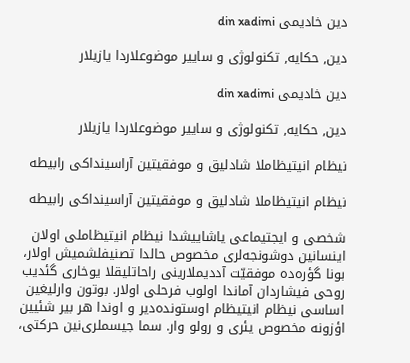دین خادیمی din xadimi

دین, حکایه, تکنولوژی و ساییر موضوعلاردا یازیلار

دین خادیمی din xadimi

دین, حکایه, تکنولوژی و ساییر موضوعلاردا یازیلار

نیظام انیتیظاملا شادلیق و موفقیتین آراسینداکی رابیطه

نیظام انیتیظاملا شادلیق و موفقیتین آراسینداکی رابیطه

شخصی و ایجتیماعی یاشاییشدا نیظام انیتیظاملی اولان اینسانین دوشونجه‌لری مخصوص حالدا تصنیفلشمیش اولار، بونا گؤره‌ده موفقیّت آددیملارینی راحاتلیقلا یوخاری گئدیب روحی فیشاردان آماندا اولوب فرحلی اولار. بوتون وارلیغین اساسی نیظام انیتیظام اوستونده‌دیر و اوندا هر بیر شئیین اؤزونه مخصوص یئری و رولو وار. سما جیسملری‌نین حرکتی،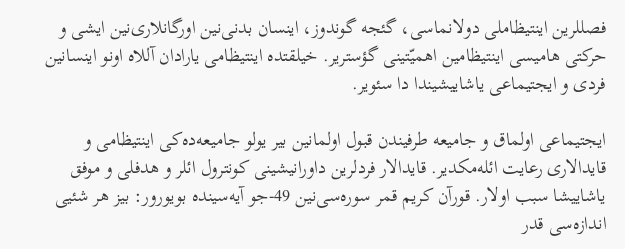فصللرین اینتیظاملی دولانماسی، گئجه گوندوز، اینسان بدنی‌نین اورگانلاری‌نین ایشی و حرکتی هامیسی اینتیظامین اهمیّتینی گؤستریر. خیلقتده اینتیظامی یارادان آللاه اونو اینسانین فردی و ایجتیماعی یاشاییشیندا دا سئویر.

ایجتیماعی اولماق و جامیعه ‌طرفیندن قبول اولمانین بیر یولو جامیعه‌ده‌کی اینتیظامی و قایدالاری رعایت ائله‌مکدیر. قایدالار فردلرین داورانیشینی کونترول ائلر و هدفلی و موفق یاشاییشا سبب اولار. قورآن کریم قمر سوره‌سی‌نین 49-جو آیه‌سینده بویورور: بیز هر شئیی اندازه‌سی قدر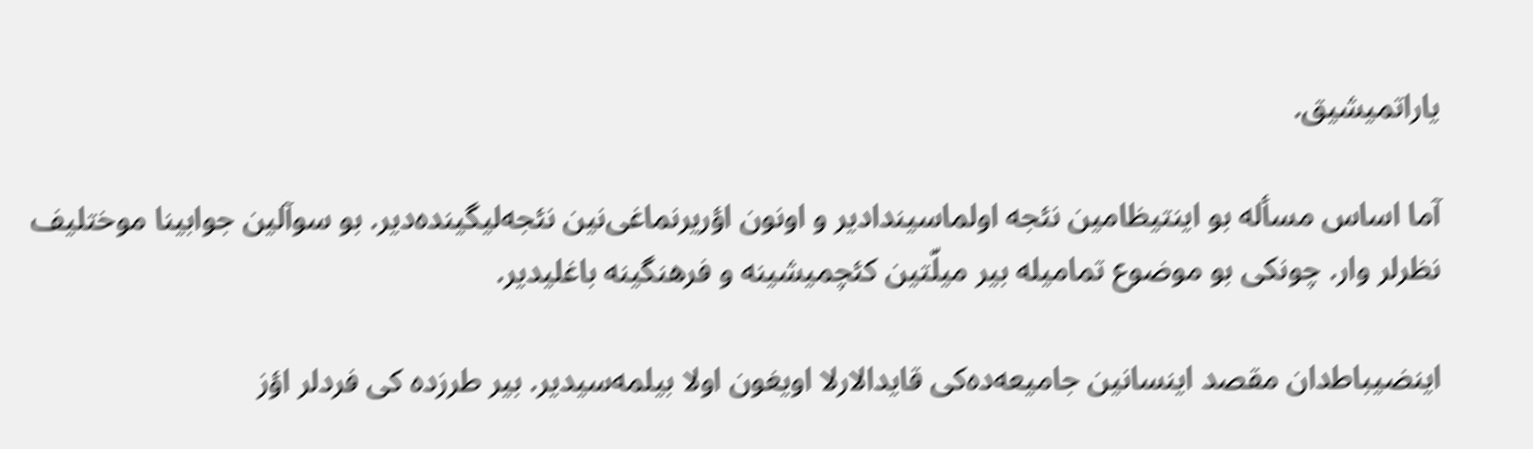یاراتمیشیق.

آما اساس مسأله بو اینتیظامین نئجه اولماسیندادیر و اونون اؤریرنماغی‌نین نئجه‌لیگینده‌دیر. بو سوآلین جوابینا موختلیف نظرلر وار. چونکی بو موضوع تمامیله بیر میلّتین کئچمیشینه و فرهنگینه باغلیدیر.

اینضیباطدان مقصد اینسانین جامیعه‌ده‌کی قایدالارلا اویغون اولا بیلمه‌سیدیر. بیر طرزده کی فردلر اؤز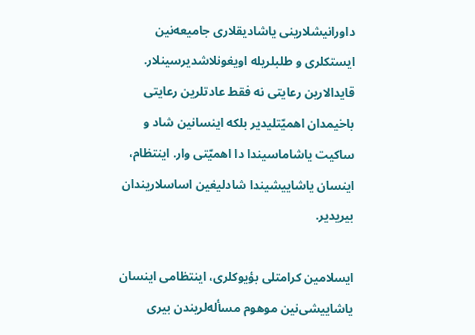داورانیشلارینی یاشادیقلاری جامیعه‌نین ایستکلری و طلبلریله اویغونلاشدیرسینلار. قایدالارین رعایتی نه فقط عادتلرین رعایتی باخیمدان اهمیّتلیدیر بلکه اینسانین شاد و ساکیت یاشاماسیندا دا اهمیّتی وار. اینتظام، اینسان یاشاییشیندا شادلیغین اساسلاریندان بیریدیر.

ایسلامین کرامتلی بؤیوکلری، اینتظامی اینسان یاشاییشی‌نین موهوم مسأله‌لریندن بیری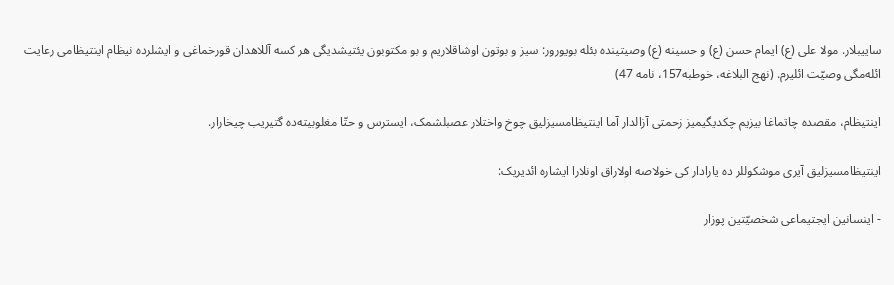ساییبلار. مولا علی (ع) ایمام حسن (ع) و حسینه (ع) وصیتینده بئله بویورور: سیز و بوتون اوشاقلاریم و بو مکتوبون یئتیشدیگی هر کسه آللاهدان قورخماغی و ایشلرده نیظام اینتیظامی رعایت ائله‌مگی وصیّت ائلیرم. (نهج البلاغه، خوطبه157، نامه 47)

اینتیظام، مقصده چاتماغا بیزیم چکدیگیمیز زحمتی آزالدار آما اینتیظامسیزلیق چوخ واختلار عصبلشمک، ایسترس و حتّا مغلوبیته‌ده گتیریب چیخارار.

اینتیظامسیزلیق آیری موشکوللر ده یارادار کی خولاصه اولاراق اونلارا ایشاره ائدیریک:

- اینسانین ایجتیماعی شخصیّتین پوزار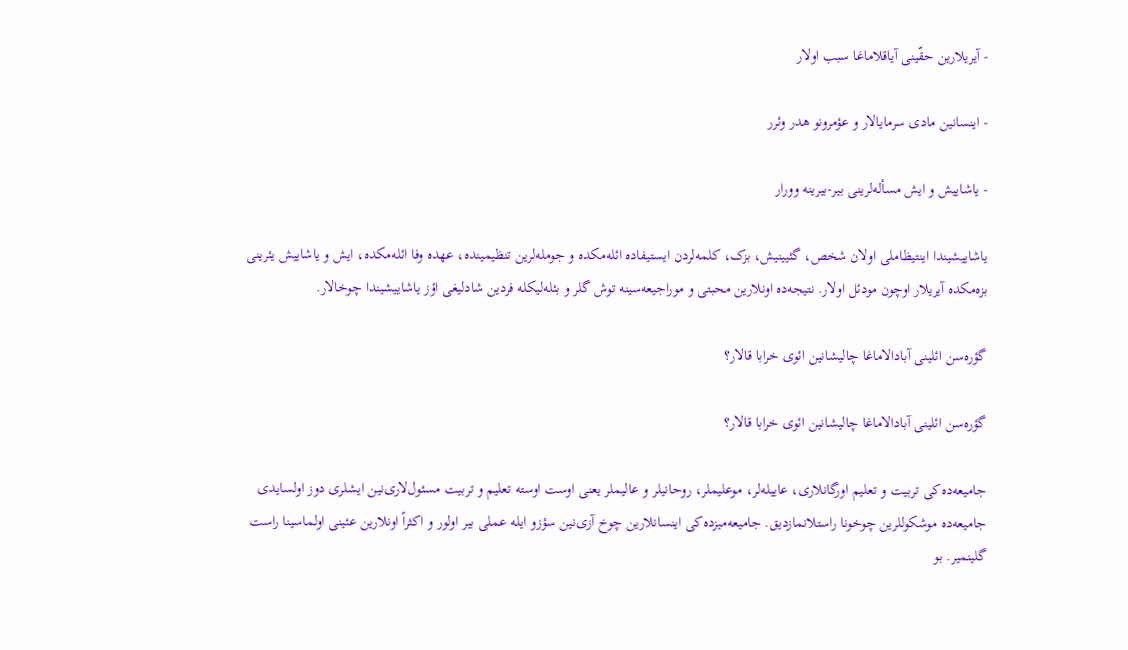- آیریلارین حقّینی آیاقلاماغا سبب اولار

- اینسانین مادی سرمایالار و عؤمرونو هدر وئرر

- یاشاییش و ایش مسأله‌لرینی بیر-بیرینه وورار

یاشاییشیندا اینتیظاملی اولان شخص، گئیینیش، بزک، کلمه‌لردن ایستیفاده ائله‌مکده و جومله‌لرین تنظیمینده، عهده وفا ائله‌مکده، ایش و یاشاییش یئرینی بزه‌مکده آیریلار اوچون مودئل اولار. نتیجه‌ده اونلارین محبتی و موراجیعه‌سینه توش گلر و بئله‌لیکله فردین شادلیغی اؤز یاشاییشیندا چوخالار.

گؤره‌سن ائلینی آبادالاماغا چالیشانین ائوی خرابا قالار؟

گؤره‌سن ائلینی آبادالاماغا چالیشانین ائوی خرابا قالار؟

جامیعه‌ده‌کی تربیت و تعلیم اورگانلاری، عاییله‌لر، موعلیملر، روحانیلر و عالیملر یعنی اوست اوسته تعلیم و تربیت مسئول‌لاری‌نین ایشلری دوز اولسایدی جامیعه‌ده موشکوللرین چوخونا راستلانمازدیق. جامیعه‌میزده‌کی اینسانلارین چوخ آزی‌نین سؤزو ایله عملی بیر اولور و اکثراً اونلارین عئینی اولماسینا راست گلینمیر. بو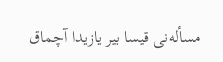مسأله‌نی قیسا بیر یازیدا آچماق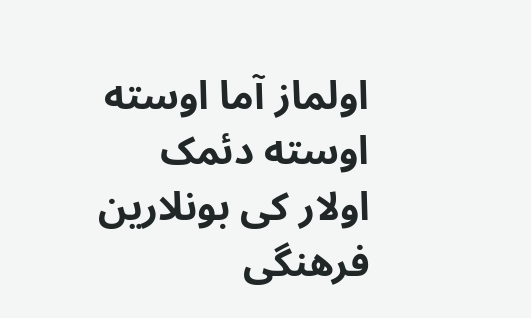اولماز آما اوسته اوسته دئمک اولار کی بونلارین فرهنگی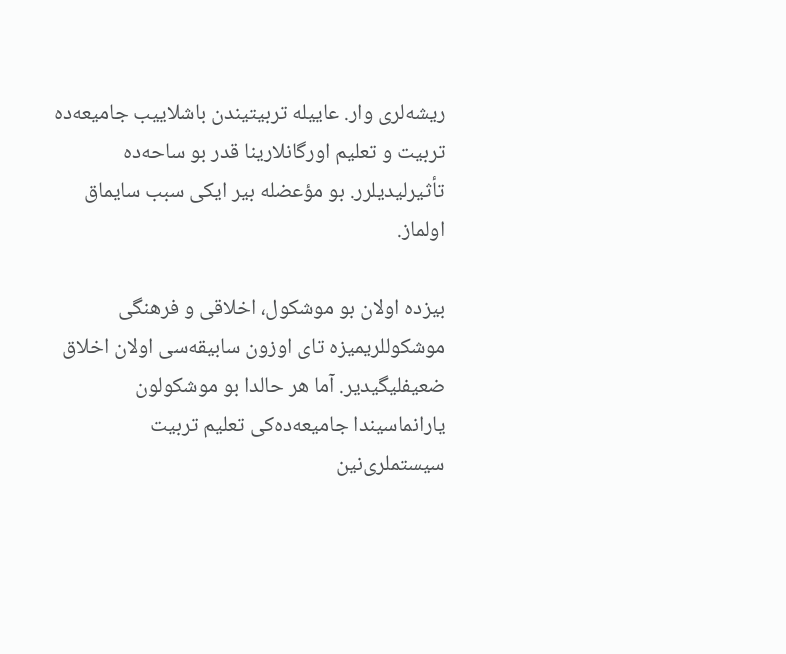ریشه‌لری وار. عاییله‌ تربیتیندن باشلاییب جامیعه‌ده تربیت و تعلیم اورگانلارینا قدر بو ساحه‌ده تأثیرلیدیلرر. بو مؤعضله بیر ایکی سبب سایماق اولماز.

بیزده اولان بو موشکول، اخلاقی و فرهنگی موشکوللریمیزه تای اوزون سابیقه‌سی اولان اخلاق ضعیفلیگیدیر. آما هر حالدا بو موشکولون یارانماسیندا جامیعه‌ده‌کی تعلیم تربیت سیستملری‌نین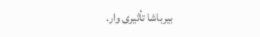بیرباشا تأثیری وار.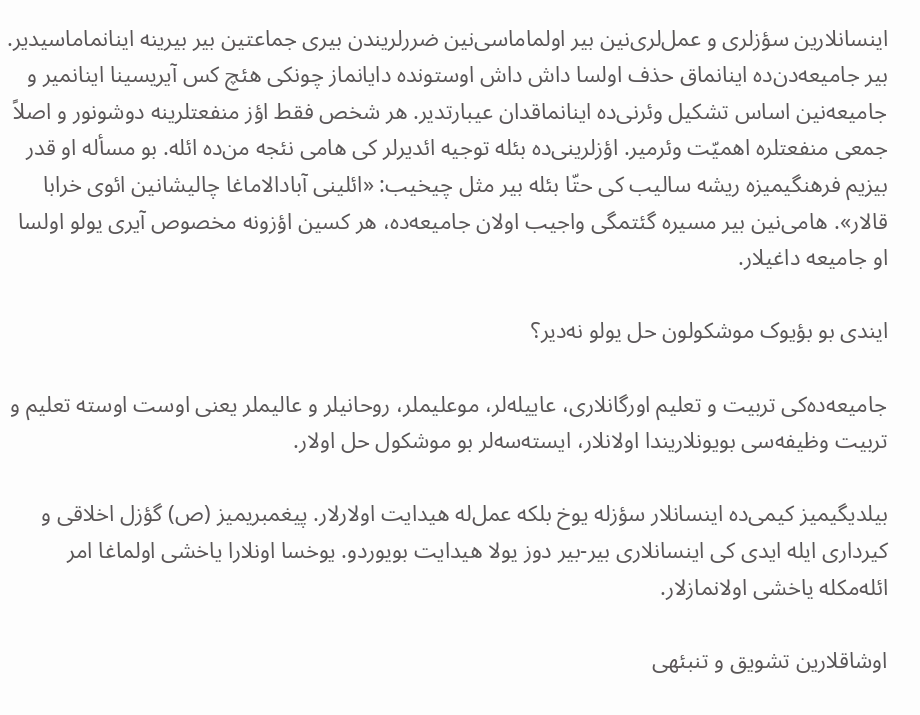اینسانلارین سؤزلری و عمل‌لری‌نین بیر اولماماسی‌نین ضررلریندن بیری جماعتین بیر بیرینه اینانماماسیدیر. بیر جامیعه‌دن‌ده اینانماق حذف اولسا داش داش اوستونده دایانماز چونکی هئچ کس آیریسینا اینانمیر و جامیعه‌نین اساس تشکیل وئرنی‌ده اینانماقدان عیبارتدیر. هر شخص فقط اؤز منفعتلرینه دوشونور و اصلاً جمعی منفعتلره اهمیّت وئرمیر. اؤزلرینی‌ده بئله توجیه ائدیرلر کی هامی نئجه من‌ده ائله. بو مسأله او قدر بیزیم فرهنگیمیزه ریشه سالیب کی حتّا بئله بیر مثل چیخیب: «ائلینی آبادالاماغا چالیشانین ائوی خرابا قالار». هامی‌نین بیر مسیره گئتمگی واجیب اولان جامیعه‌ده، هر کسین اؤزونه مخصوص آیری یولو اولسا او جامیعه داغیلار.

ایندی بو بؤیوک موشکولون حل یولو نه‌دیر؟

جامیعه‌ده‌کی تربیت و تعلیم اورگانلاری، عاییله‌لر، موعلیملر، روحانیلر و عالیملر یعنی اوست اوسته تعلیم و تربیت وظیفه‌سی بویونلاریندا اولانلار، ایسته‌سه‌لر بو موشکول حل اولار.

بیلدیگیمیز کیمی‌ده اینسانلار سؤزله یوخ بلکه عمل‌له هیدایت اولارلار. پیغمبریمیز (ص) گؤزل اخلاقی و کیرداری ایله ایدی کی اینسانلاری بیر-بیر دوز یولا هیدایت بویوردو. یوخسا اونلارا یاخشی اولماغا امر ائله‌مکله یاخشی اولانمازلار.

اوشاقلارین تشویق و تنبئهی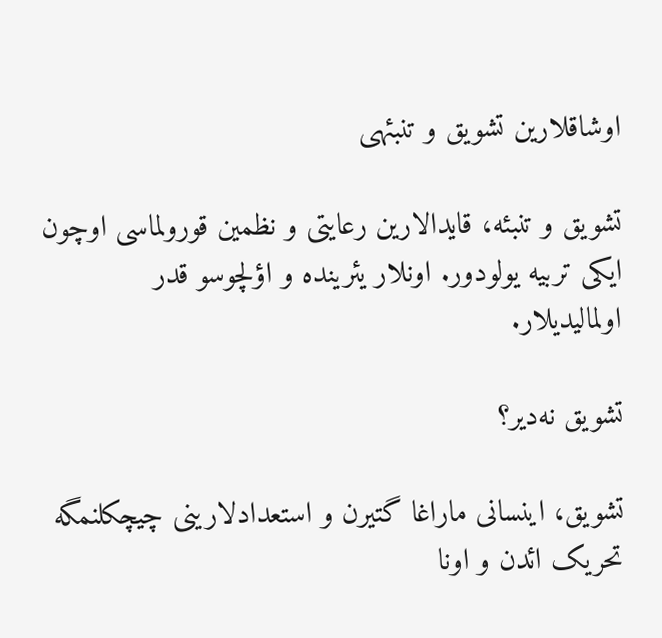اوشاقلارین تشویق و تنبئهی

تشویق و تنبئه، قایدالارین رعایتی و نظمین قورولماسی اوچون ایکی تربیه یولودور. اونلار یئرینده و اؤلچوسو قدر اولمالیدیلار.

تشویق‌ نه‌دیر؟

تشویق، اینسانی ماراغا گتیرن و استعدادلارینی چیچکلنمگه تحریک ائد‌ن و اونا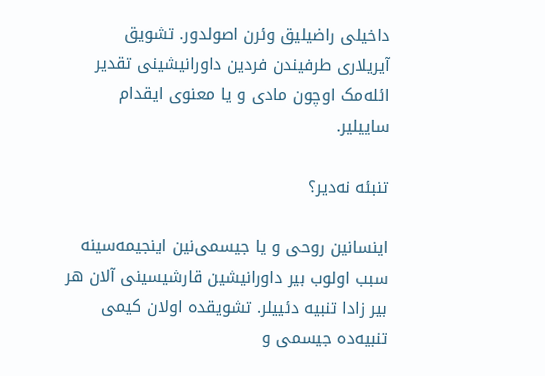داخیلی راضیلیق وئرن اصولدور. تشویق آیریلاری طرفیندن فردین داورانیشینی تقدیر ائله‌مک اوچون مادی و یا معنوی ایقدام ساییلیر.

تنبئه نه‌دیر؟

اینسانین روحی و یا جیسمی‌نین اینجیمه‌سینه سبب اولوب بیر داورانیشین قارشیسینی آلان هر بیر زادا تنبیه دئییلر. تشویقده اولان کیمی تنبیه‌ده جیسمی و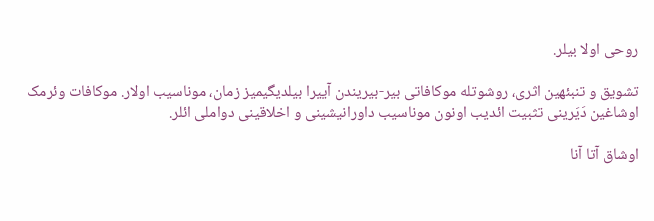روحی اولا بیلر.

تشویق و تنبئهین اثری، روشوتله موکافاتی بیر-بیریندن آییرا بیلدیگیمیز زمان، موناسیب اولار. موکافات وئرمک اوشاغین دَیَرینی تثبیت ائدیب اونون موناسیب داورانیشینی و اخلاقینی دواملی ائلر.

اوشاق آتا آنا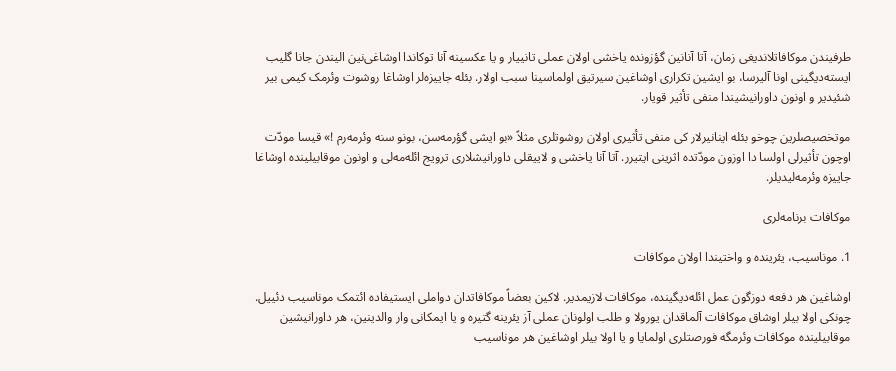طرفیندن موکافاتلاندیغی زمان، آتا آنانین گؤزونده یاخشی اولان عملی تانییار و یا عکسینه آنا توکاندا اوشاغی‌نین الیندن جانا گلیب ایسته‌دیگینی اونا آلیرسا، بو ایشین تکراری اوشاغین سیرتیق اولماسینا سبب اولار. بئله جاییزه‌لر اوشاغا روشوت وئرمک کیمی بیر شئیدیر و اونون داورانیشیندا منفی تأثیر قویار.

موتخصیصلرین چوخو بئله اینانیرلار کی منفی تأثیری اولان روشوتلری مثلاً «بو ایشی گؤرمه‌سن، بونو سنه وئرمه‌رم !» قیسا مودّت اوچون تأثیرلی اولسا دا اوزون مودّتده اثرینی ایتیرر. آتا آنا یاخشی و لاییقلی داورانیشلاری ترویج ائله‌مه‌لی و اونون موقابیلینده اوشاغا جاییزه وئرمه‌لیدیلر.

موکافات برنامه‌لری

1. موناسیب، یئرینده و واختیندا اولان موکافات

اوشاغین هر دفعه دوزگون عمل ائله‌دیگینده، موکافات لازیمدیر. لاکین بعضاً موکافاتدان دواملی ایستیفاده ائتمک موناسیب دئییل. چونکی اولا بیلر اوشاق موکافات آلماقدان یورولا و طلب اولونان عملی آز یئرینه گتیره و یا ایمکانی وار والدینین، هر داورانیشین موقابیلینده موکافات وئرمگه فورصتلری اولمایا و یا اولا بیلر اوشاغین هر موناسیب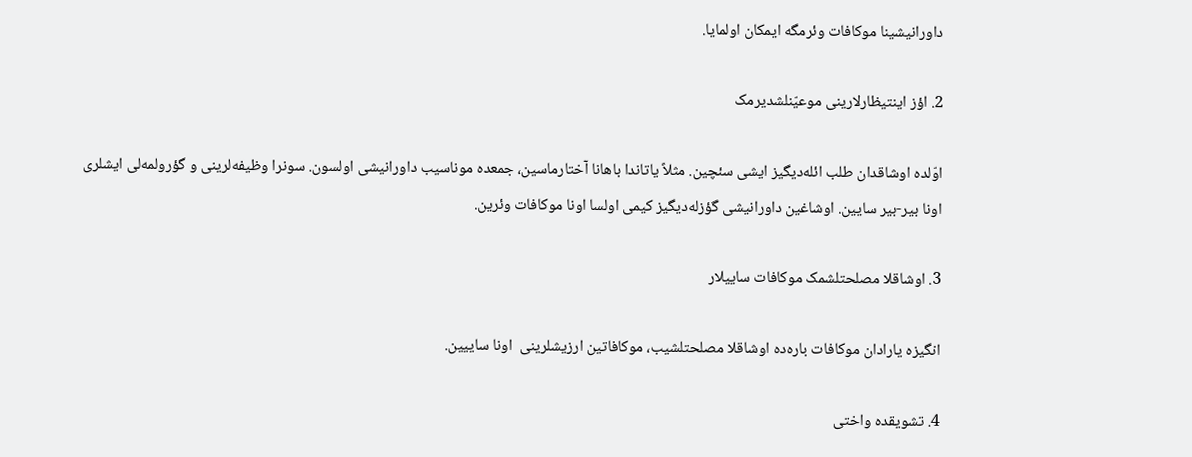داورانیشینا موکافات وئرمگه ایمکان اولمایا.

2. اؤز اینتیظارلارینی موعیّنلشدیرمک

اوّلده اوشاقدان طلب ائله‌دیگیز ایشی سئچین. مثلاً یاتاندا باهانا آختارماسین، جمعده موناسیب داورانیشی اولسون. سونرا وظیفه‌لرینی و گؤرولمه‌لی ایشلری اونا بیر-بیر سایین. اوشاغین داورانیشی گؤزله‌دیگیز کیمی اولسا اونا موکافات وئرین.

3. اوشاقلا مصلحتلشمک موکافات ساییلار

انگیزه یارادان موکافات باره‌ده اوشاقلا مصلحتلشیب، موکافاتین ارزیشلرینی  اونا ساییین.

4. تشویقده واختی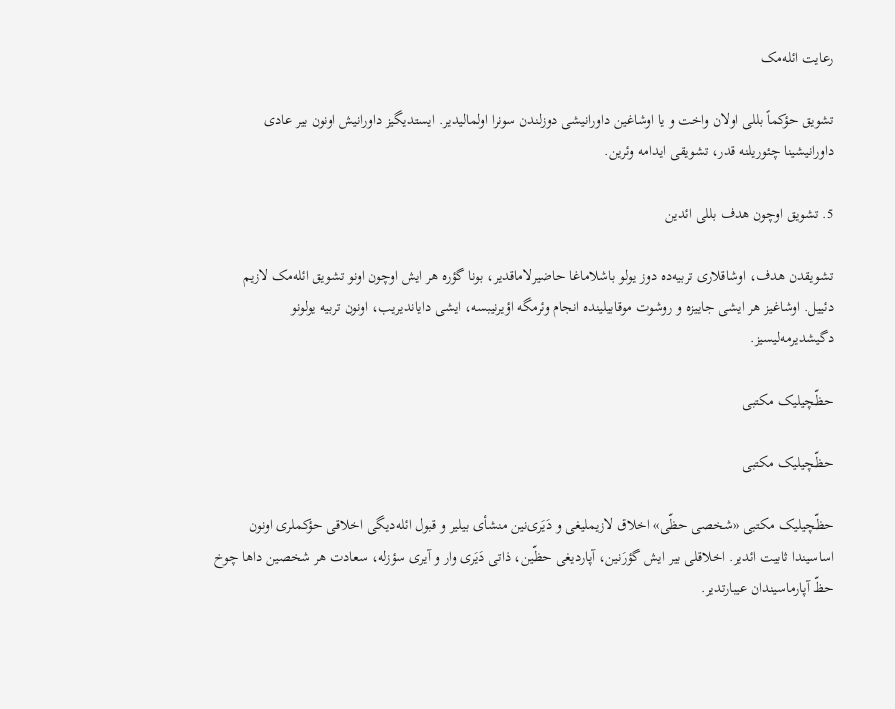رعایت ائله‌مک

تشویق حؤکماً بللی اولان واخت و یا اوشاغین داورانیشی دوزلندن سونرا اولمالیدیر. ایستدیگیز داورانیش اونون بیر عادی داورانیشینا چئوریلنه قدر، تشویقی ایدامه وئرین.

5. تشویق اوچون هدف بللی ائدین

تشویقدن هدف، اوشاقلاری تربیه‌ده دوز یولو باشلاماغا حاضیرلاماقدیر، بونا گؤره هر ایش اوچون اونو تشویق ائله‌مک لازیم دئییل. اوشاغیز هر ایشی جاییزه و روشوت موقابیلینده انجام وئرمگه اؤیرنیبسه، ایشی دایاندیریب، اونون تربیه یولونو دگیشدیرمه‌لیسیز.

حظّچیلیک مکتبی

حظّچیلیک مکتبی

حظّچیلیک مکتبی «شخصی حظّی» اخلاق لازیملیغی و دَیَری‌نین منشأی بیلیر و قبول ائله‌دیگی اخلاقی حؤکملری اونون اساسیندا ثابیت ائدیر. اخلاقلی بیر ایش گؤرَنین، آپاردیغی حظّین، ذاتی دَیَری وار و آیری سؤزله، سعادت هر شخصین داها چوخ حظّ آپارماسیندان عیبارتدیر.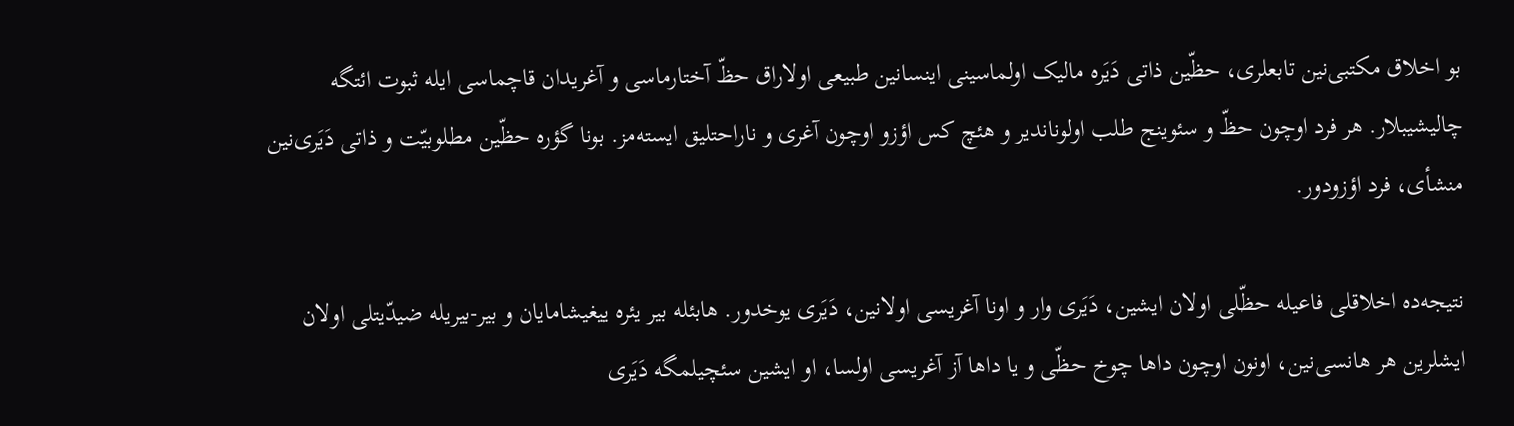بو اخلاق مکتبی‌نین تابعلری، حظّین ذاتی دَیَره مالیک اولماسینی اینسانین طبیعی اولاراق حظّ آختارماسی و آغریدان قاچماسی ایله ثبوت ائتگه چالیشیبلار. هر فرد اوچون حظّ و سئوینج طلب اولوناندیر و هئچ کس اؤزو اوچون آغری و ناراحتلیق ایسته‌مز. بونا گؤره حظّین مطلوبیّت و ذاتی دَیَری‌نین منشأی، فرد اؤزودور.

نتیجه‌ده اخلاقلی فاعیله حظّلی اولان ایشین، دَیَری وار و اونا آغریسی اولانین، دَیَری یوخدور. هابئله بیر یئره ییغیشامایان و بیر-بیریله ضیدّیتلی اولان ایشلرین هر هانسی‌نین، اونون اوچون داها چوخ حظّی و یا داها آز آغریسی اولسا، او ایشین سئچیلمگه دَیَری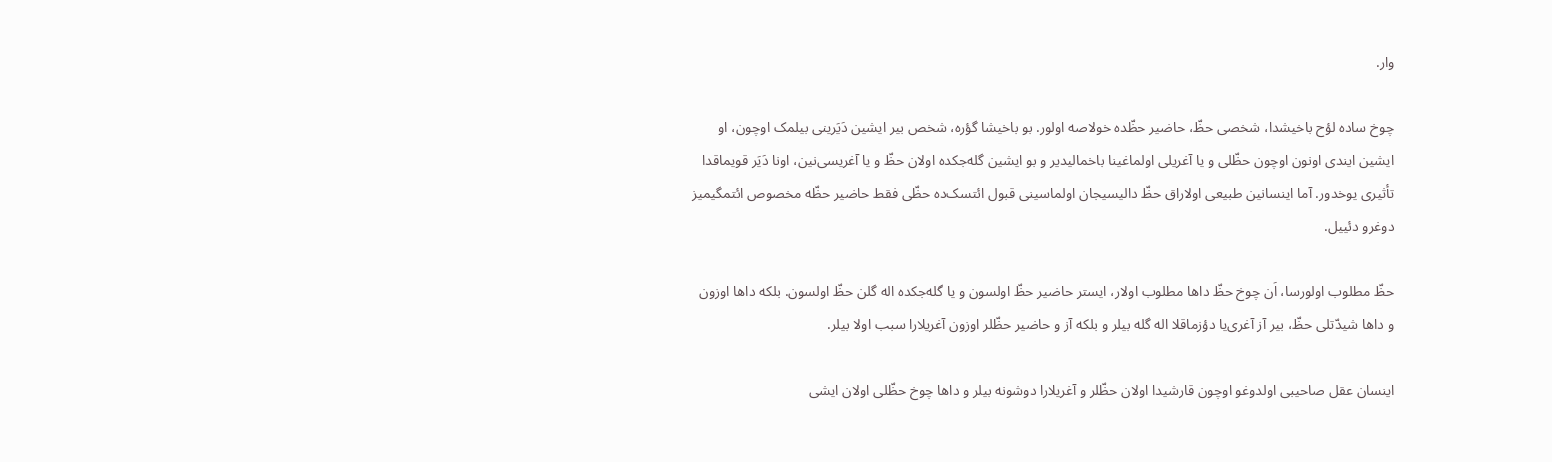وار.

چوخ ساده‌ لؤح باخیشدا، شخصی حظّ، حاضیر حظّده خولاصه اولور. بو باخیشا گؤره، شخص بیر ایشین دَیَرینی بیلمک اوچون، او ایشین ایندی اونون اوچون حظّلی و یا آغریلی اولماغینا باخمالیدیر و بو ایشین گله‌جکده اولان حظّ و یا آغریسی‌نین، اونا دَیَر قویماقدا تأثیری یوخدور. آما اینسانین طبیعی اولاراق حظّ دالیسیجان اولماسینی قبول ائتسک‌ده حظّی فقط حاضیر حظّه مخصوص ائتمگیمیز دوغرو دئییل.

حظّ مطلوب اولورسا، اَن چوخ حظّ داها مطلوب اولار، ایستر حاضیر حظّ اولسون و یا گله‌جکده اله گلن حظّ اولسون. بلکه داها اوزون و داها شیدّتلی حظّ، بیر آز آغری‌یا دؤزماقلا اله گله بیلر و بلکه آز و حاضیر حظّلر اوزون آغریلارا سبب اولا بیلر.

اینسان عقل صاحیبی اولدوغو اوچون قارشیدا اولان حظّلر و آغریلارا دوشونه بیلر و داها چوخ حظّلی اولان ایشی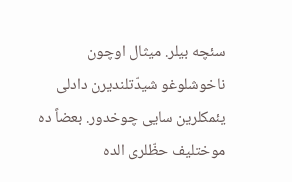سئچه بیلر. میثال اوچون ناخوشلوغو شیدّتلندیرن دادلی یئمکلرین سایی چوخدور. بعضاً ده موختلیف حظّلری الده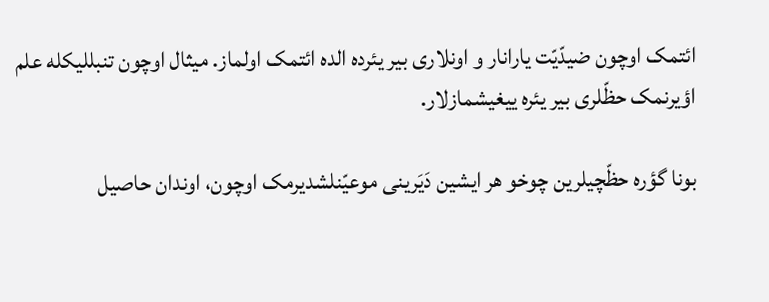ائتمک اوچون ضیدّیّت یارانار و اونلاری بیر یئرده الده ائتمک اولماز. میثال اوچون تنبللیکله علم اؤیرنمک حظّلری بیر یئره ییغیشمازلار.

بونا گؤره حظّچیلرین چوخو هر ایشین دَیَرینی موعیّنلشدیرمک اوچون، اوندان حاصیل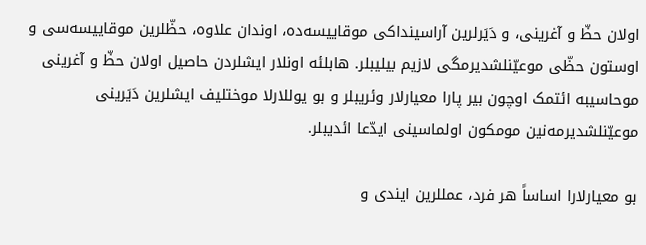اولان حظّ و آغرینی، و دَیَرلرین آراسینداکی موقاییسه‌ده، اوندان علاوه، حظّلرین موقاییسه‌سی و اوستون حظّی موعیّنلشدیرمگی لازیم بیلیبلر. هابلئه اونلار ایشلردن حاصیل اولان حظّ و آغرینی موحاسیبه ائتمک اوچون بیر پارا معیارلار وئریبلر و بو یوللارلا موختلیف ایشلرین دَیَرینی موعیّنلشدیرمه‌نین مومکون اولماسینی ایدّعا ائدیبلر.

بو معیارلارا اساساً هر فرد، عمللرین ایندی و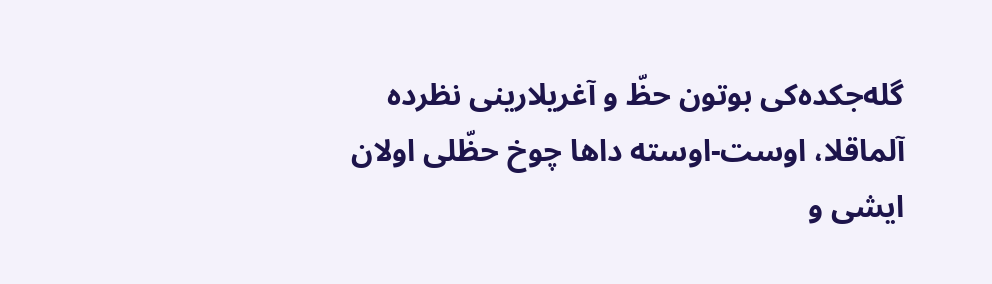گله‌جکده‌کی بوتون حظّ و آغریلارینی نظرده آلماقلا، اوست-اوسته داها چوخ حظّلی اولان ایشی و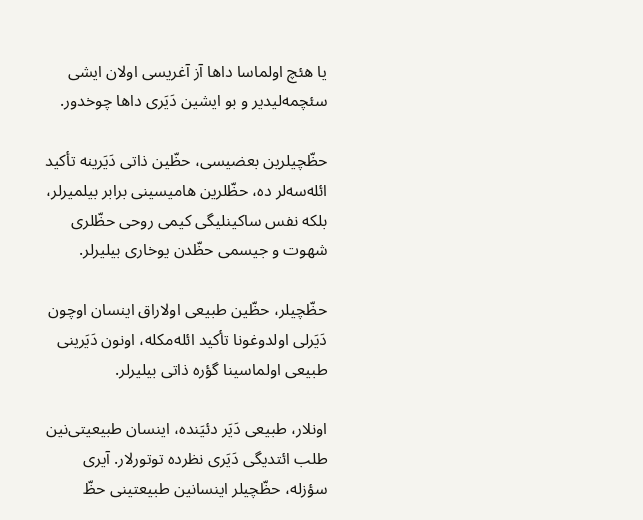یا هئچ اولماسا داها آز آغریسی اولان ایشی سئچمه‌لیدیر و بو ایشین دَیَری داها چوخدور.

حظّچیلرین بعضیسی، حظّین ذاتی دَیَرینه تأکید ائله‌سه‌لر ده، حظّلرین هامیسینی برابر بیلمیرلر، بلکه نفس ساکینلیگی کیمی روحی حظّلری شهوت و جیسمی حظّدن یوخاری بیلیرلر.

حظّچیلر، حظّین طبیعی اولاراق اینسان اوچون دَیَرلی اولدوغونا تأکید ائله‌مکله، اونون دَیَرینی طبیعی اولماسینا گؤره ذاتی بیلیرلر.

اونلار، طبیعی دَیَر دئیَنده، اینسان طبیعیتی‌نین طلب ائتدیگی دَیَری نظرده توتورلار. آیری سؤزله، حظّچیلر اینسانین طبیعتینی حظّ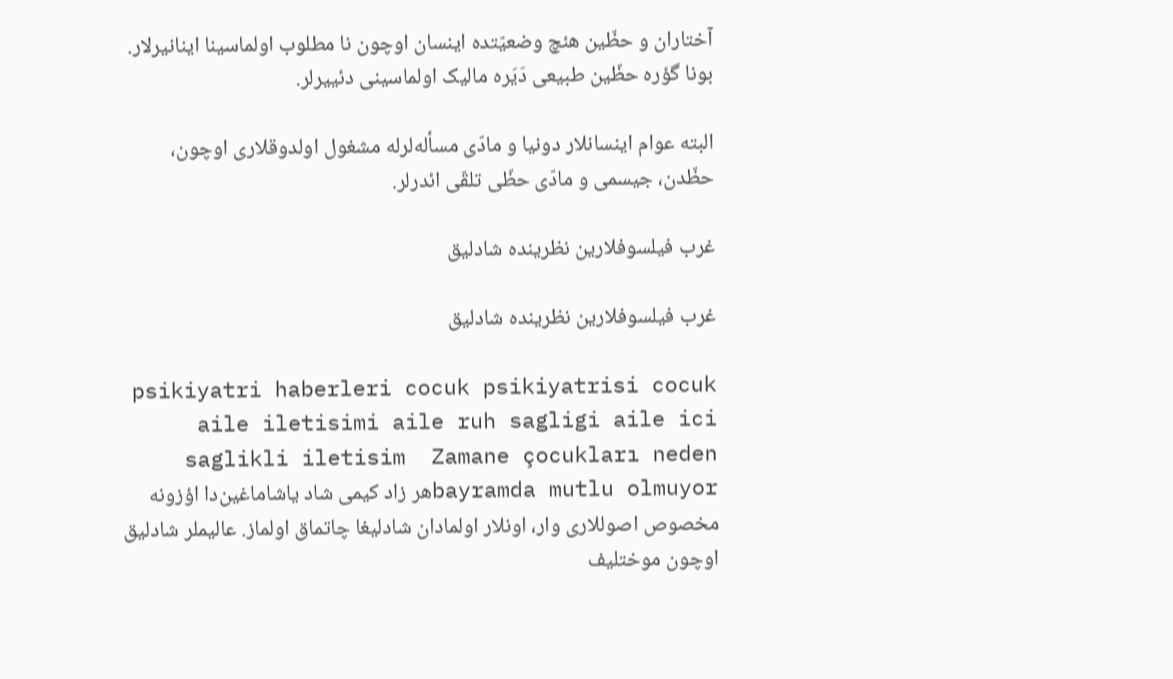آختاران و حظّین هئچ وضعیّتده اینسان اوچون نا مطلوب اولماسینا اینانیرلار. بونا گؤره حظّین طبیعی دَیَره مالیک اولماسینی دئییرلر.

البته عوام اینسانلار دونیا و مادّی مسأله‌لرله مشغول اولدوقلاری اوچون، حظّدن، جیسمی و مادّی حظّی تلقّی ائدرلر.

غرب فیلسوفلارین نظرینده شادلیق

غرب فیلسوفلارین نظرینده شادلیق

psikiyatri haberleri cocuk psikiyatrisi cocuk aile iletisimi aile ruh sagligi aile ici saglikli iletisim  Zamane çocukları neden bayramda mutlu olmuyorهر زاد کیمی شاد یاشاماغین‌دا اؤزونه مخصوص اصوللاری وار، اونلار اولمادان شادلیغا چاتماق اولماز. عالیملر شادلیق اوچون موختلیف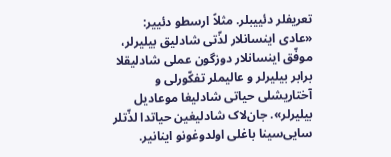تعریفلر دئییبلر. مثلاً ارسطو دئییر: «عادی اینسانلار لذّتی شادلیق بیلیرلر، موفّق اینسانلار دوزگون عملی شادلیقلا برابر بیلیرلر و عالیملر تفکّورلی و آختاریشلی حیاتی شادلیغا موعادیل بیلیرلر». جان‌لاک شادلیغین حیاتدا لذّتلر سایی‌سینا باغلی اولدوغونو اینانیر.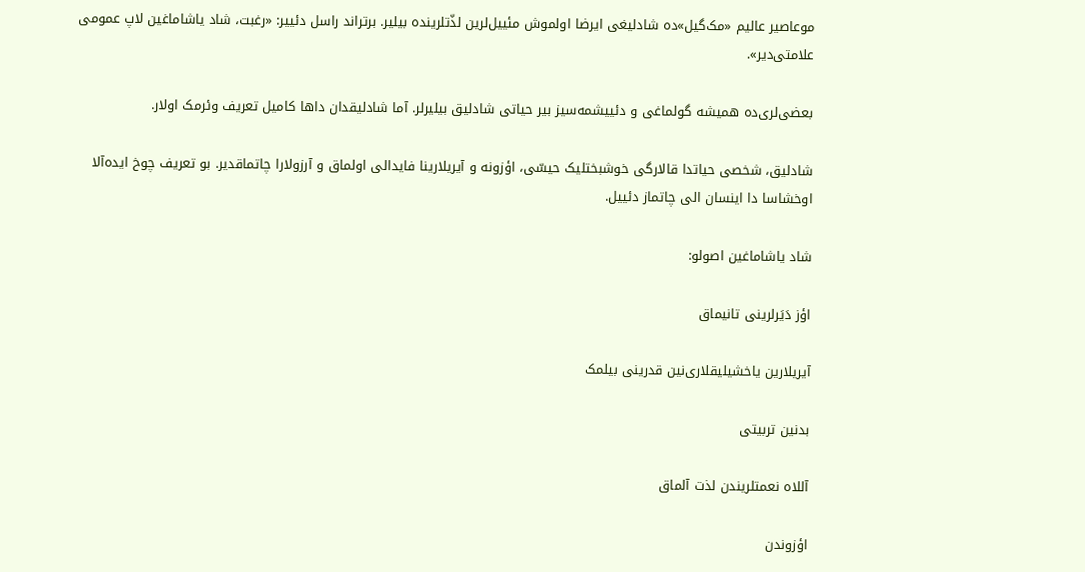موعاصیر عالیم «مک‌گیل»ده شادلیغی ایرضا اولموش مئییل‌لرین لذّتلرینده بیلیر. برتراند راسل دئییر: «رغبت، شاد یاشاماغین لاپ عمومی علامتی‌دیر».

بعضی‌لری‌ده همیشه گولماغی و دئییشمه‌سیز بیر حیاتی شادلیق بیلیرلر. آما شادلیقدان داها کامیل تعریف وئرمک اولار.

شادلیق، شخصی حیاتدا قالارگی خوشبختلیک حیسّی، اؤزونه و آیریلارینا فایدالی اولماق و آرزولارا چاتماقدیر. بو تعریف چوخ ایده‌آلا اوخشاسا دا اینسان الی چاتماز دئییل.

شاد یاشاماغین اصولو:

اؤز دَیَرلرینی تانیماق

آیریلارین یاخشیلیقلاری‌نین قدرینی بیلمک

بدنین تربیتی

آللاه نعمتلریندن لذت آلماق

اؤزوندن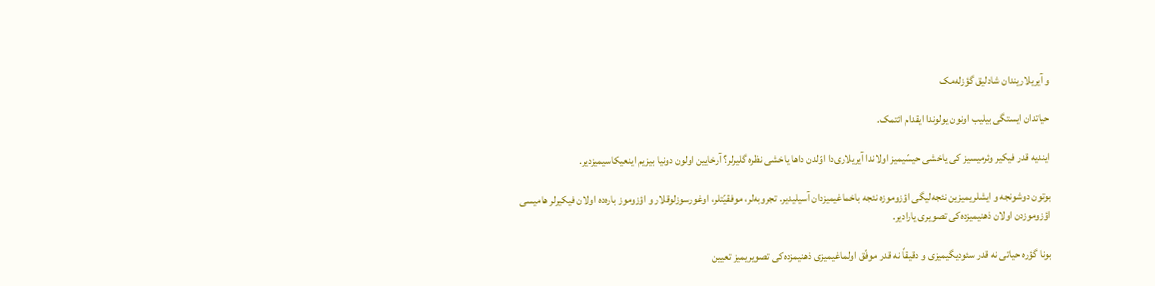و آیریلاریندان شادلیق گؤزله‌مک

حیاتدان ایستگی بیلیب اونون یولوندا ایقدام ائتمک.

ایندیه قدر فیکیر وئرمیسیز کی یاخشی حیسّیمیز اولاندا آیریلاری‌دا اوّلدن داها یاخشی نظره گلیرلر؟ آرخایین اولون دونیا بیزیم اینعیکاسیمیزدیر.

بوتون دوشونجه و ایشلریمیزین نئجه‌لیگی اؤزوموزه نئجه باخماغیمیزدان آسیلیدیر. تجروبه‌لر، موفقیّتلر، اوغورسوزلوقلار و اؤزوموز باره‌ده اولان فیکیرلر هامیسی اؤزوموزدن اولان ذهنیمیزده‌کی تصویری یارادیر.

بونا گؤره حیاتی نه قدر سئودیگیمیزی و دقیقاً نه قدر موفّق اولماغیمیزی ذهنیمزده‌کی تصویریمیز تعیین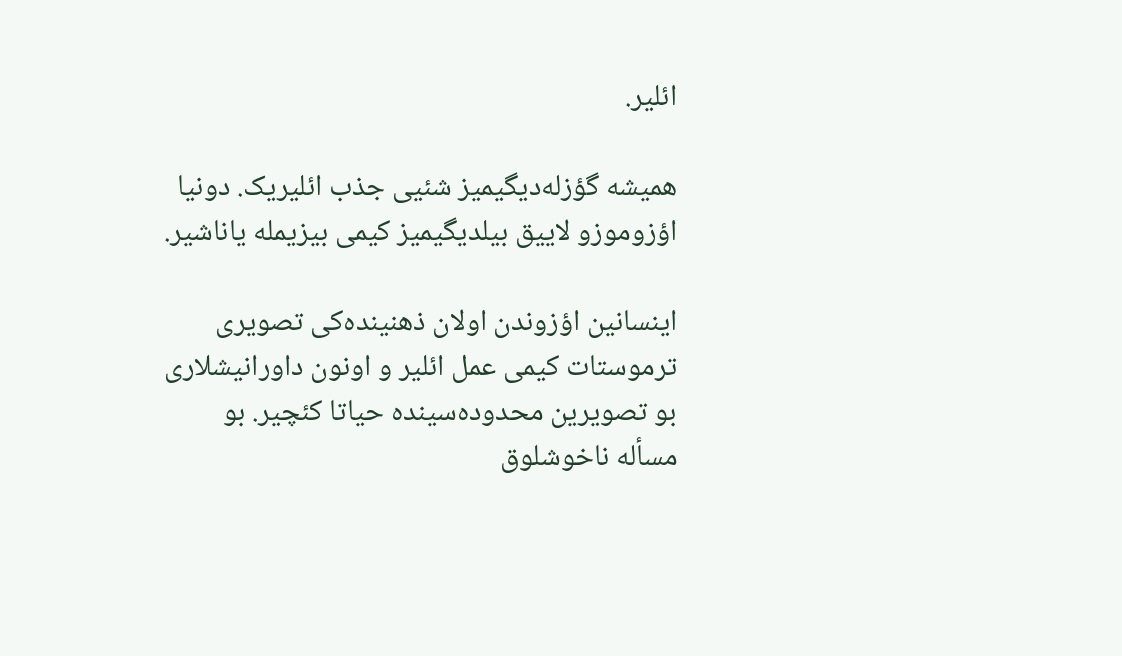ائلیر.

همیشه گؤزله‌دیگیمیز شئیی جذب ائلیریک. دونیا اؤزوموزو لاییق بیلدیگیمیز کیمی بیزیمله یاناشیر.

اینسانین اؤزوندن اولان ذهنینده‌کی تصویری ترموستات کیمی عمل ائلیر و اونون داورانیشلاری بو تصویرین محدوده‌سینده حیاتا کئچیر. بو مسأله ناخوشلوق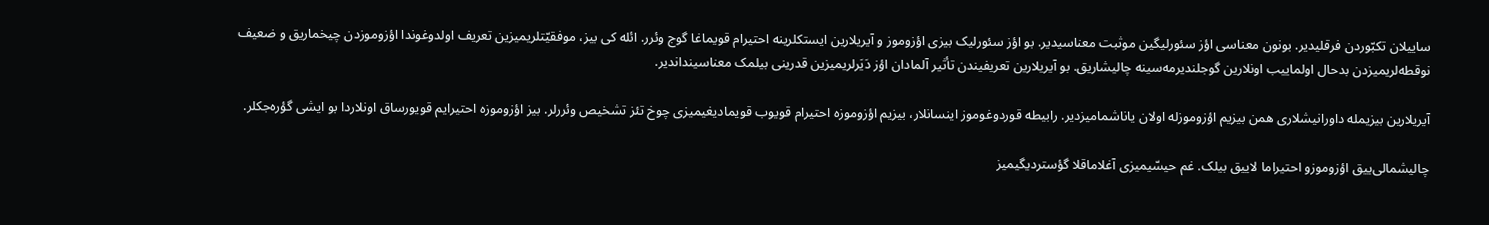ساییلان تکبّوردن فرقلیدیر. بونون معناسی اؤز سئورلیگین موثبت معناسیدیر. بو اؤز سئورلیک بیزی اؤزوموز و آیریلارین ایستکلرینه احتیرام قویماغا گوج وئرر. ائله‌ کی بیز، موفقیّتلریمیزین تعریف اولدوغوندا اؤزوموزدن چیخماریق و ضعیف نوقطه‌لریمیزدن بدحال اولماییب اونلارین گوجلندیرمه‌سینه چالیشاریق. بو آیریلارین تعریفیندن تأثیر آلمادان اؤز دَیَرلریمیزین قدرینی بیلمک معناسینداندیر.

آیریلارین بیزیمله داورانیشلاری همن بیزیم اؤزوموزله اولان یاناشمامیزدیر. رابیطه قوردوغوموز اینسانلار، بیزیم اؤزوموزه احتیرام قویوب قویمادیغیمیزی چوخ تئز تشخیص وئررلر. بیز اؤزوموزه احتیرایم قویورساق اونلاردا بو ایشی گؤره‌جکلر.

چالیشمالی‌ییق اؤزوموزو احتیراما لاییق بیلک. غم حیسّیمیزی آغلاماقلا گؤستردیگیمیز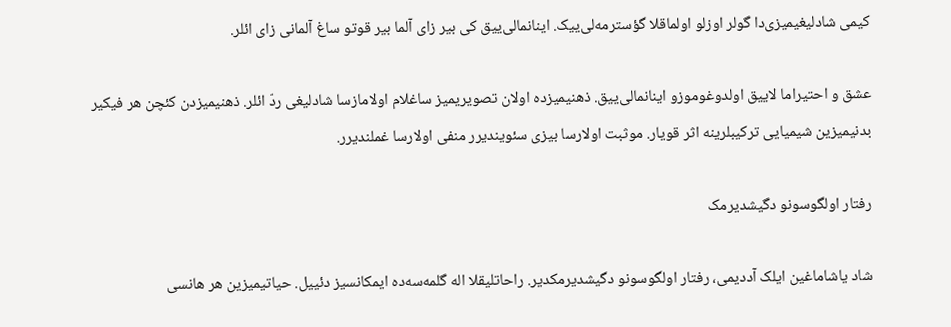کیمی شادلیغیمیزی‌دا گولر اوزلو اولماقلا گؤسترمه‌لی‌ییک. اینانمالی‌ییق کی بیر زای آلما بیر قوتو ساغ آلمانی زای ائلر.

عشق و احتیراما لاییق اولدوغوموزو اینانمالی‌ییق. ذهنیمیزده اولان تصویریمیز ساغلام اولامازسا شادلیغی ردّ ائلر. ذهنیمیزدن کئچن هر فیکیر بدنیمیزین شیمیایی ترکیبلرینه اثر قویار. موثبت اولارسا بیزی سئویندیرر منفی اولارسا غملندیرر.

رفتار اولگوسونو دگیشدیرمک

شاد یاشاماغین ایلک آددیمی، رفتار اولگوسونو دگیشدیرمکدیر. راحاتلیقلا اله گلمه‌سه‌ده ایمکانسیز دئییل. حیاتیمیزین هر هانسی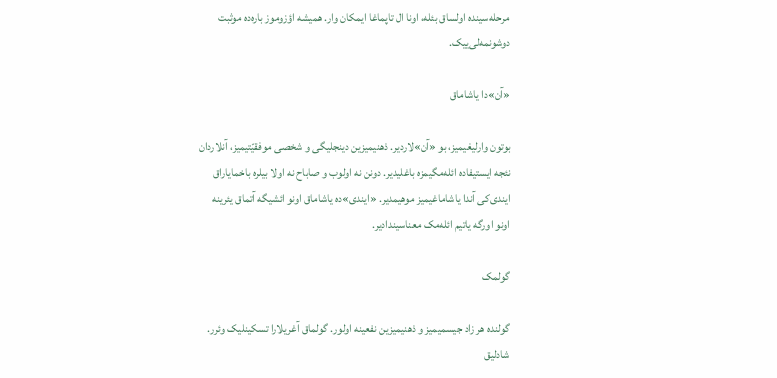مرحله‌سینده اولساق بئله، اونا ال تاپماغا ایمکان وار. همیشه اؤزوموز باره‌ده موثبت دوشونمه‌لی‌ییک.

«آن»دا یاشاماق

بوتون وارلیغیمیز، بو «آن»لاردیر. ذهنیمیزین دینجلیگی و شخصی موفقیّتیمیز، آنلاردان نئجه ایستیفاده ائله‌مگیمزه باغلیدیر. دونن نه اولوب و صاباح نه اولا بیلره باخمایاراق ایندی‌کی آندا یاشاماغیمیز موهیمدیر. «ایندی»ده یاشاماق اونو ائشیگه آتماق یئرینه اونو اورگه یاتیم ائله‌مک معناسیندادیر.

گولمک

گولنده هر زاد جیسمیمیز و ذهنیمیزین نفعینه اولور. گولماق آغریلارا تسکینلیک وئرر. شادلیق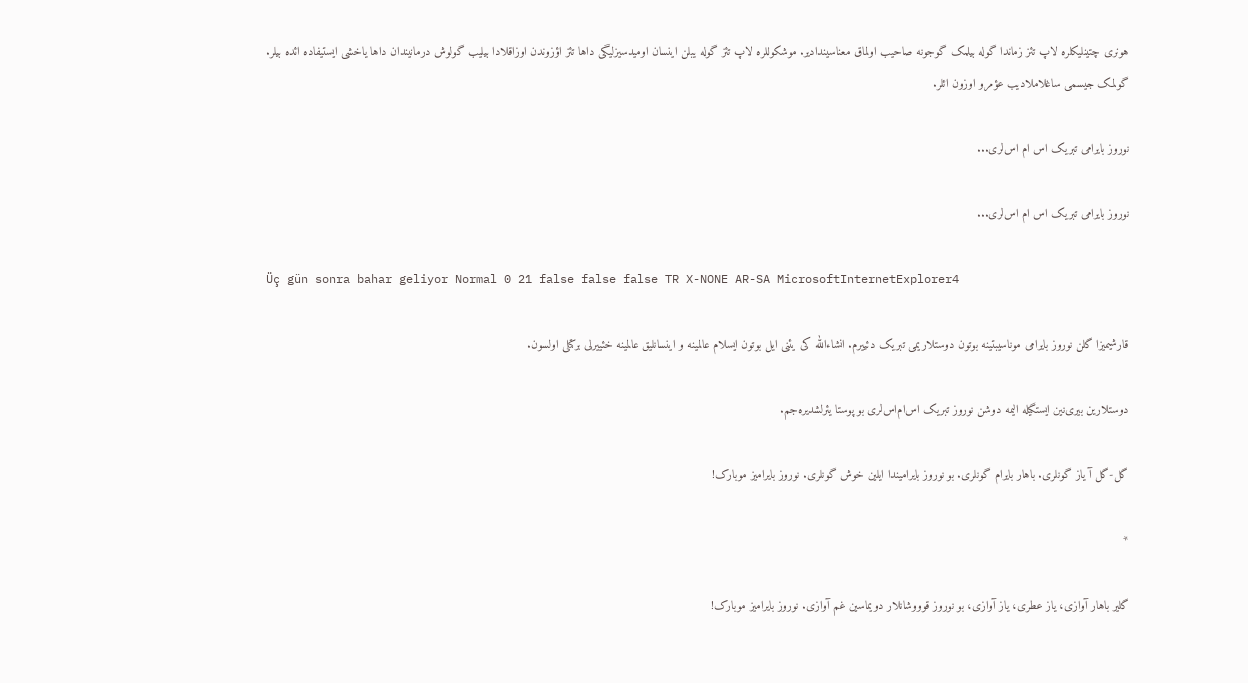هونری چتینلیکلره لاپ تئز زماندا گوله بیلمک گوجونه صاحیب اولماق معناسیندادیر. موشکوللره لاپ تئز گوله یبلن اینسان اومیدسیزلیگی داها تئز اؤزوندن اوزاقلادا بیلیب گولوش درمانیندان داها یاخشی ایستیفاده ائده بیلر. گولمک جیسمی ساغلاملادیب عؤمرو اوزون ائلر.

نوروز بایرامی تبریک اس ام اس‌لری...

نوروز بایرامی تبریک اس ام اس‌لری...

Üç gün sonra bahar geliyor Normal 0 21 false false false TR X-NONE AR-SA MicrosoftInternetExplorer4

قارشیمیزا گلن نوروز بایرامی موناسیبتینه بوتون دوستلاریمی تبریک دئییرم. انشاءالله کی یئنی ایل بوتون ایسلام عالمینه و اینسانلیق عالمینه خئییرلی برکتلی اولسون.

دوستلارین بیری‌نین ایستگیله الیمه دوشن نوروز تبریک اس‌ام‌اس‌لری بو پوستا یئرلشدیره‌جم.

گل-گل آ یاز گونلری. باهار بایرام گونلری. بو نوروز بایرامیندا ایلین خوش گونلری. نوروز بایرامیز موبارک!

*

گلیر باهار آوازی، یاز عطری، یاز آوازی، بو نوروز قوووشانلار دویماسین غم آوازی. نوروز بایرامیز موبارک!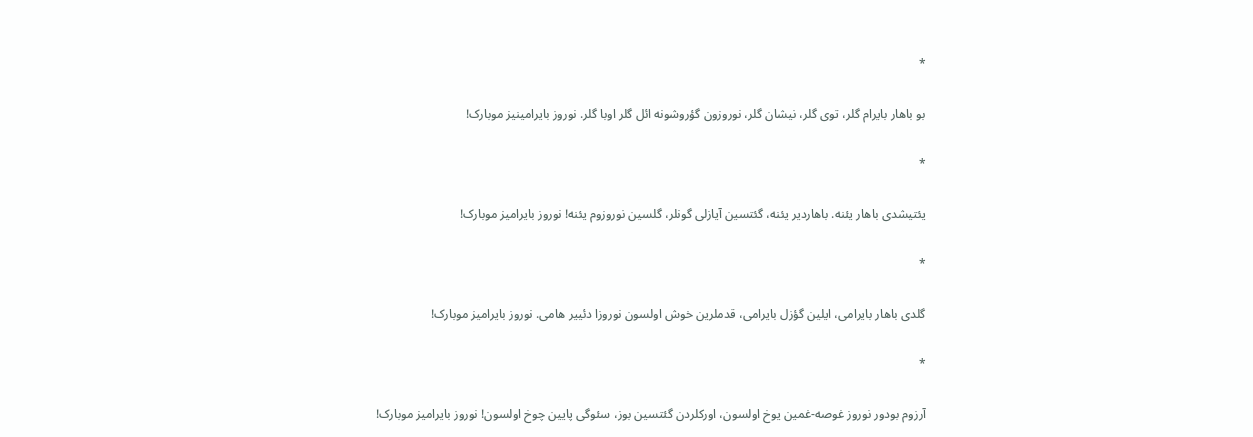*

بو باهار بایرام گلر، توی گلر، نیشان گلر، نوروزون گؤروشونه ائل گلر اوبا گلر. نوروز بایرامینیز موبارک!

*

یئتیشدی باهار یئنه. باهاردیر یئنه، گئتسین آیازلی گونلر، گلسین نوروزوم یئنه! نوروز بایرامیز موبارک!

*

گلدی باهار بایرامی، ایلین گؤزل بایرامی، قدملرین خوش اولسون نوروزا دئییر هامی. نوروز بایرامیز موبارک!

*

آرزوم بودور نوروز غوصه-غمین یوخ اولسون، اورکلردن گئتسین بوز، سئوگی پایین چوخ اولسون! نوروز بایرامیز موبارک!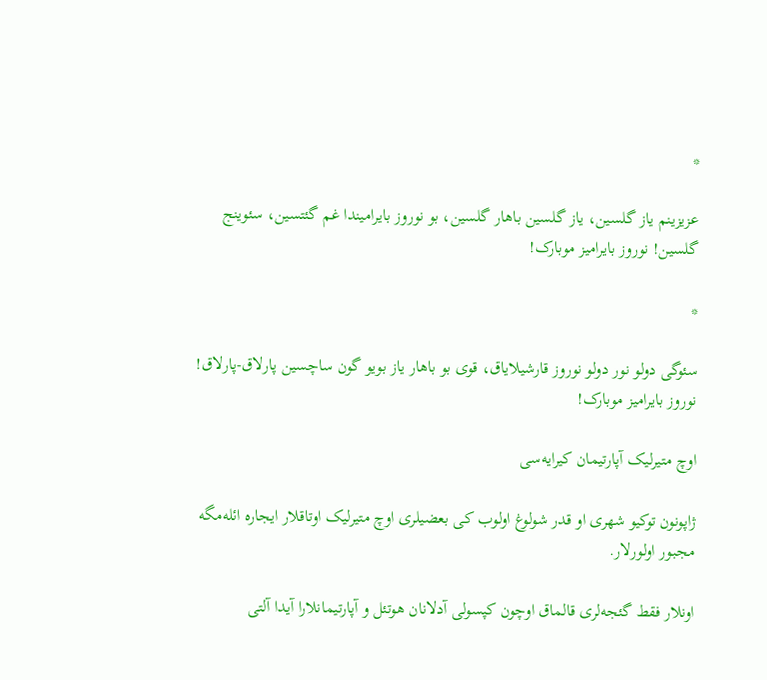*

عزیزینم یاز گلسین، یاز گلسین باهار گلسین، بو نوروز بایرامیندا غم گئتسین، سئوینج گلسین! نوروز بایرامیز موبارک!

*

سئوگی دولو نور دولو نوروز قارشیلایاق، قوی بو باهار یاز بویو گون ساچسین پارلاق-پارلاق! نوروز بایرامیز موبارک!

اوچ متیرلیک آپارتیمان کیرایه‌سی

ژاپونون توکیو شهری او قدر شولوغ اولوب کی بعضیلری اوچ متیرلیک اوتاقلار ایجاره ائله‌مگه مجبور اولورلار.

اونلار فقط گئجه‌لری قالماق اوچون کپسولی آدلانان هوتئل و آپارتیمانلارا آیدا آلتی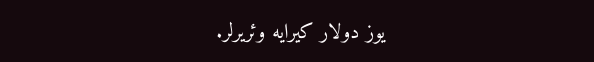یوز دولار کیرایه وئریرلر.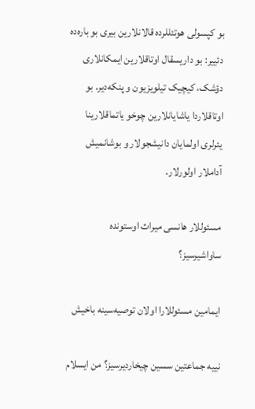بو کپسولی هوتئللرده قالانلارین بیری بو باره‌ده دئییر: بو داریسقال اوتاقلارین ایمکانلاری دؤشک، کیچیک تیلویزیون و پنکه‌دیر. بو اوتاقلاردا یاشایانلارین چوخو یاتماقلارینا یئرلری اولمایان دانیشجولار و بوشانمیش آداملار اولورلار.

مسئوللار هانسی میراث اوستونده ساواشیرسیز؟

ایمامین مسئوللارا اولان توصیه‌سینه باخیش

نییه جماعتین سسین چیخاردیرسیز؟ من ایسلام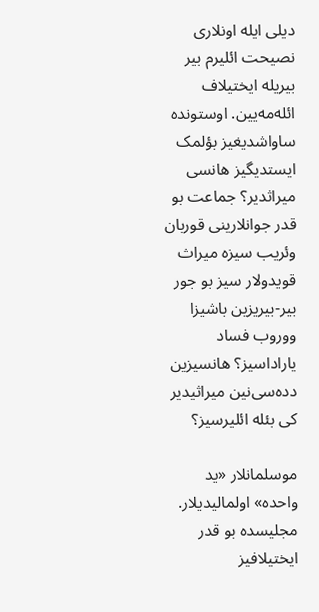دیلی ایله اونلاری نصیحت ائلیرم بیر بیریله ایختیلاف ائله‌مه‌یین. اوستونده ساواشدیغیز بؤلمک ایستدیگیز هانسی میراثدیر؟ جماعت بو قدر جوانلارینی قوربان وئریب سیزه میراث قویدولار سیز بو جور بیر-بیریزین باشیزا ووروب فساد یاراداسیز؟ هانسیزین دده‌سی‌نین میراثیدیر کی بئله ائلیرسیز؟

موسلمانلار «ید واحده» اولمالیدیلار. مجلیسده بو قدر ایختیلافیز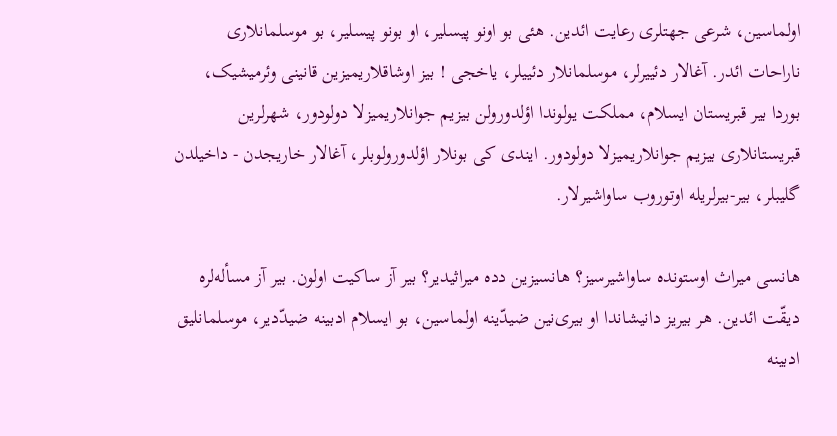اولماسین، شرعی جهتلری رعایت ائدین. هئی بو اونو پیسلیر، او بونو پیسلیر، بو موسلمانلاری ناراحات ائدر. آغالار دئییرلر، موسلمانلار دئییلر، یاخجی ! بیز اوشاقلاریمیزین قانینی وئرمیشیک، بوردا بیر قبریستان ایسلام، مملکت یولوندا اؤلدورولن بیزیم جوانلاریمیزلا دولودور، شهرلرین قبریستانلاری بیزیم جوانلاریمیزلا دولودور. ایندی کی بونلار اؤلدورولوبلر، آغالار خاریجدن - داخیلدن گلیبلر، بیر-بیرلریله اوتوروب ساواشیرلار.

هانسی میراث اوستونده ساواشیرسیز؟ هانسیزین دده میراثیدیر؟ بیر آز ساکیت اولون. بیر آز مسأله‌لره دیقّت ائدین. هر بیریز دانیشاندا او بیری‌نین ضیدّینه اولماسین، بو ایسلام ادبینه ضیدّدیر، موسلمانلیق ادبینه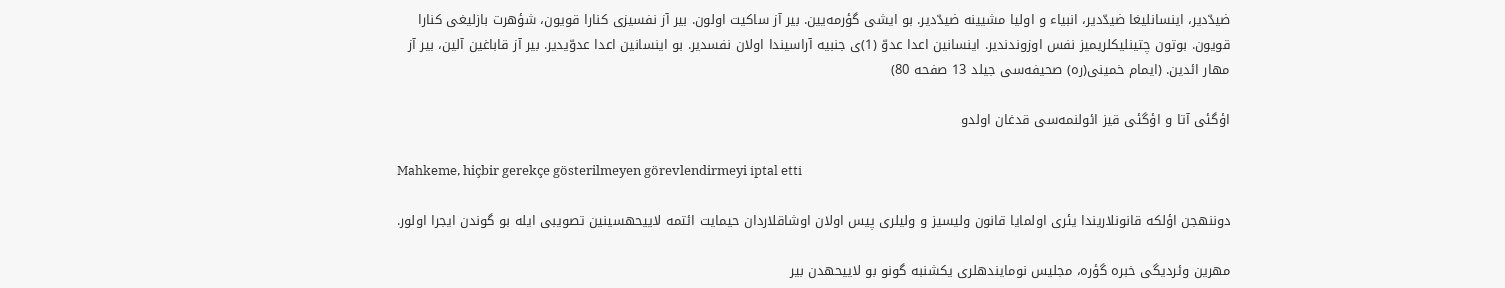ضیدّدیر، اینسانلیغا ضیدّدیر، انبیاء و اولیا مشیینه ضیدّدیر. بو ایشی گؤرمه‌یین. بیر آز ساکیت اولون. بیر آز نفسیزی کنارا قویون، شؤهرت بازلیغی کنارا قویون. بوتون چتینلیکلریمیز نفس اوزوندندیر. اینسانین اعدا عدوّ (1)ی جنبیه آراسیندا اولان نفسدیر. بو اینسانین اعدا عدوّیدیر. بیر آز قاباغین آلین، بیر آز مهار ائدین. (ایمام خمینی(ره) صحیفه‌سی جیلد 13 صفحه 80)

اؤگئی آتا و اؤگئی قیز ائولنمه‌سی قدغان اولدو

Mahkeme, hiçbir gerekçe gösterilmeyen görevlendirmeyi iptal etti

دوننهجن اؤلکه قانونلاریندا یئری اولمایا قانون ولیسیز و ولیلری پیس اولان اوشاقلاردان حیمایت ائتمه لاییحهسینین تصویبی ایله بو گوندن ایجرا اولور.

مهرین وئردیگی خبره گؤره، مجلیس نومایندهلری یکشنبه گونو بو لاییحهدن بیر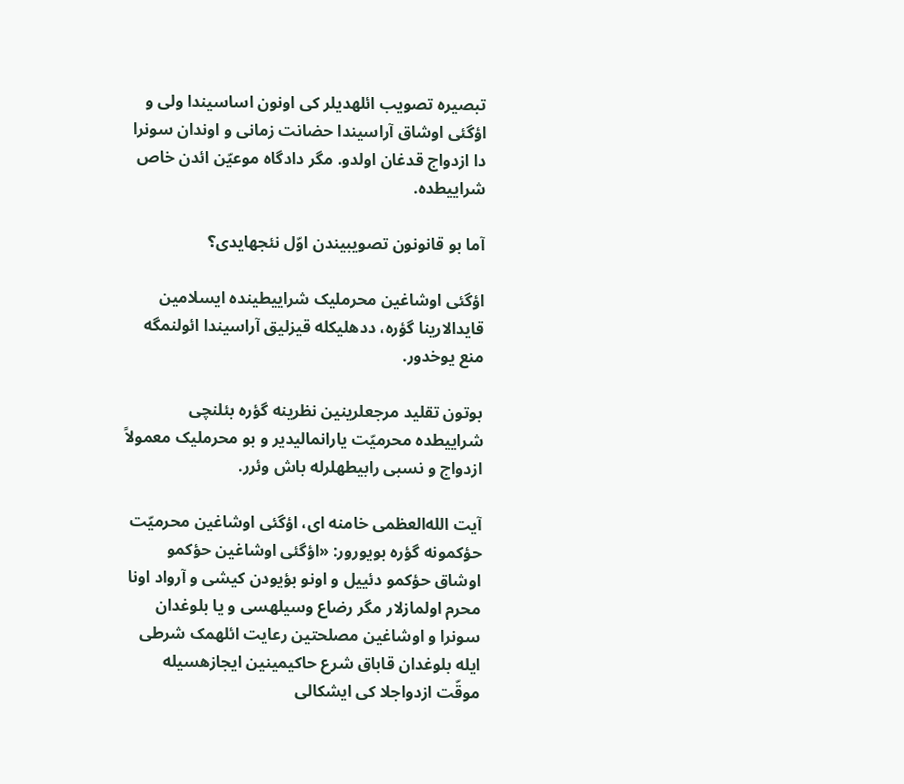تبصیره تصویب ائلهدیلر کی اونون اساسیندا ولی و اؤگئی اوشاق آراسیندا حضانت زمانی و اوندان سونرا دا ازدواج قدغان اولدو. مگر دادگاه موعیّن ائدن خاص شراییطده.

آما بو قانونون تصویبیندن اوّل نئجهایدی؟

اؤگئی اوشاغین محرملیک شراییطینده ایسلامین قایدالارینا گؤره، ددهلیکله قیزلیق آراسیندا ائولنمگه منع یوخدور.

بوتون تقلید مرجعلرینین نظرینه گؤره بئلنچی شراییطده محرمیّت یارانمالیدیر و بو محرملیک معمولاً ازدواج و نسبی رابیطهلرله باش وئرر.

آیت الله‌العظمی خامنه ای، اؤگئی اوشاغین محرمیّت حؤکمونه گؤره بویورور: «اؤگئی اوشاغین حؤکمو اوشاق حؤکمو دئییل و اونو بؤیودن کیشی و آرواد اونا محرم اولمازلار مگر رضاع وسیلهسی و یا بلوغدان سونرا و اوشاغین مصلحتین رعایت ائلهمک شرطی ایله بلوغدان قاباق شرع حاکیمینین ایجازهسیله موقّت ازدواجلا کی ایشکالی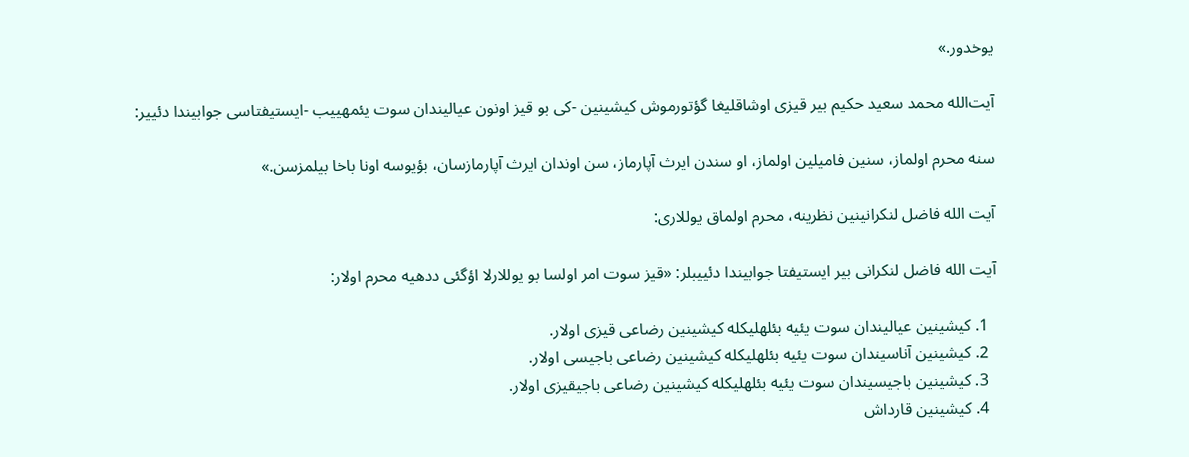یوخدور.»

آیت‌الله محمد سعید حکیم بیر قیزی اوشاقلیغا گؤتورموش کیشینین -کی بو قیز اونون عیالیندان سوت یئمهییب -ایستیفتاسی جوابیندا دئییر:

سنه محرم اولماز، سنین فامیلین اولماز، او سندن ایرث آپارماز، سن اوندان ایرث آپارمازسان، بؤیوسه اونا باخا بیلمزسن.»

آیت الله فاضل لنکرانینین نظرینه، محرم اولماق یوللاری:

آیت الله فاضل لنکرانی بیر ایستیفتا جوابیندا دئییبلر: «قیز سوت امر اولسا بو یوللارلا اؤگئی ددهیه محرم اولار:

  1. کیشینین عیالیندان سوت یئیه بئلهلیکله کیشینین رضاعی قیزی اولار.
  2. کیشینین آناسیندان سوت یئیه بئلهلیکله کیشینین رضاعی باجیسی اولار.
  3. کیشینین باجیسیندان سوت یئیه بئلهلیکله کیشینین رضاعی باجیقیزی اولار.
  4. کیشینین قارداش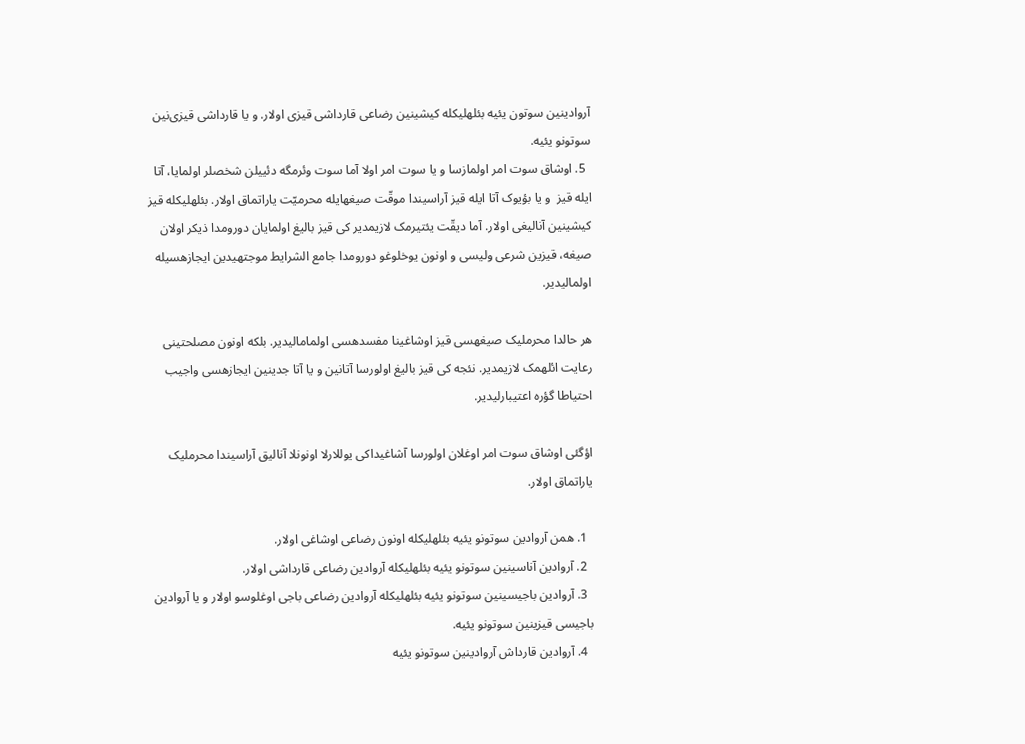آروادینین سوتون یئیه بئلهلیکله کیشینین رضاعی قارداشی قیزی اولار. و یا قارداشی قیزی‌نین سوتونو یئیه.
  5. اوشاق سوت امر اولمازسا و یا سوت امر اولا آما سوت وئرمگه دئییلن شخصلر اولمایا، آتا ایله قیز  و یا بؤیوک آتا ایله قیز آراسیندا موقّت صیغهایله محرمیّت یاراتماق اولار. بئلهلیکله قیز کیشینین آنالیغی اولار. آما دیقّت یئتیرمک لازیمدیر کی قیز بالیغ اولمایان دورومدا ذیکر اولان صیغه، قیزین شرعی ولیسی و اونون یوخلوغو دورومدا جامع الشرایط موجتهیدین ایجازهسیله اولمالیدیر.

هر حالدا محرملیک صیغهسی قیز اوشاغینا مفسدهسی اولمامالیدیر. بلکه اونون مصلحتینی رعایت ائلهمک لازیمدیر. نئجه کی قیز بالیغ اولورسا آتانین و یا آتا جدینین ایجازهسی واجیب احتیاطا گؤره اعتیبارلیدیر.

اؤگئی اوشاق سوت امر اوغلان اولورسا آشاغیداکی یوللارلا اونونلا آنالیق آراسیندا محرملیک یاراتماق اولار.

  1. همن آروادین سوتونو یئیه بئلهلیکله اونون رضاعی اوشاغی اولار.
  2. آروادین آناسینین سوتونو یئیه بئلهلیکله آروادین رضاعی قارداشی اولار.
  3. آروادین باجیسینین سوتونو یئیه بئلهلیکله آروادین رضاعی باجی اوغلوسو اولار و یا آروادین باجیسی قیزینین سوتونو یئیه.
  4. آروادین قارداش آروادینین سوتونو یئیه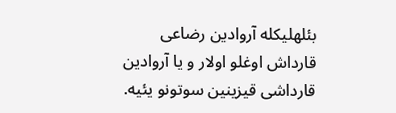بئلهلیکله آروادین رضاعی قارداش اوغلو اولار و یا آروادین قارداشی قیزینین سوتونو یئیه.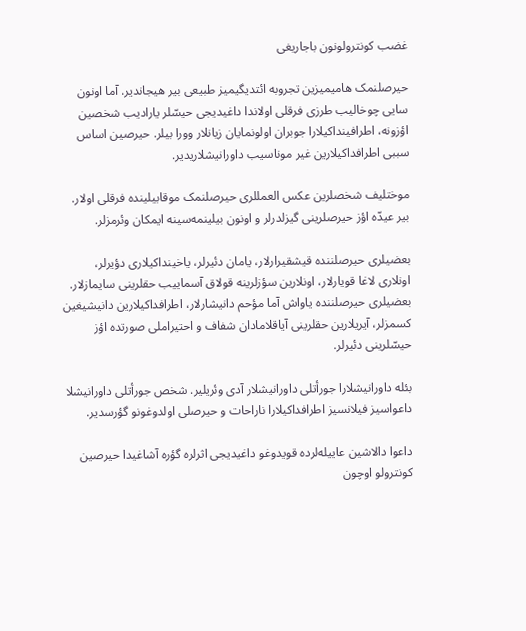غضب کونترولونون باجاریغی

حیرصلنمک هامیمیزین تجروبه ائتدیگیمیز طبیعی بیر هیجاندیر. آما اونون سایی چوخالیب طرزی فرقلی اولاندا داغیدیجی حیسّلر یارادیب شخصین اؤزونه، اطرافینداکیلارا جوبران اولونمایان زیانلار وورا بیلر. حیرصین اساس سببی اطرافداکیلارین غیر موناسیب داورانیشلاریدیر.

موختلیف شخصلرین عکس العمللری حیرصلنمک موقابیلینده فرقلی اولار. بیر عیدّه اؤز حیرصلرینی گیزلدرلر و اونون بیلینمه‌سینه ایمکان وئرمزلر.

بعضیلری حیرصلننده قیشقیرارلار، یامان دئیرلر، یاخینداکیلاری دؤیرلر، اونلاری لاغا قویارلار، اونلارین سؤزلرینه قولاق آسماییب حقلرینی سایمازلار. بعضیلری حیرصلننده یاواش آما مؤحم دانیشارلار، اطرافداکیلارین دانیشیغین کسمزلر، آیریلارین حقلرینی آیاقلامادان شفاف و احتیراملی صورتده اؤز حیسّلرینی دئیرلر.

بئله داورانیشلارا جورأتلی داورانیشلار آدی وئریلیر. شخص جورأتلی داورانیشلا داعواسیز فیلانسیز اطرافداکیلارا ناراحات و حیرصلی اولدوغونو گؤرسدیر.

داعوا دالاشین عاییله‌لرده قویدوغو داغیدیجی اثرلره گؤره آشاغیدا حیرصین کونترولو اوچون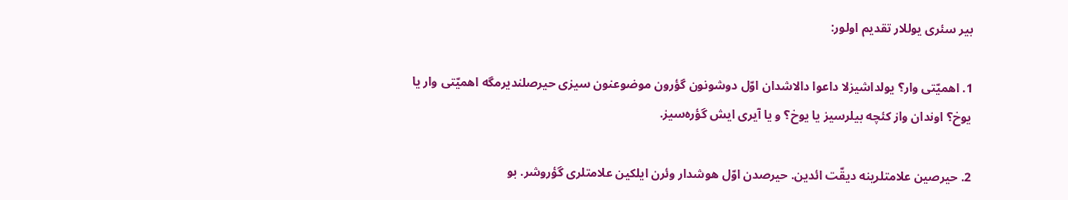بیر سئری یوللار تقدیم اولور:

1. اهمیّتی وار؟ یولداشیزلا داعوا دالاشدان اوّل دوشونون گؤرون موضوعنون سیزی حیرصلندیرمگه اهمیّتی وار یا یوخ؟ اوندان واز کئچه‌ بیلرسیز یا یوخ؟ و یا آیری ایش گؤره‌سیز.

2. حیرصین علامتلرینه دیقّت ائدین. حیرصدن اوّل هوشدار وئرن ایلکین علامتلری گؤروشر. بو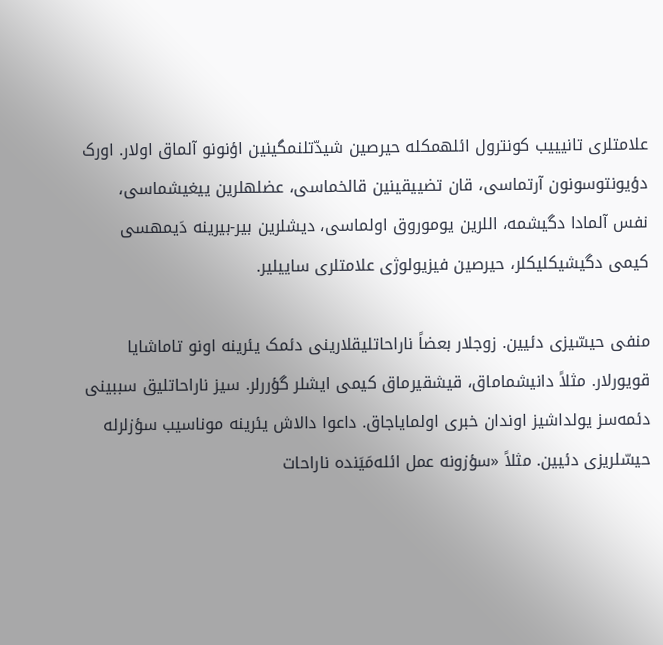علامتلری تانیییب کونترول ائلهمکله حیرصین شیدّتلنمگینین اؤنونو آلماق اولار. اورک دؤیونتوسونون آرتماسی، قان تضییقینین قالخماسی، عضلهلرین ییغیشماسی، نفس آلمادا دگیشمه، اللرین یوموروق اولماسی، دیشلرین بیر-بیرینه دَیمهسی کیمی دگیشیکلیکلر، حیرصین فیزیولوژی علامتلری ساییلیر.

منفی حیسّیزی دئیین. زوجلار بعضاً ناراحاتلیقلارینی دئمک یئرینه اونو تاماشایا قویورلار. مثلاً دانیشماماق، قیشقیرماق کیمی ایشلر گؤررلر. سیز ناراحاتلیق سببینی دئمه‌سز یولداشیز اوندان خبری اولمایاجاق. داعوا دالاش یئرینه موناسیب سؤزلرله حیسّلریزی دئیین. مثلاً «سؤزونه عمل ائله‌مَیَنده ناراحات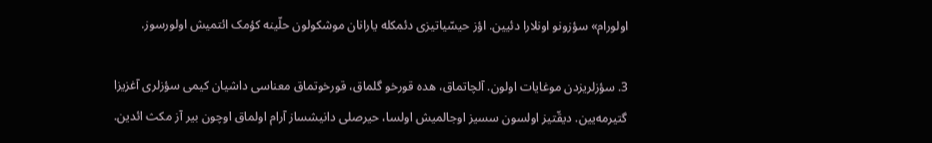اولورام» سؤزونو اونلارا دئیین. اؤز حیسّیاتیزی دئمکله یارانان موشکولون حلّینه کؤمک ائتمیش اولورسوز.

3. سؤزلریزدن موغایات اولون. آلچاتماق، هده قورخو گلماق، قورخوتماق معناسی داشیان کیمی سؤزلری آغزیزا گتیرمه‌یین. دیقّتیز اولسون سسیز اوجالمیش اولسا، حیرصلی دانیشساز آرام اولماق اوچون بیر آز مکث ائدین.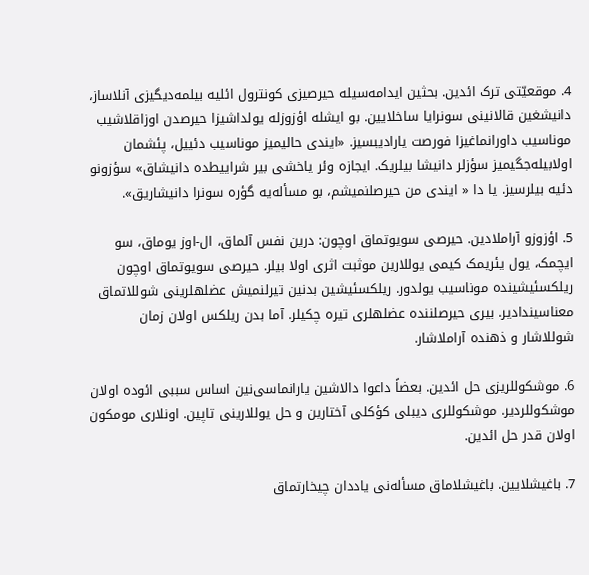4. موقعیّتی ترک ائدین. بحثین ایدامه‌سیله حیرصیزی کونترول ائلیه بیلمه‌دیگیزی آنلاساز، دانیشغین قالانینی سونرایا ساخلایین. بو ایشله اؤزوزله یولداشیزا حیرصدن اوزاقلاشیب موناسیب داورانماغیزا فورصت یارادیبسیز. «ایندی حالیمیز موناسیب دئییل، پئشمان اولابیله‌جگیمیز سؤزلر دانیشا بیلریک. ایجازه وئر یاخشی بیر شراییطده دانیشاق» سؤزونو دئیه بیلرسیز. یا دا « ایندی من حیرصلنمیشم، بو مسأله‌یه گؤره سونرا دانیشاریق».

5. اؤزوزو آراملادین. حیرصی سویوتماق اوچون: درین نفس آلماق، ال-اوز یوماق، سو ایچمک، یول یئریمک کیمی یوللارین موثبت اثری اولا بیلر. حیرصی سویوتماق اوچون ریلکسئیشینده موناسیب یولدور. ریلکسئیشین بدنین تیرلنمیش عضلهلرینی شوللاتماق معناسیندادیر. بیری حیرصلننده عضلهلری تیره چکیلر. آما بدن ریلکس اولان زمان شوللاشار و ذهنده آراملاشار.

6. موشکوللریزی حل ائدین. بعضاً داعوا دالاشین یارانماسی‌نین اساس سببی ائوده اولان موشکوللردیر. موشکوللری دیبلی کؤکلی آختارین و حل یوللارینی تاپین. اونلاری مومکون اولان قدر حل ائدین.

7. باغیشلایین. باغیشلاماق مسأله‌نی یاددان چیخارتماق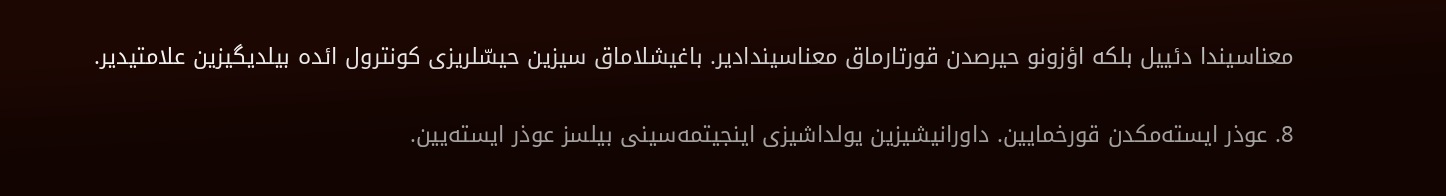معناسیندا دئییل بلکه اؤزونو حیرصدن قورتارماق معناسیندادیر. باغیشلاماق سیزین حیسّلریزی کونترول ائده بیلدیگیزین علامتیدیر.

8. عوذر ایسته‌مکدن قورخمایین. داورانیشیزین یولداشیزی اینجیتمه‌سینی بیلسز عوذر ایسته‌یین.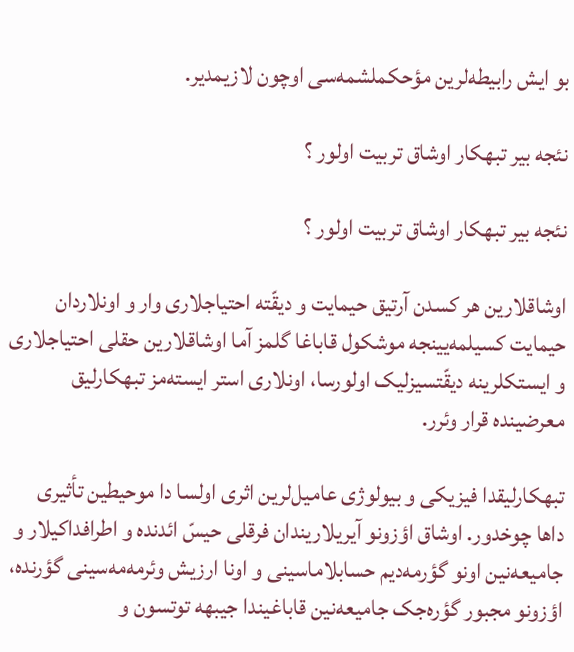بو ایش رابیطه‌لرین مؤحکملشمه‌سی اوچون لازیمدیر.

نئجه بیر تبهکار اوشاق تربیت اولور ؟

نئجه بیر تبهکار اوشاق تربیت اولور ؟

اوشاقلارین هر کسدن آرتیق حیمایت و دیقّته احتیاجلاری وار و اونلاردان حیمایت کسیلمه‌یینجه موشکول قاباغا گلمز آما اوشاقلارین حقلی احتیاجلاری و ایستکلرینه دیقّتسیزلیک اولورسا، اونلاری استر ایسته‌مز تبهکارلیق معرضینده قرار وئرر.

تبهکارلیقدا فیزیکی و بیولوژی عامیل‌لرین اثری اولسا دا موحیطین تأثیری داها چوخدور. اوشاق اؤزونو آیریلاریندان فرقلی حیسّ ائدنده و اطرافداکیلار و جامیعه‌نین اونو گؤرمه‌دیم حسابلاماسینی و اونا ارزیش وئرمه‌مه‌سینی گؤرنده، اؤزونو مجبور گؤره‌جک جامیعه‌نین قاباغیندا جیبهه توتسون و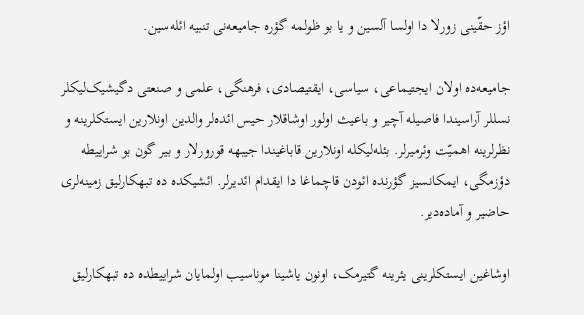اؤز حقّینی زورلا دا اولسا آلسین و یا بو ظولمه گؤره جامیعه‌نی تنبیه ائله‌سین.

جامیعه‌ده اولان ایجتیماعی، سیاسی، ایقتیصادی، فرهنگی، علمی و صنعتی دگیشیک‌لیکلر نسللر آراسیندا فاصیله ‌آچیر و باعیث اولور اوشاقلار حیس ائده‌لر والدین اونلارین ایستکلرینه و نظرلرینه اهمیّت وئرمیرلر. بئله‌لیکله اونلارین قاباغیندا جیبهه قورورلار و بیر گون بو شراییطه دؤزمگی، ایمکانسیز گؤرنده ائودن قاچماغا دا ایقدام ائدیرلر. ائشیکده ده تبهکارلیق زمینه‌لری حاضیر و آماده‌دیر.

اوشاغین ایستکلرینی یئرینه گتیرمک، اونون یاشینا موناسیب اولمایان شراییطده ده تبهکارلیق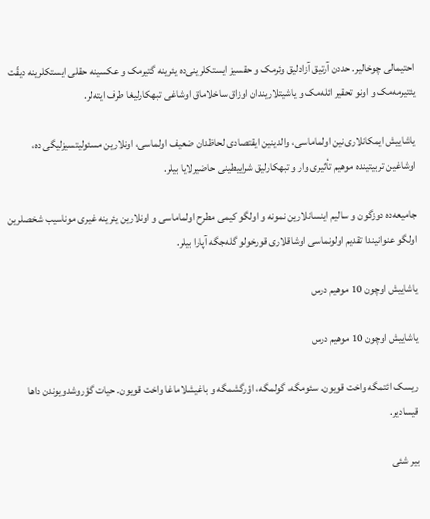احتیمالی چوخالیر. حددن آرتیق آزادلیق وئرمک و حقسیز ایستکلرینی‌ده یئرینه گتیرمک و عکسینه حقلی ایستکلرینه دیقّت یئتیرمه‌مک و اونو تحقیر ائله‌مک و یاشیتلاریندان اوزاق ساخلاماق اوشاغی تبهکارلیغا طرف ایته‌لر.

یاشاییش ایمکانلاری‌نین اولماماسی، والدینین ایقتصادی لحاظدان ضعیف اولماسی، اونلارین مسئولیتسیزلیگی ده، اوشاغین تربیتینده موهیم تأثیری وار و تبهکارلیق شراییطینی حاضیرلایا بیلر.

جامیعه‌ده دوزگون و سالیم اینسانلارین نمونه‌ و اولگو کیمی مطرح اولماماسی و اونلارین یئرینه غیری موناسیب شخصلرین اولگو عنوانیندا تقدیم اولونماسی اوشاقلاری قورخولو گله‌جگه آپارا بیلر.

یاشاییش اوچون 10 موهیم درس

یاشاییش اوچون 10 موهیم درس

ریسک ائتمگه واخت قویون. سئومگه، گولمگه، اؤرگشمگه و باغیشلاماغا واخت قویون. حیات گؤروشدویوندن داها قیسادیر.

بیر شئی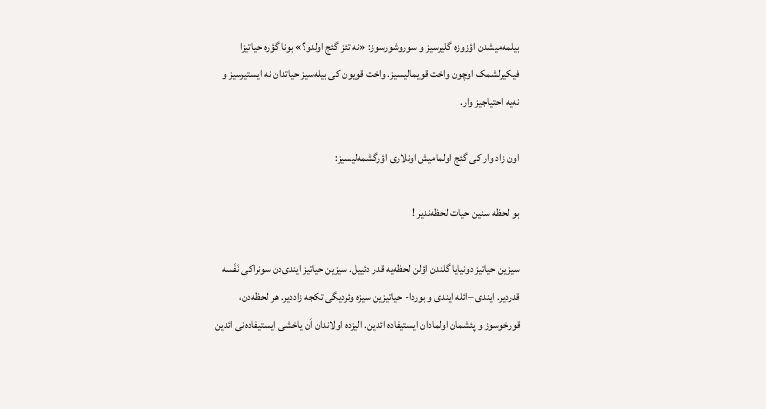بیلمه‌میشدن اؤزوزه گلیرسیز و سوروشورسوز: «نه تئز گئج اولدو؟» بونا گؤره حیاتیزا فیکیرلشمک اوچون واخت قویمالیسیز. واخت قویون کی بیله‌سیز حیاتدان نه ایستیرسیز و نه‌یه احتیاجیز وار.

اون زاد وار کی گئج اولمامیش اونلاری اؤرگشمه‌لیسیز:

بو لحظه سنین حیات لحظه‌ندیر !

سیزین حیاتیز دونیایا گلندن اؤلن لحظه‌یه قدر دئییل. سیزین حیاتیز ایندی‌دن سونراکی نَفَسه قدردیر. ایندی –ائله ایندی و بوردا- حیاتیزین سیزه وئردیگی تکجه زاددیر. هر لحظه‌دن، قورخوسوز و پئشمان اولمادان ایستیفاده ائدین. الیزده اولاندان اَن یاخشی ایستیفاده‌نی ائدین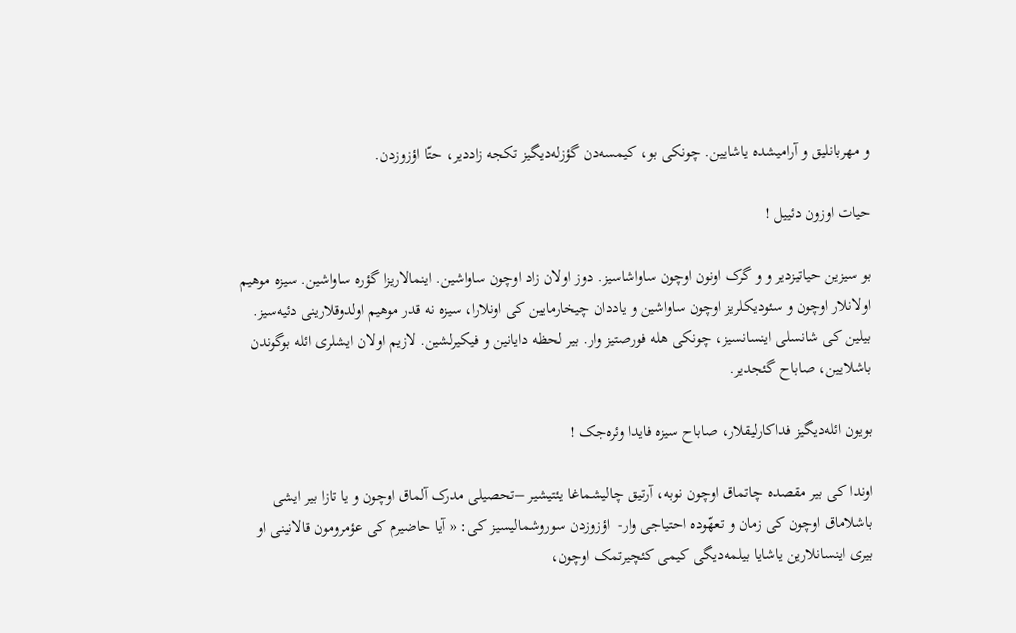و مهربانلیق و آرامیشده یاشایین. چونکی بو، کیمسه‌دن گؤزله‌دیگیز تکجه زاددیر، حتّا اؤزوزدن.

حیات اوزون دئییل !

بو سیزین حیاتیزدیر و و گرک اونون اوچون ساواشاسیز. دوز اولان زاد اوچون ساواشین. اینمالاریزا گؤره ساواشین. سیزه موهیم اولانلار اوچون و سئودیکلریز اوچون ساواشین و یاددان چیخارمایین کی اونلارا، سیزه نه قدر موهیم اولدوقلارینی دئیه‌سیز. بیلین کی شانسلی اینسانسیز، چونکی هله فورصتیز وار. بیر لحظه دایانین و فیکیرلشین. لازیم اولان ایشلری ائله بوگوندن باشلایین، صاباح گئجدیر.

بویون ائله‌دیگیز فداکارلیقلار، صاباح سیزه فایدا وئره‌جک !

اوندا کی بیر مقصده چاتماق اوچون نوبه، آرتیق چالیشماغا یئتیشیر –تحصیلی مدرک آلماق اوچون و یا تازا بیر ایشی باشلاماق اوچون کی زمان و تعهّوده احتیاجی وار-  اؤزوزدن سوروشمالیسیز کی: « آیا حاضیرم کی عؤمرومون قالانینی او بیری اینسانلارین یاشایا بیلمه‌دیگی کیمی کئچیرتمک اوچون،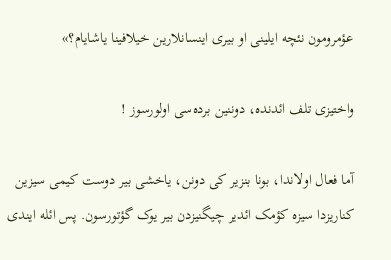عؤمرومون نئچه ایلینی او بیری اینسانلارین خیلافینا یاشایام؟»

واختیزی تلف ائدنده، دوننین برده‌سی اولورسوز !

آما فعال اولاندا، بونا بنزیر کی دونن، یاخشی بیر دوست کیمی سیزین کناریزدا سیزه کؤمک ائدیر چیگنیزدن بیر یوک گؤتورسون. پس ائله ایندی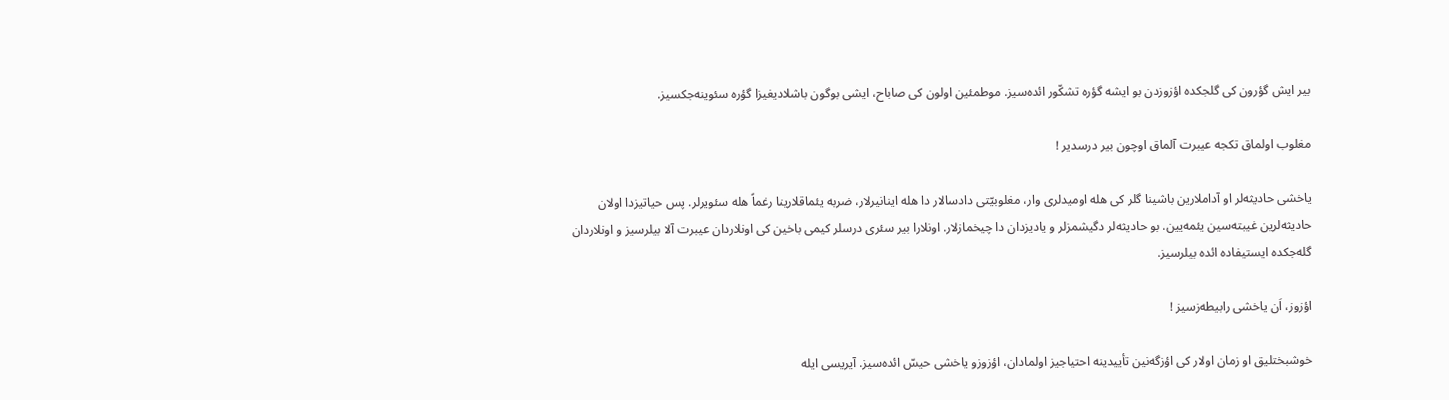بیر ایش گؤرون کی گلجکده اؤزوزدن بو ایشه گؤره تشکّور ائده‌سیز. موطمئین اولون کی صاباح، ایشی بوگون باشلادیغیزا گؤره سئوینه‌جکسیز.

مغلوب اولماق تکجه عیبرت آلماق اوچون بیر درسدیر !

یاخشی حادیثه‌لر او آداملارین باشینا گلر کی هله اومیدلری وار، مغلوبیّتی دادسالار دا هله اینانیرلار، ضربه یئماقلارینا رغماً هله سئویرلر. پس حیاتیزدا اولان حادیثه‌لرین غیبته‌سین یئمه‌یین. بو حادیثه‌لر دگیشمزلر و یادیزدان دا چیخمازلار. اونلارا بیر سئری درسلر کیمی باخین کی اونلاردان عیبرت آلا بیلرسیز و اونلاردان گله‌جکده ایستیفاده ائده‌ بیلرسیز.

اؤزوز، اَن یاخشی رابیطه‌زسیز !

خوشبختلیق او زمان اولار کی اؤزگه‌نین تأییدینه احتیاجیز اولمادان، اؤزوزو یاخشی حیسّ ائده‌سیز. آیریسی ایله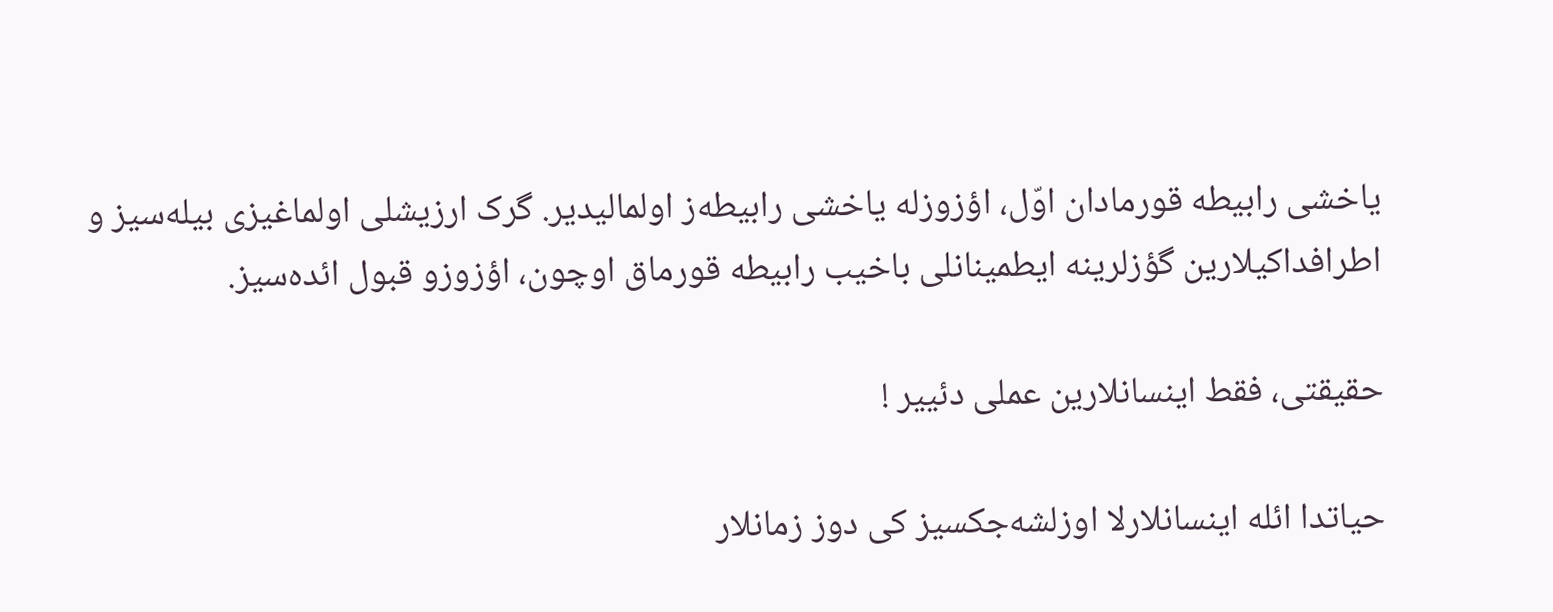یاخشی رابیطه قورمادان اوّل، اؤزوزله یاخشی رابیطه‌ز اولمالیدیر. گرک ارزیشلی اولماغیزی بیله‌سیز و اطرافداکیلارین گؤزلرینه ایطمینانلی باخیب رابیطه قورماق اوچون، اؤزوزو قبول ائده‌سیز.

حقیقتی، فقط اینسانلارین عملی دئییر !

حیاتدا ائله اینسانلارلا اوزلشه‌جکسیز کی دوز زمانلار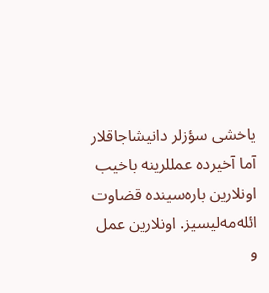یاخشی سؤزلر دانیشاجاقلار آما آخیرده عمللرینه باخیب اونلارین باره‌سینده قضاوت ائله‌مه‌لیسیز. اونلارین عمل و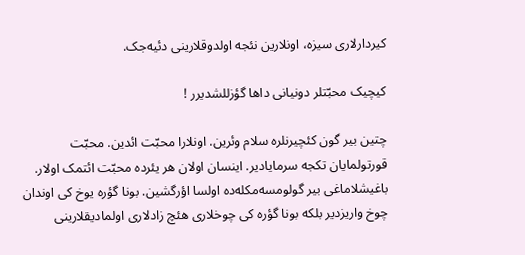کیردارلاری سیزه، اونلارین نئجه اولدوقلارینی دئیه‌جک.

کیچیک محبّتلر دونیانی داها گؤزللشدیرر !

چتین بیر گون کئچیرنلره سلام وئرین. اونلارا محبّت ائدین. محبّت قورتولمایان تکجه سرمایادیر. اینسان اولان هر یئرده محبّت ائتمک اولار. باغیشلاماغی بیر گولومسه‌مکله‌ده اولسا اؤرگشین. بونا گؤره یوخ کی اوندان چوخ واریزدیر بلکه بونا گؤره کی چوخلاری هئچ زادلاری اولمادیقلارینی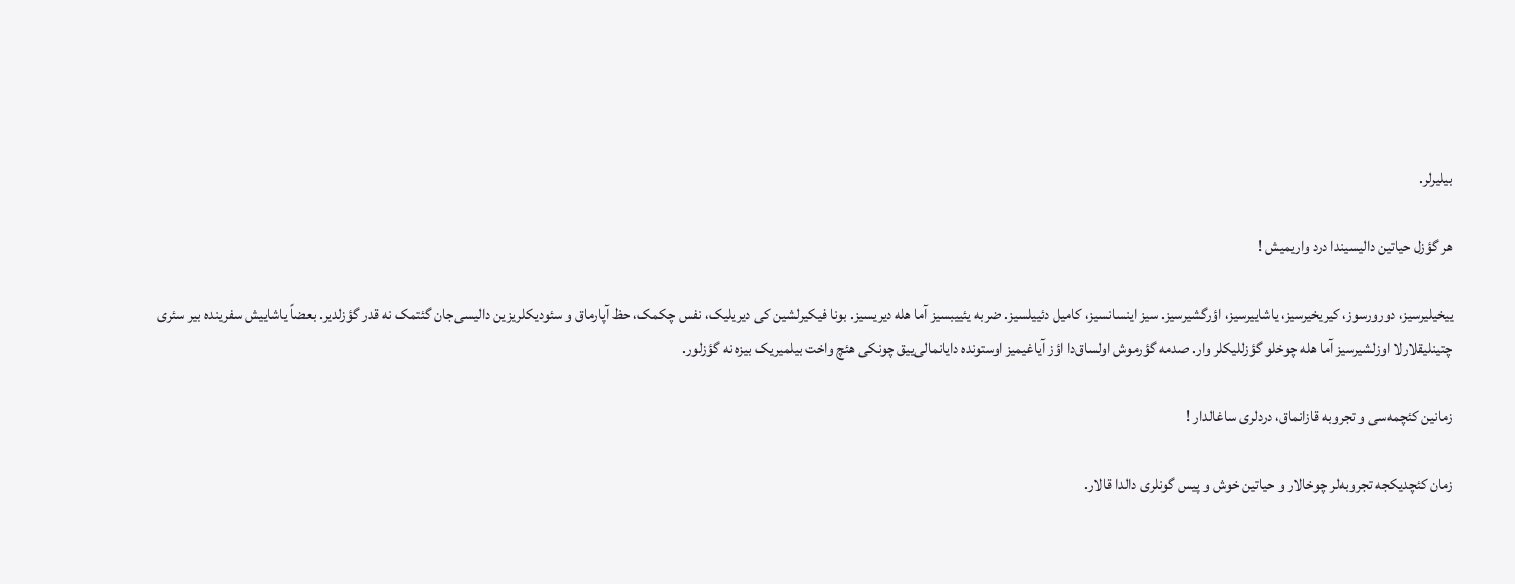بیلیرلر.

هر گؤزل حیاتین دالیسیندا درد واریمیش !

ییخیلیرسیز، دورورسوز، کیریخیرسیز، یاشاییرسیز، اؤرگشیرسیز. سیز اینسانسیز، کامیل دئییلسیز. ضربه یئییبسیز آما هله دیریسیز. بونا فیکیرلشین کی دیریلیک، نفس چکمک، حظ آپارماق و سئودیکلریزین دالیسی‌جان گئتمک نه قدر گؤزلدیر. بعضاً یاشاییش سفرینده بیر سئری چتینلیقلارلا اوزلشیرسیز آما هله چوخلو گؤزللیکلر وار. صدمه گؤرموش اولساق‌دا اؤز آیاغیمیز اوستونده دایانمالی‌ییق چونکی هئچ واخت بیلمیریک بیزه نه گؤزلور.

زمانین کئچمه‌سی و تجروبه قازانماق، دردلری ساغالدار !

زمان کئچدیکجه تجروبه‌لر چوخالار و حیاتین خوش و پیس گونلری دالدا قالار.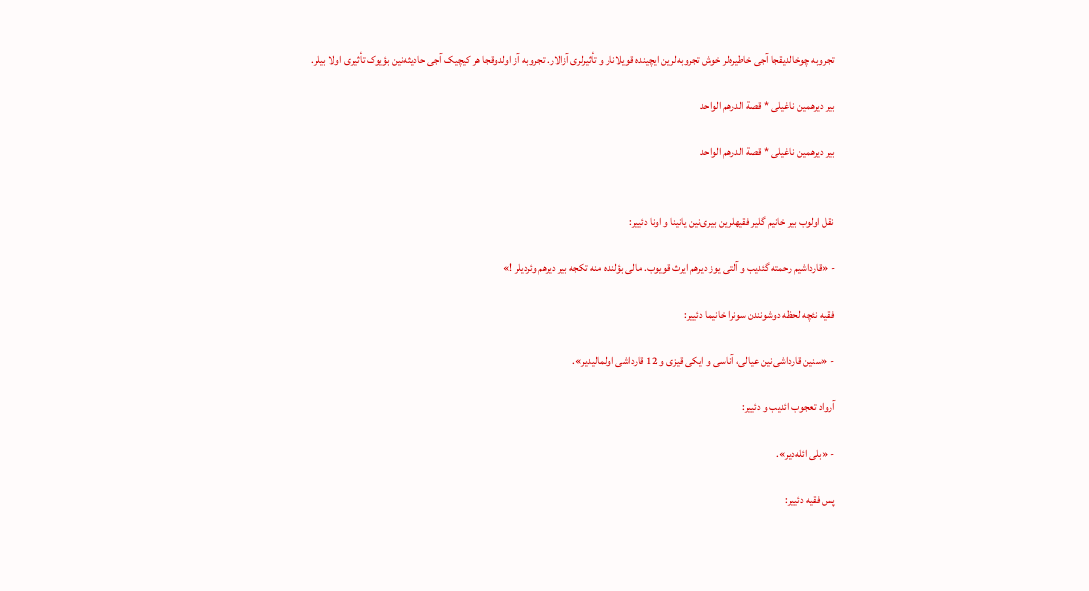تجروبه چوخالدیقجا آجی خاطیره‌لر خوش تجروبه‌لرین ایچینده قویلانار و تأثیرلری آزالار. تجروبه آز اولدوقجا هر کیچیک آجی حادیثه‌نین بؤیوک تأثیری اولا بیلر.

بیر دیرهمین ناغیلی * قصة الدرهم الواحد

بیر دیرهمین ناغیلی * قصة الدرهم الواحد


نقل اولوب بیر خانیم گلیر فقیهلرین بیر‌ی‌نین یانینا و اونا دئییر:

- «قارداشیم رحمته گئدیب و آلتی یوز دیرهم ایرث قویوب. مالی بؤلنده منه تکجه بیر دیرهم وئردیلر !»

فقیه نئچه لحظه دوشونندن سونرا خانیما دئییر:

- «سنین قارداشی‌نین عیالی، آناسی و ایکی قیزی و 12 قارداشی اولمالیدیر».

آرواد تعجوب ائدیب و دئییر:

- «بلی ائله‌دیر».

پس فقیه دئییر: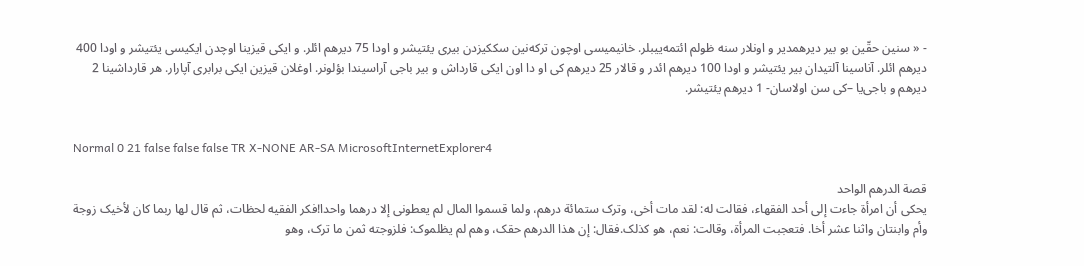- « سنین حقّین بو بیر دیرهمدیر و اونلار سنه ظولم ائتمه‌ییبلر. خانیمیسی اوچون ترکه‌نین سککیزدن بیری یئتیشر و اودا 75 دیرهم ائلر. و ایکی قیزینا اوچدن ایکیسی یئتیشر و اودا 400 دیرهم ائلر. آناسینا آلتیدان بیر یئتیشر و اودا 100 دیرهم ائدر و قالار 25 دیرهم کی او دا اون ایکی قارداش و بیر باجی آراسیندا بؤلونر. اوغلان قیزین ایکی برابری آپارار. هر قارداشینا 2 دیرهم و باجی‌یا –کی سن اولاسان- 1 دیرهم یئتیشر.


Normal 0 21 false false false TR X-NONE AR-SA MicrosoftInternetExplorer4

قصة الدرهم الواحد
یحکى أن امرأة جاءت إلى أحد الفقهاء، فقالت له: لقد مات أخی، وترک ستمائة درهم، ولما قسموا المال لم یعطونی إلا درهما واحدا!فکر الفقیه لحظات، ثم قال لها ربما کان لأخیک زوجة وأم وابنتان واثنا عشر أخا. فتعجبت المرأة، وقالت: نعم، هو کذلک.فقال: إن هذا الدرهم حقک، وهم لم یظلموک: فلزوجته ثمن ما ترک، وهو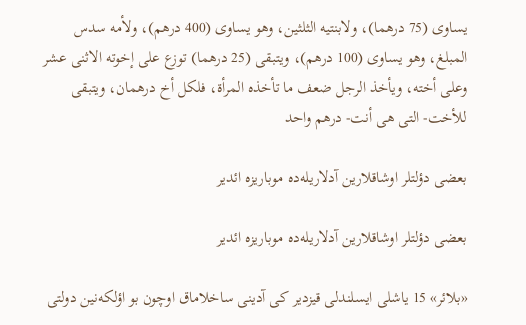یساوی (75 درهما)، ولابنتیه الثلثین، وهو یساوى (400 درهم)، ولأمه سدس المبلغ، وهو یساوی (100 درهم)، ویتبقى (25 درهما) توزع على إخوته الاثنى عشر وعلى أخته، ویأخذ الرجل ضعف ما تأخذه المرأة، فلکل أخ درهمان، ویتبقى للأخت- التی هی أنت- درهم واحد

بعضی دؤلتلر اوشاقلارین آدلاریله‌ده موباریزه‌ ائدیر

بعضی دؤلتلر اوشاقلارین آدلاریله‌ده موباریزه‌ ائدیر

«بلائر» 15 یاشلی ایسلندلی قیزدیر کی آدینی ساخلاماق اوچون بو اؤلکه‌نین دولتی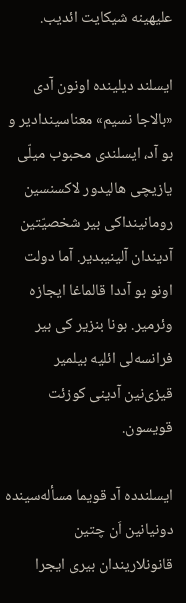علیهینه شیکایت ائدیب.

ایسلند دیلینده اونون آدی «بالاجا نسیم» معناسیندادیر و بو آد، ایسلندی محبوب میلّی یازیچی هالیدور لاکسنسین رومانینداکی بیر شخصیّتین آدیندان آلینیبدیر. آما دولت اونو بو آددا قالماغا ایجازه وئرمیر. بونا بنزیر کی بیر فرانسه‌لی ائلیه بیلمیر قیزی‌نین آدینی کوزئت قویسون.

ایسلندده آد قویما مسأله‌سینده دونیانین اَن چتین قانونلاریندان بیری ایجرا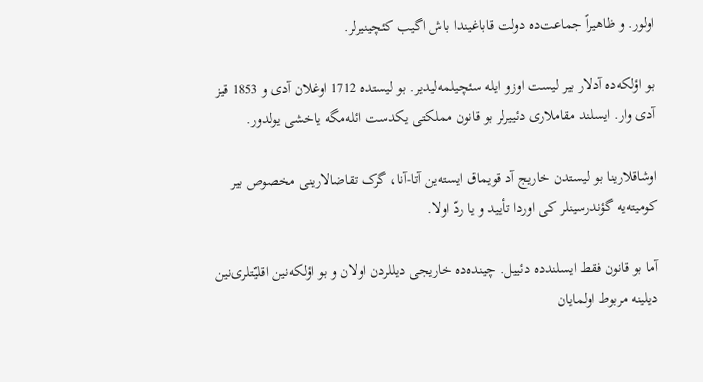اولور. و ظاهیراً جماعت‌ده دولت قاباغیندا باش اگیب کئچینیرلر.

بو اؤلکه‌ده آدلار بیر لیست اوزو ایله سئچیلمه‌لیدیر. بو لیستده 1712 اوغلان آدی و 1853 قیز آدی وار. ایسلند مقاملاری دئییرلر بو قانون مملکتی یکدست ائله‌مگه یاخشی یولدور.

اوشاقلارینا بو لیستدن خاریج آد قویماق ایسته‌ین آتا-آنا، گرک تقاضالارینی مخصوص بیر کومیته‌یه گؤندرسینلر کی اوردا تأیید و یا ردّ اولا.

آما بو قانون فقط ایسلندده دئییل. چینده‌ده خاریجی دیللردن اولان و بو اؤلکه‌نین اقلیّتلری‌نین دیلینه مربوط اولمایان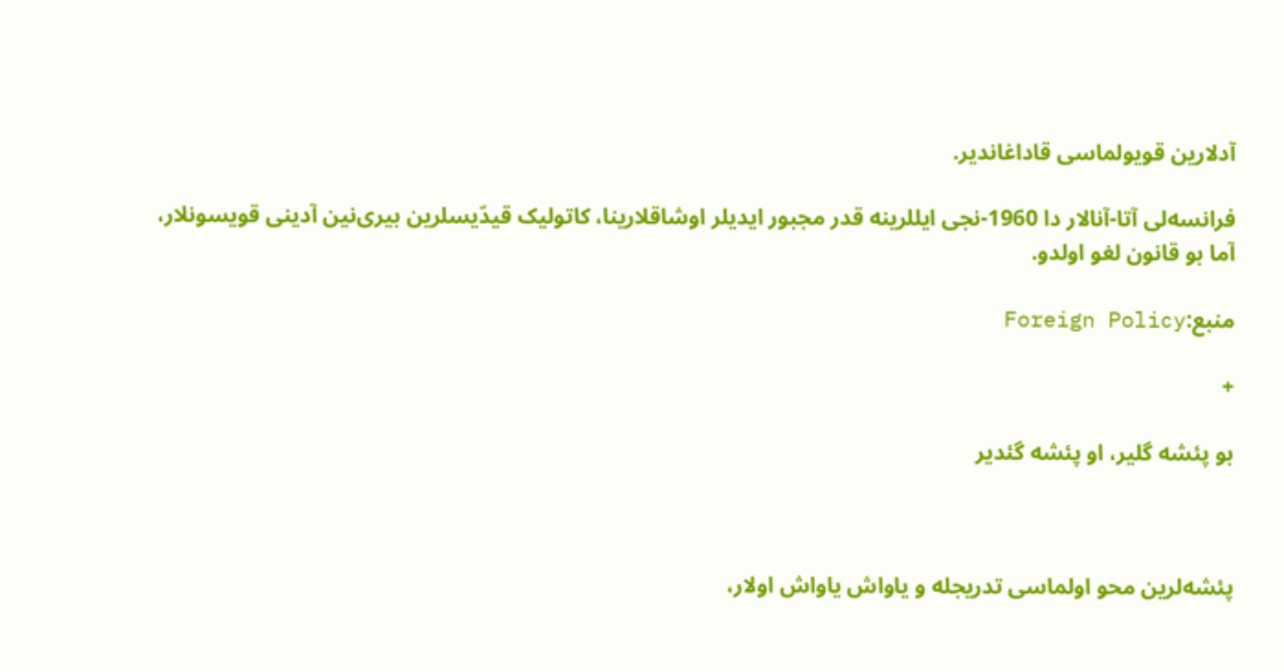آدلارین قویولماسی قاداغاندیر.

فرانسه‌لی آتا-آنالار دا 1960-نجی ایللرینه قدر مجبور ایدیلر اوشاقلارینا، کاتولیک قیدّیسلرین بیری‌نین آدینی قویسونلار، آما بو قانون لغو اولدو.

منبع:Foreign Policy

+

بو پئشه گلیر، او پئشه گئدیر



پئشه‌لرین محو اولماسی تدریجله و یاواش یاواش اولار،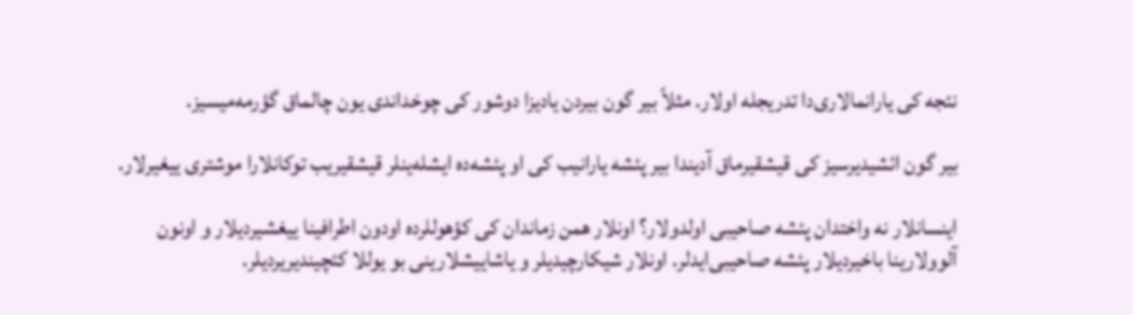نئجه کی یارانمالاری‌دا تدریجله اولار. مثلاً بیر گون بیردن یادیزا دوشور کی چوخداندی یون چالماق گؤرمه‌میسیز.

بیر گون ائشیدیرسیز کی قیشقیرماق آدیندا بیر پئشه یارانیب کی او پئشه‌ده ایشله‌ینلر قیشقیریب توکانلارا موشتری ییغیرلار.

اینسانلار نه واختدان پئشه صاحیبی اولدولار؟ اونلار همن زماندان کی کؤهوللرده اودون اطرافینا ییغشیردیلار و اونون آلوولارینا باخیردیلار پئشه صاحیبی‌ایدلر. اونلار شیکارچیدیلر و یاشاییشلارینی بو یوللا کئچیندیریردیلر.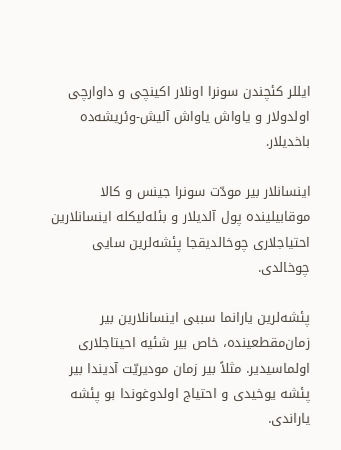ایللر کئچندن سونرا اونلار اکینچی و داوارچی اولدولار و یاواش یاواش آلیش-وئریشه‌ده باخدیلار.

اینسانلار بیر مودّت سونرا جینس و کالا موقابیلینده پول آلدیلار و بئله‌لیکله اینسانلارین احتیاجلاری چوخالدیقجا پئشه‌لرین سایی چوخالدی.

پئشه‌لرین یارانما سببی اینسانلارین بیر زمان‌مقطعینده، خاص بیر شئیه احیتاجلاری اولماسیدیر. مثلاً بیر زمان مودیریّت آدیندا بیر پئشه یوخیدی و احتیاج اولدوغوندا بو پئشه یاراندی.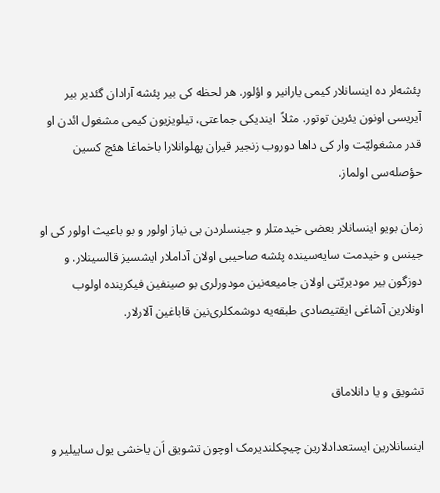پئشه‌لر ده اینسانلار کیمی یارانیر و اؤلور. هر لحظه کی بیر پئشه آرادان گئدیر بیر آیریسی اونون یئرین توتور. مثلاً  ایندیکی جماعتی، تیلویزیون کیمی مشغول ائدن او قدر مشغولیّت وار کی داها دوروب زنجیر قیران پهلوانلارا باخماغا هئچ کسین حؤصله‌سی اولماز.

زمان بویو اینسانلار بعضی خیدمتلر و جینسلردن بی نیاز اولور و بو باعیث اولور کی او جینس و خیدمت سایه‌سینده پئشه صاحیبی اولان آداملار ایشسیز قالسینلار. و دوزگون بیر مودیریّتی اولان جامیعه‌نین مودورلری بو صینفین فیکرینده اولوب اونلارین آشاغی ایقتیصادی طبقه‌یه دوشمکلری‌نین قاباغین آلارلار.


تشویق و یا دانلاماق

اینسانلارین ایستعدادلارین چیچکلندیرمک اوچون تشویق اَن یاخشی یول ساییلیر و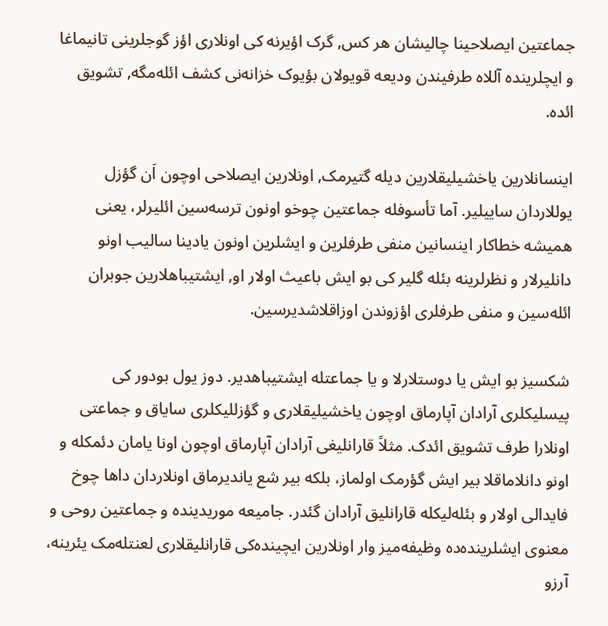جماعتین ایصلاحینا چالیشان هر کس, گرک اؤیرنه کی اونلاری اؤز گوجلرینی تانیماغا و ایچلرینده آللاه طرفیندن ودیعه قویولان بؤیوک خزانه‌نی کشف ائله‌مگه, تشویق ائده.

اینسانلارین یاخشیلیقلارین دیله گتیرمک, اونلارین ایصلاحی اوچون اَن گؤزل یوللاردان ساییلیر. آما تأسوفله جماعتین چوخو اونون ترسه‌سین ائلیرلر، یعنی همیشه خطاکار اینسانین منفی طرفلرین و ایشلرین اونون یادینا سالیب اونو دانلیرلار و نظرلرینه بئله گلیر کی بو ایش باعیث اولار او, ایشتیباهلارین جوبران ائله‌سین و منفی طرفلری اؤزوندن اوزاقلاشدیرسین.

شکسیز بو ایش یا دوستلارلا و یا جماعتله ایشتیباهدیر. دوز یول بودور کی پیسلیکلری آرادان آپارماق اوچون یاخشیلیقلاری و گؤزللیکلری سایاق و جماعتی اونلارا طرف تشویق ائدک. مثلاً قارانلیغی آرادان آپارماق اوچون اونا یامان دئمکله و اونو دانلاماقلا بیر ایش گؤرمک اولماز، بلکه بیر شع یاندیرماق اونلاردان داها چوخ فایدالی اولار و بئله‌لیکله قارانلیق آرادان گئدر. جامیعه‌ موریدینده‌ و جماعتین روحی و معنوی ایشلرینده‌ده وظیفه‌میز وار اونلارین ایچینده‌کی قارانلیقلاری لعنتله‌مک یئرینه، آرزو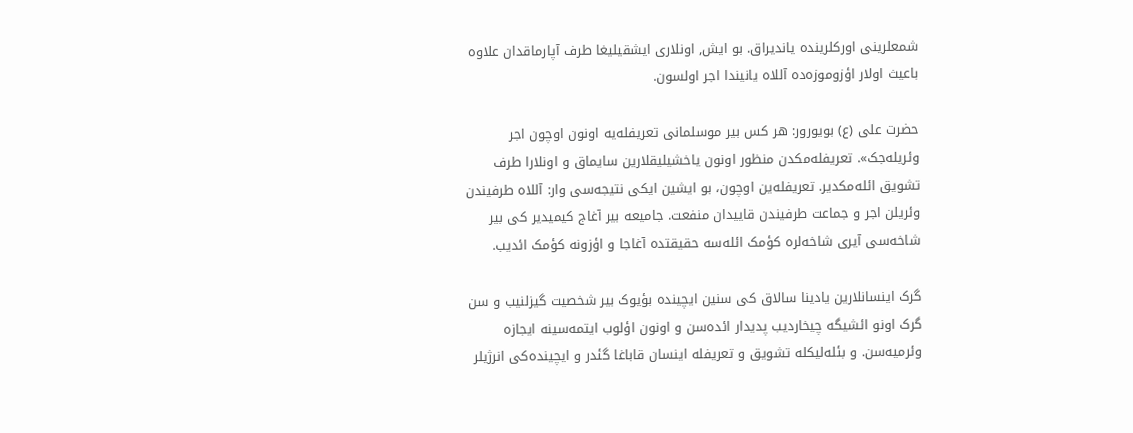شمعلرینی اورکلرینده یاندیراق. بو ایش, اونلاری ایشقیلیغا طرف آپارماقدان علاوه باعیث اولار اؤزوموزه‌ده آللاه یانیندا اجر اولسون.

حضرت علی (ع) بویورور: هر کس بیر موسلمانی تعریفله‌یه اونون اوچون اجر وئریله‌جک». تعریفله‌مکدن منظور اونون یاخشیلیقلارین سایماق و اونلارا طرف تشویق ائله‌مکدیر. تعریفله‌ین اوچون، بو ایشین ایکی نتیجه‌سی وار: آللاه طرفیندن وئریلن اجر و جماعت طرفیندن قاییدان منفعت. جامیعه بیر آغاج کیمیدیر کی بیر شاخه‌سی آیری شاخه‌لره کؤمک ائله‌سه حقیقتده آغاجا و اؤزونه کؤمک ائدیب.

گرک اینسانلارین یادینا سالاق کی سنین ایچینده بؤیوک بیر شخصیت گیزلنیب و سن گرک اونو ائشیگه چیخاردیب پدیدار ائده‌سن و اونون اؤلوب ایتمه‌سینه ایجازه وئرمیه‌سن. و بئله‌لیکله تشویق و تعریفله اینسان قاباغا گئدر و ایچینده‌کی انرژیلر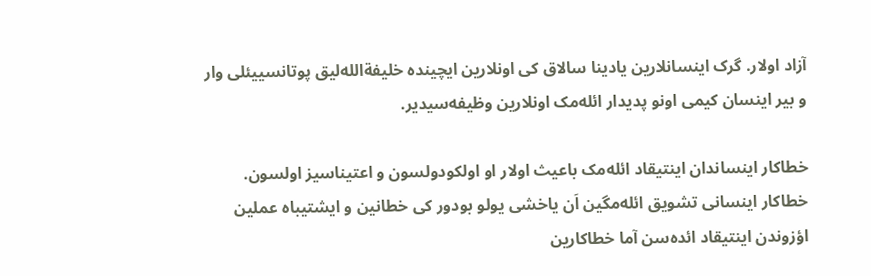آزاد اولار. گرک اینسانلارین یادینا سالاق کی اونلارین ایچینده خلیفةالله‌لیق پوتانسییئلی وار و بیر اینسان کیمی اونو پدیدار ائله‌مک اونلارین وظیفه‌سیدیر.

خطاکار اینساندان اینتیقاد ائله‌مک باعیث اولار او اولکودولسون و اعتیناسیز اولسون. خطاکار اینسانی تشویق ائله‌مگین اَن یاخشی یولو بودور کی خطانین و ایشتیباه عملین اؤزوندن اینتیقاد ائده‌سن آما خطاکارین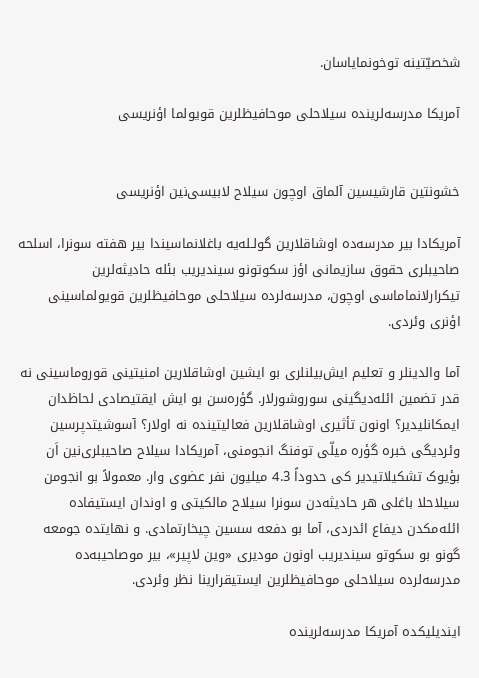شخصیّتینه توخونمایاسان.

آمریکا مدرسه‌لرینده سیلاحلی موحافیظلرین قویولما اؤنریسی


خشونتین قارشیسین آلماق اوچون سیلاح لابیسی‌نین اؤنریسی

آمریکادا بیر مدرسه‌ده اوشاقلارین گولـله‌یه باغلانماسیندا بیر هفته سونرا، اسلحه صاحیبلری حقوق سازیمانی اؤز سکوتونو سیندیریب بئله حادیثه‌لرین تیکرارلانماماسی اوچون، مدرسه‌لرده سیلاحلی موحافیظلرین قویولماسینی اؤنری وئردی.

آما والدینلر و تعلیم ایش‌بیلنلری بو ایشین اوشاقلارین امنیتینی قوروماسینی نه قدر تضمین ائله‌دیگینی سوروشورلار. گؤره‌سن بو ایش ایقتیصادی لحاظدان ایمکانلیدیر؟ اونون تأثیری اوشاقلارین فعالیتینده نه اولار؟ آسوشیتدپرسین وئردیگی خبره گؤره میلّی توفنگ انجومنی، آمریکادا سیلاح صاحیبلری‌نین اَن بؤیوک تشکیلاتیدیر کی حدوداً 4.3 میلیون نفر عضوی وار. معمولاً بو انجومن سیلاحلا باغلی هر حادیثه‌دن سونرا سیلاح مالکیتی و اوندان ایستیفاده ائله‌مکدن دیفاع ائدردی، آما بو دفعه سسین چیخارتمادی. و نهایتده جومعه گونو بو سکوتو سیندیریب اونون مودیری «وین لاپیر»، بیر موصاحیبه‌ده مدرسه‌لرده سیلاحلی موحافیظلرین ایستیقرارینا نظر وئردی.

ایندیلیکده آمریکا مدرسه‌لرینده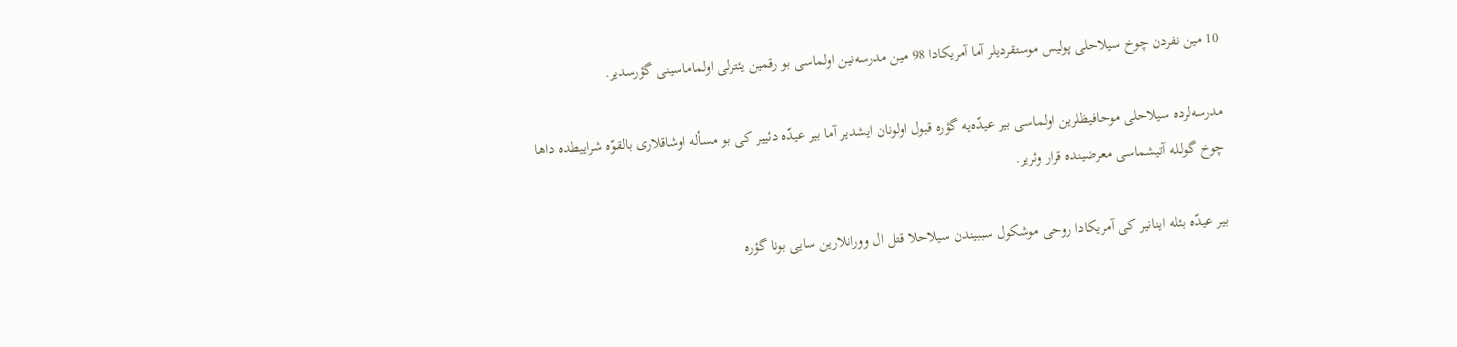10 مین نفردن چوخ سیلاحلی پولیس موستقردیلر آما آمریکادا 98 مین مدرسه‌نین اولماسی بو رقمین یئترلی اولماماسینی گؤرسدیر.

مدرسه‌لرده سیلاحلی موحافیظلرین اولماسی بیر عیدّه‌یه گؤره قبول اولونان ایشدیر آما بیر عیدّه‌ دئییر کی بو مسأله اوشاقلاری بالقوّه شراییطده داها چوخ گولـله آتیشماسی معرضینده قرار وئریر.

بیر عیدّه بئله اینانیر کی آمریکادا روحی موشکول سببیندن سیلاحلا قتل ال وورانلارین سایی بونا گؤره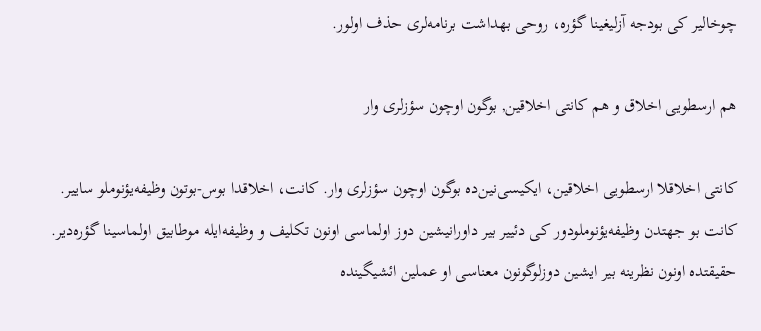چوخالیر کی بودجه‌ آزلیغینا گؤره، روحی بهداشت برنامه‌لری حذف اولور.

هم ارسطویی اخلاق و هم کانتی اخلاقین, بوگون اوچون سؤزلری وار

کانتی اخلاقلا ارسطویی اخلاقین، ایکیسی‌نین‌ده بوگون اوچون سؤزلری وار. کانت، اخلاقدا بوس-بوتون وظیفه‌یؤنوملو ساییر. کانت بو جهتدن وظیفه‌یؤنوملودور کی دئییر بیر داورانیشین دوز اولماسی اونون تکلیف و وظیفه‌ایله موطابیق اولماسینا گؤره‌دیر. حقیقتده اونون نظرینه بیر ایشین دوزلوگونون معناسی او عملین ائشیگینده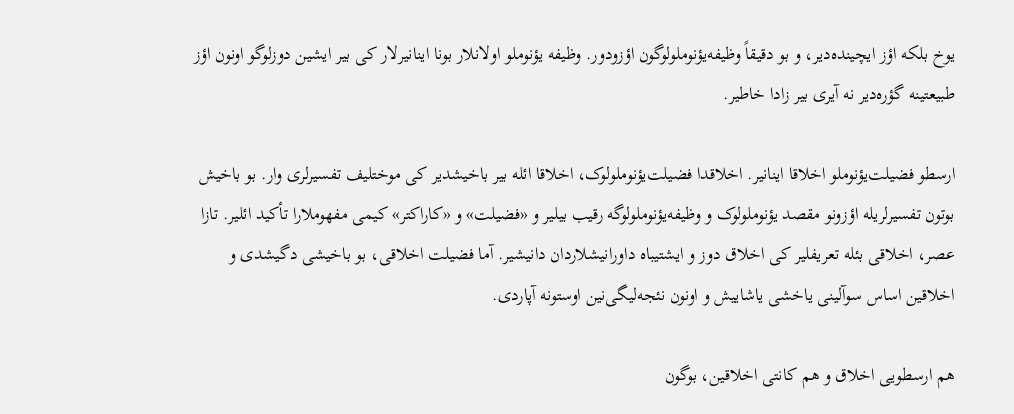یوخ بلکه اؤز ایچینده‌دیر، و بو دقیقاً وظیفه‌یؤنوملولوگون اؤزودور. وظیفه یؤنوملو اولانلار بونا اینانیرلار کی بیر ایشین دوزلوگو اونون اؤز طبیعتینه گؤره‌دیر نه آیری بیر زادا خاطیر.

ارسطو فضیلت‌یؤنوملو اخلاقا اینانیر. اخلاقدا فضیلت‌یؤنوملولوک، اخلاقا ائله بیر باخیشدیر کی موختلیف تفسیرلری وار. بو باخیش بوتون تفسیرلریله اؤزونو مقصد یؤنوملولوک و وظیفه‌یؤنوملولوگه رقیب بیلیر و «فضیلت» و «کاراکتر» کیمی مفهوملارا تأکید ائلیر. تازا عصر، اخلاقی بئله تعریفلیر کی اخلاق دوز و ایشتیباه داورانیشلاردان دانیشیر. آما فضیلت اخلاقی، بو باخیشی دگیشدی و اخلاقین اساس سوآلینی یاخشی یاشاییش و اونون نئجه‌لیگی‌نین اوستونه آپاردی.

هم ارسطویی اخلاق و هم کانتی اخلاقین، بوگون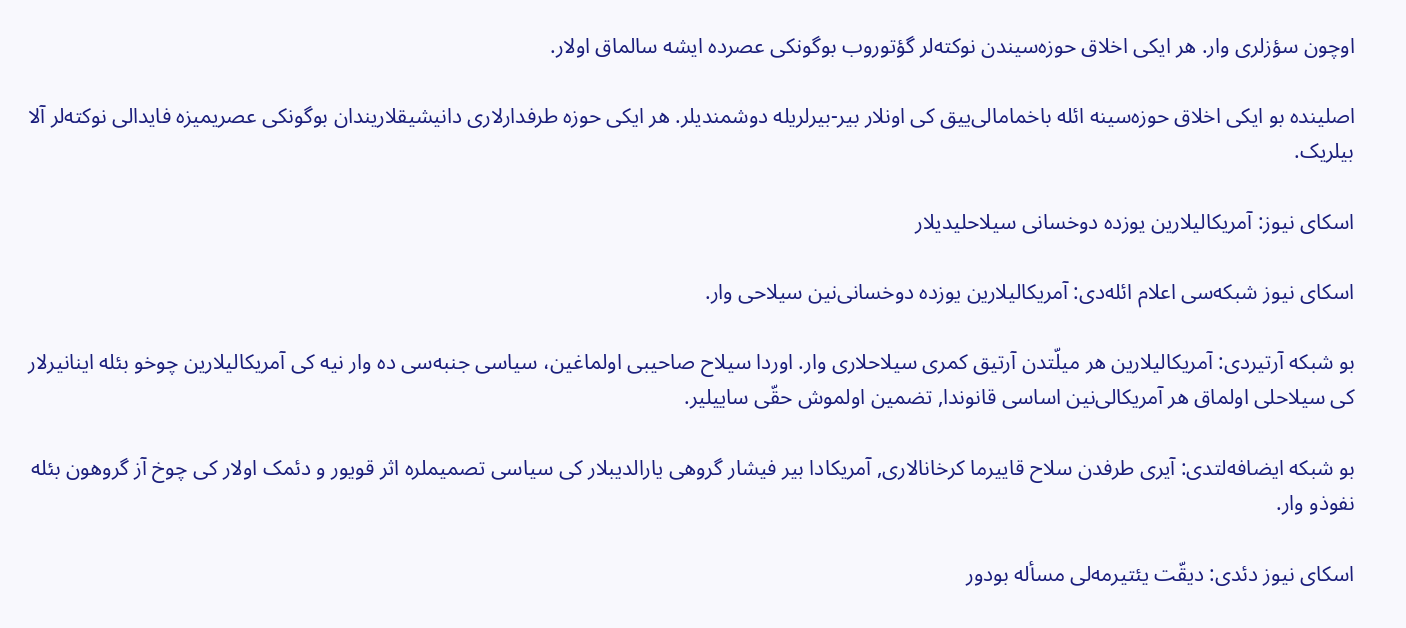اوچون سؤزلری وار. هر ایکی اخلاق حوزه‌سیندن نوکته‌لر گؤتوروب بوگونکی عصرده ایشه سالماق اولار.

اصلینده بو ایکی اخلاق حوزه‌سینه ائله باخمامالی‌ییق کی اونلار بیر-بیرلریله دوشمندیلر. هر ایکی حوزه‌ طرفدارلاری دانیشیقلاریندان بوگونکی عصریمیزه فایدالی نوکته‌لر آلا بیلریک.

اسکای نیوز: آمریکالیلارین یوزده دوخسانی سیلاحلیدیلار

اسکای نیوز شبکه‌سی اعلام ائله‌دی: آمریکالیلارین یوزده دوخسانی‌نین سیلاحی وار.

بو شبکه آرتیردی: آمریکالیلارین هر میلّتدن آرتیق کمری سیلاحلاری وار. اوردا سیلاح صاحیبی اولماغین، سیاسی جنبه‌سی ده وار نیه کی آمریکالیلارین چوخو بئله اینانیرلار کی سیلاحلی اولماق هر آمریکالی‌نین اساسی قانوندا, تضمین اولموش حقّی ساییلیر.

بو شبکه ایضافه‌لتدی: آیری طرفدن سلاح قاییرما کرخانالاری, آمریکادا بیر فیشار گروهی یارالدیبلار کی سیاسی تصمیملره اثر قویور و دئمک اولار کی چوخ آز گروهون بئله نفوذو وار.

اسکای نیوز دئدی: دیقّت یئتیرمه‌لی مسأله بودور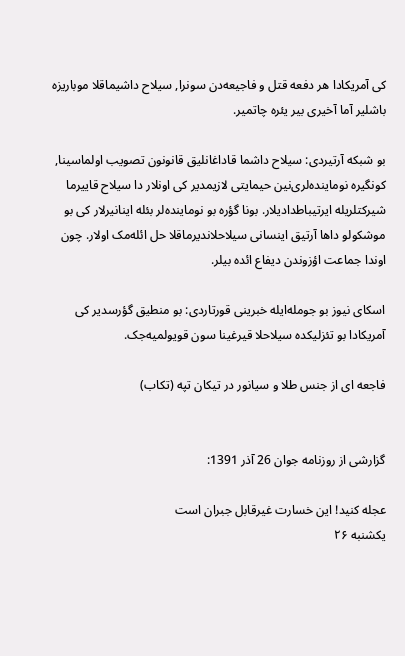کی آمریکادا هر دفعه قتل و فاجیعه‌دن سونرا, سیلاح داشیماقلا موباریزه باشلیر آما آخیری بیر یئره چاتمیر.

بو شبکه آرتیردی: سیلاح داشما قاداغانلیق قانونون تصویب اولماسینا, کونگیره‌ نوماینده‌لری‌نین حیمایتی لازیمدیر کی اونلار دا سیلاح قاییرما شیرکتلریله ایرتیباطدادیلار. بونا گؤره بو نوماینده‌لر بئله اینانیرلار کی بو موشکولو داها آرتیق اینسانی سیلاحلاندیرماقلا حل ائله‌مک اولار. چون اوندا جماعت اؤزوندن دیفاع ائده بیلر.

اسکای نیوز بو جومله‌ایله خبرینی قورتاردی: بو منطیق گؤرسدیر کی آمریکادا بو تئزلیکده سیلاحلا قیرغینا سون قویولمیه‌جک.

فاجعه ای از جنس طلا و سیانور در تیکان تپه (تکاب)


گزارشی از روزنامه جوان 26 آذر 1391:

عجله کنید! این خسارت غیرقابل جبران است
یکشنبه ۲۶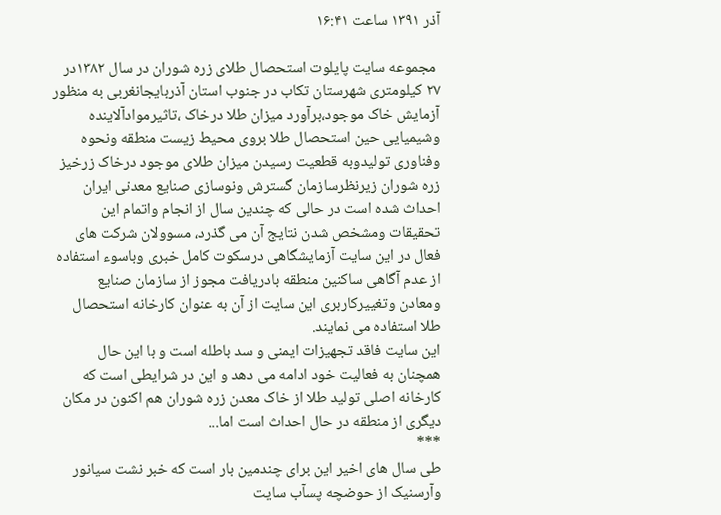آذر ۱۳۹۱ ساعت ۱۶:۴۱

 مجموعه سایت پایلوت استحصال طلای زره شوران در سال ۱۳۸۲در ۲۷ کیلومتری شهرستان تکاب در جنوب استان آذربایجانغربی به منظور آزمایش خاک موجود،برآورد میزان طلا درخاک ،تاثیرموادآلاینده وشیمیایی حین استحصال طلا بروی محیط زیست منطقه ونحوه وفناوری تولیدوبه قطعیت رسیدن میزان طلای موجود درخاک زرخیز زره شوران زیرنظرسازمان گسترش ونوسازی صنایع معدنی ایران احداث شده است در حالی که چندین سال از انجام واتمام این تحقیقات ومشخص شدن نتایج آن می گذرد، مسوولان شرکت های فعال در این سایت آزمایشگاهی درسکوت کامل خبری وباسوء استفاده از عدم آگاهی ساکنین منطقه بادریافت مجوز از سازمان صنایع ومعادن وتغییرکاربری این سایت از آن به عنوان کارخانه استحصال طلا استفاده می نمایند.
این سایت فاقد تجهیزات ایمنی و سد باطله است و با این حال همچنان به فعالیت خود ادامه می دهد و این در شرایطی است که کارخانه اصلی تولید طلا از خاک معدن زره شوران هم اکنون در مکان دیگری از منطقه در حال احداث است اما...
***
طی سال های اخیر این برای چندمین بار است که خبر نشت سیانور وآرسنیک از حوضچه پسآب سایت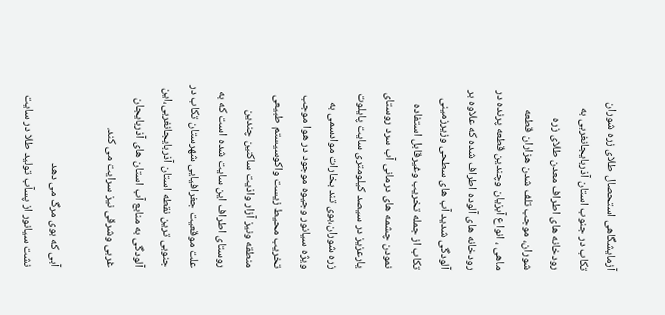آزمایشگاهی استحصال طلای زره شوران تکاب در جنوب استان آذربایجانغربی به رودخانه های اطراف معدن طلای زره شوران، موجب تلف شدن هزاران قطعه ماهی ، انواع آبزیان وچندین قطعه پرنده در رودخانه های آلوده اطراف شده که علاوه بر آلودگی شدید آب های سطحی وزیرزمینی تکاب از جمله تخریب وغیرقابل استفاده نمودن چشمه های درمانی آب سرد روستای یارعزیز در سیصد کیلومتری سایت پایلوت زره شوران،بوی تند بخارات موادسمی به ویژه سیانور وجیوه موجود در هوا موجب تخریب محیط زیست واکوسیستم طبیعی منطقه ونیز آزار واذیت ساکنین چندین روستای اطراف این سایت شده است که به علت موقعیت جغرافیایی شهرستان تکاب در جنوبی ترین نقطه استان آذربایجانغربی،این آلودگی به منابع آب استان های آذربایجان غربی وشرقی نیز سرایت می کند.

آبی که بوی مرگ می دهد
نشت سیانور از پسآب تولید طلا در سایت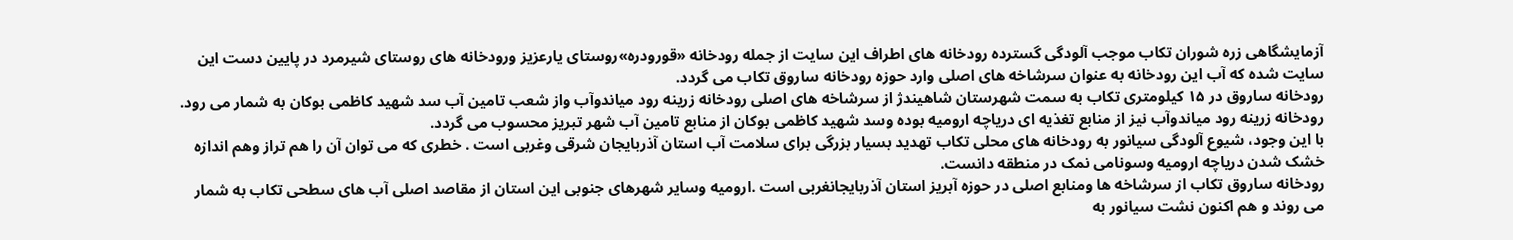آزمایشگاهی زره شوران تکاب موجب آلودگی گسترده رودخانه های اطراف این سایت از جمله رودخانه «قورودره»روستای یارعزیز ورودخانه های روستای شیرمرد در پایین دست این سایت شده که آب این رودخانه به عنوان سرشاخه های اصلی وارد حوزه رودخانه ساروق تکاب می گردد.
رودخانه ساروق در ۱۵ کیلومتری تکاب به سمت شهرستان شاهیندژ از سرشاخه های اصلی رودخانه زرینه رود میاندوآب واز شعب تامین آب سد شهید کاظمی بوکان به شمار می رود.
رودخانه زرینه رود میاندوآب نیز از منابع تغذیه ای دریاچه ارومیه بوده وسد شهید کاظمی بوکان از منابع تامین آب شهر تبریز محسوب می گردد.
با این وجود، شیوع آلودگی سیانور به رودخانه های محلی تکاب تهدید بسیار بزرگی برای سلامت آب استان آذربایجان شرقی وغربی است . خطری که می توان آن را هم تراز وهم اندازه خشک شدن دریاچه ارومیه وسونامی نمک در منطقه دانست.
رودخانه ساروق تکاب از سرشاخه ها ومنابع اصلی در حوزه آبریز استان آذربایجانغربی است .ارومیه وسایر شهرهای جنوبی این استان از مقاصد اصلی آب های سطحی تکاب به شمار می روند و هم اکنون نشت سیانور به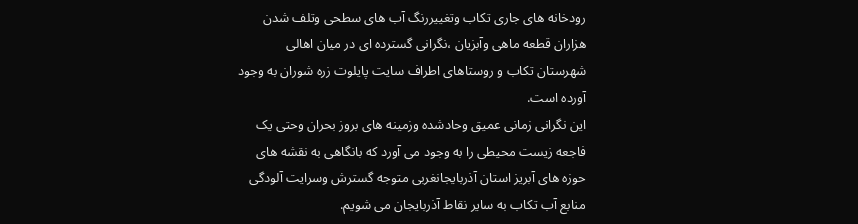رودخانه های جاری تکاب وتغییررنگ آب های سطحی وتلف شدن هزاران قطعه ماهی وآبزیان ،نگرانی گسترده ای در میان اهالی شهرستان تکاب و روستاهای اطراف سایت پایلوت زره شوران به وجود آورده است.
این نگرانی زمانی عمیق وحادشده وزمینه های بروز بحران وحتی یک فاجعه زیست محیطی را به وجود می آورد که بانگاهی به نقشه های حوزه های آبریز استان آذربایجانغربی متوجه گسترش وسرایت آلودگی منابع آب تکاب به سایر نقاط آذربایجان می شویم.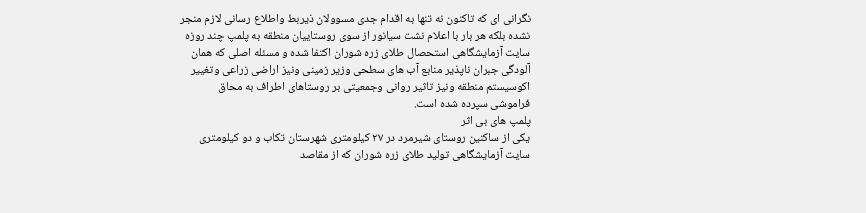نگرانی ای که تاکنون نه تنها به اقدام جدی مسوولان ذیربط واطلاع رسانی لازم منجر نشده بلکه هر بار با اعلام نشت سیانور از سوی روستاییان منطقه به پلمپ چند روزه سایت آزمایشگاهی استحصال طلای زره شوران اکتفا شده و مسئله اصلی که همان آلودگی جبران ناپذیر منابع آب های سطحی وزیر زمینی ونیز اراضی زراعی وتغییر اکوسیستم منطقه ونیز تاثیر روانی وجمعیتی بر روستاهای اطراف به محاق فراموشی سپرده شده است.
پلمپ های بی اثر
یکی از ساکنین روستای شیرمرد در ۲۷ کیلومتری شهرستان تکاب و دو کیلومتری سایت آزمایشگاهی تولید طلای زره شوران که از مقاصد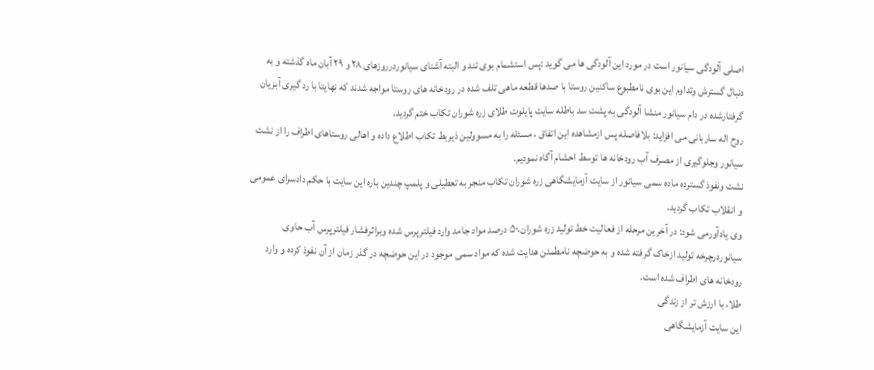اصلی آلودگی سیانور است در مورد این آلودگی ها می گوید :پس استشمام بوی تند و البته آشنای سیانوردرروزهای ۲۸ و ۲۹ آبان ماه گذشته و به دنبال گسترش وتداوم این بوی نامطبوع ساکنین روستا با صدها قطعه ماهی تلف شده در رودخانه های روستا مواجه شدند که نهایتا با رد گیری آبزیان گرفتارشده در دام سیانور منشا آلودگی به پشت سد باطله سایت پایلوت طلای زره شوران تکاب ختم گردید.
روح اله ساربانی می افزاید: بلافاصله پس ازمشاهده این اتفاق ، مسئله را به مسوولین ذیربط تکاب اطلاع داده و اهالی روستاهای اطراف را از نشت سیانور وجلوگیری از مصرف آب رودخانه ها توسط احشام آگاه نمودیم.
نشت ونفوذ گسترده ماده سمی سیانور از سایت آزمایشگاهی زره شوران تکاب منجر به تعطیلی و پلمپ چندین باره این سایت با حکم دادسرای عمومی و انقلاب تکاب گردید.
وی یادآورمی شود: در آخرین مرحله از فعالیت خط تولید زره شوران،۵۰ درصد مواد جامد وارد فیلترپرس شده وبراثرفشار فیلترپرس آب حاوی سیانوردرچرخه تولید ازخاک گرفته شده و به حوضچه نامطمئن هدایت شده که مواد سمی موجود در این حوضچه در گذر زمان از آن نفوذ کرده و وارد رودخانه های اطراف شده است.
طلا، با ارزش تر از زندگی
این سایت آزمایشگاهی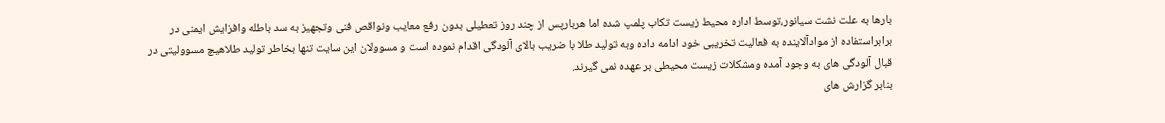بارها به علت نشت سیانور،توسط اداره محیط زیست تکاب پلمپ شده اما هربارپس از چند روز تعطیلی بدون رفع معایب ونواقص فنی وتجهیز به سد باطله وافزایش ایمنی در برابراستفاده از موادآلاینده به فعالیت تخریبی خود ادامه داده وبه تولید طلا با ضریب بالای آلودگی اقدام نموده است و مسوولان این سایت تنها بخاطر تولید طلاهیچ مسوولیتی در قبال آلودگی های به وجود آمده ومشکلات زیست محیطی بر عهده نمی گیرند.
بنابر گزارش های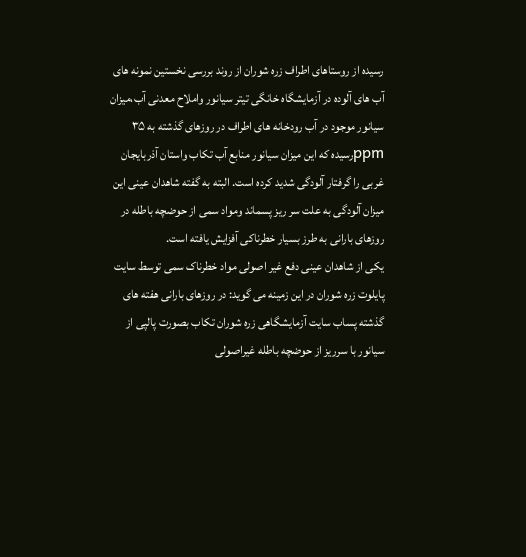رسیده از روستاهای اطراف زره شوران از روند بررسی نخستین نمونه های آب های آلوده در آزمایشگاه خانگی تیتر سیانور واملاح معدنی آب،میزان سیانور موجود در آب رودخانه های اطراف در روزهای گذشته به ۳۵ ppmرسیده که این میزان سیانور منابع آب تکاب واستان آذربایجان غربی را گرفتار آلودگی شدید کرده است. البته به گفته شاهدان عینی این میزان آلودگی به علت سر ریز پسماند ومواد سمی از حوضچه باطله در روزهای بارانی به طرز بسیار خطرناکی آفزایش یافته است.
یکی از شاهدان عینی دفع غیر اصولی مواد خطرناک سمی توسط سایت پایلوت زره شوران در این زمینه می گوید: در روزهای بارانی هفته های گذشته پساب سایت آزمایشگاهی زره شوران تکاب بصورت پالپی از سیانور با سرریز از حوضچه باطله غیراصولی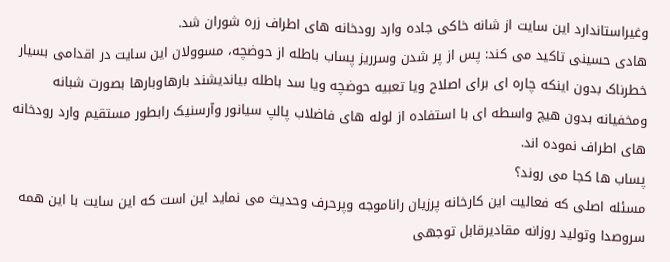وغیراستاندارد این سایت از شانه خاکی جاده وارد رودخانه های اطراف زره شوران شد.
هادی حسینی تاکید می کند: پس از پر شدن وسرریز پساب باطله از حوضچه، مسوولان این سایت در اقدامی بسیار خطرناک بدون اینکه چاره ای برای اصلاح ویا تعبیه حوضچه ویا سد باطله بیاندیشند بارهاوبارها بصورت شبانه ومخفیانه بدون هیچ واسطه ای با استفاده از لوله های فاضلاب پالپ سیانور وآرسنیک رابطور مستقیم وارد رودخانه های اطراف نموده اند.
پساب ها کجا می روند؟
مسئله اصلی که فعالیت این کارخانه پرزیان راناموجه وپرحرف وحدیث می نماید این است که این سایت با این همه سروصدا وتولید روزانه مقادیرقابل توجهی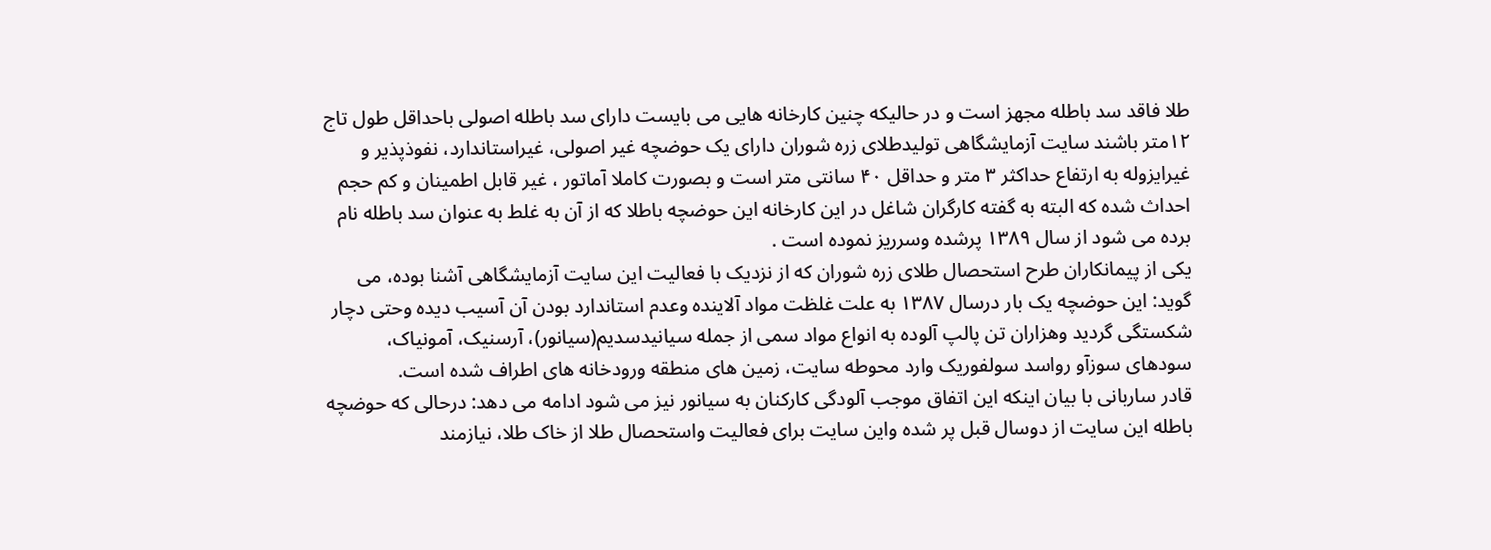طلا فاقد سد باطله مجهز است و در حالیکه چنین کارخانه هایی می بایست دارای سد باطله اصولی باحداقل طول تاج ۱۲متر باشند سایت آزمایشگاهی تولیدطلای زره شوران دارای یک حوضچه غیر اصولی، غیراستاندارد، نفوذپذیر و غیرایزوله به ارتفاع حداکثر ۳ متر و حداقل ۴۰ سانتی متر است و بصورت کاملا آماتور ، غیر قابل اطمینان و کم حجم احداث شده که البته به گفته کارگران شاغل در این کارخانه این حوضچه باطلا که از آن به غلط به عنوان سد باطله نام برده می شود از سال ۱۳۸۹ پرشده وسرریز نموده است .
یکی از پیمانکاران طرح استحصال طلای زره شوران که از نزدیک با فعالیت این سایت آزمایشگاهی آشنا بوده، می گوید: این حوضچه یک بار درسال ۱۳۸۷ به علت غلظت مواد آلاینده وعدم استاندارد بودن آن آسیب دیده وحتی دچار شکستگی گردید وهزاران تن پالپ آلوده به انواع مواد سمی از جمله سیانیدسدیم(سیانور)، آرسنیک، آمونیاک، سودهای سوزآو رواسد سولفوریک وارد محوطه سایت، زمین های منطقه ورودخانه های اطراف شده است.
قادر ساربانی با بیان اینکه این اتفاق موجب آلودگی کارکنان به سیانور نیز می شود ادامه می دهد: درحالی که حوضچه باطله این سایت از دوسال قبل پر شده واین سایت برای فعالیت واستحصال طلا از خاک طلا، نیازمند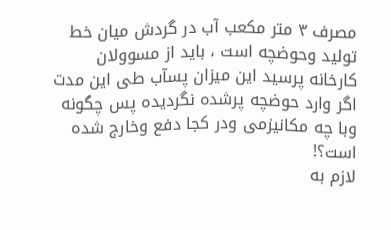مصرف ۳ متر مکعب آب در گردش میان خط تولید وحوضچه است ، باید از مسوولان کارخانه پرسید این میزان پسآب طی این مدت اگر وارد حوضچه پرشده نگردیده پس چگونه وبا چه مکانیزمی ودر کجا دفع وخارج شده است؟!
لازم به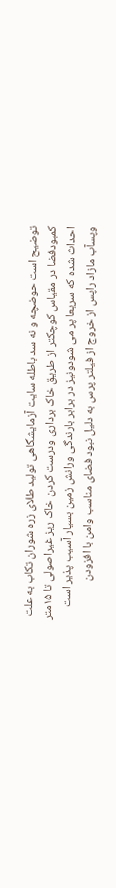توضیح است حوضچه و نه سد باطله سایت آزمایشگاهی تولید طلای زره شوران تکاب به علت کمبودفضا در مقیاس کوچکتر از طریق خاک برداری ودرست کردن خاک ریز غیراصولی تا ۱۵متر احداث شده که سریعا پر می شودونیز در برابر بارندگی ورانش زمین بسیار آسیب پذیر است وپسآب مازاد راپس از خروج از فیلتر پرس به دلیل نبود فضای مناسب وامن با افزودن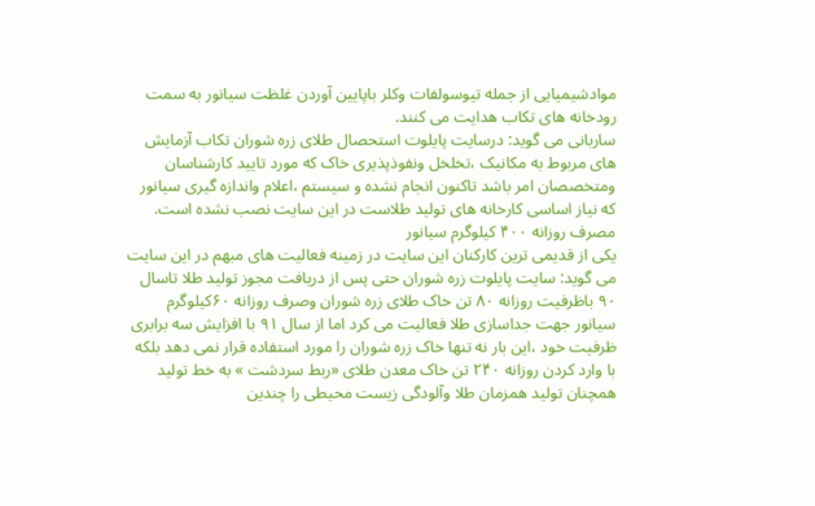موادشیمیایی از جمله تیوسولفات وکلر باپایین آوردن غلظت سیانور به سمت رودخانه های تکاب هدایت می کنند.
ساربانی می گوید: درسایت پایلوت استحصال طلای زره شوران تکاب آزمایش های مربوط به مکانیک ،تخلخل ونفوذپذیری خاک که مورد تایید کارشناسان ومتخصصان امر باشد تاکنون انجام نشده و سیستم ،اعلام واندازه گیری سیانور که نیاز اساسی کارخانه های تولید طلاست در این سایت نصب نشده است.
مصرف روزانه ۴۰۰ کیلوگرم سیانور
یکی از قدیمی ترین کارکنان این سایت در زمینه فعالیت های مبهم در این سایت می گوید: سایت پایلوت زره شوران حتی پس از دریافت مجوز تولید طلا تاسال ۹۰ باظرفیت روزانه ۸۰ تن خاک طلای زره شوران وصرف روزانه ۶۰کیلوگرم سیانور جهت جداسازی طلا فعالیت می کرد اما از سال ۹۱ با افزایش سه برابری ظرفیت خود ،این بار نه تنها خاک زره شوران را مورد استفاده قرار نمی دهد بلکه با وارد کردن روزانه ۲۴۰ تن خاک معدن طلای «ربط سردشت » به خط تولید همچنان تولید همزمان طلا وآلودگی زیست محیطی را چندین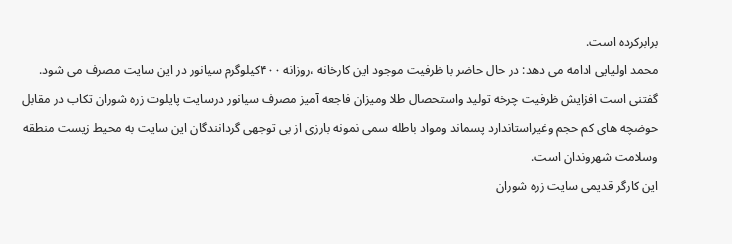برابرکرده است.
محمد اولیایی ادامه می دهد: در حال حاضر با ظرفیت موجود این کارخانه ،روزانه ۴۰۰کیلوگرم سیانور در این سایت مصرف می شود.
گفتنی است افزایش ظرفیت چرخه تولید واستحصال طلا ومیزان فاجعه آمیز مصرف سیانور درسایت پایلوت زره شوران تکاب در مقابل حوضچه های کم حجم وغیراستاندارد پسماند ومواد باطله سمی نمونه بارزی از بی توجهی گردانندگان این سایت به محیط زیست منطقه وسلامت شهروندان است.
این کارگر قدیمی سایت زره شوران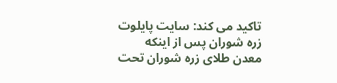تاکید می کند: سایت پایلوت زره شوران پس از اینکه معدن طلای زره شوران تحت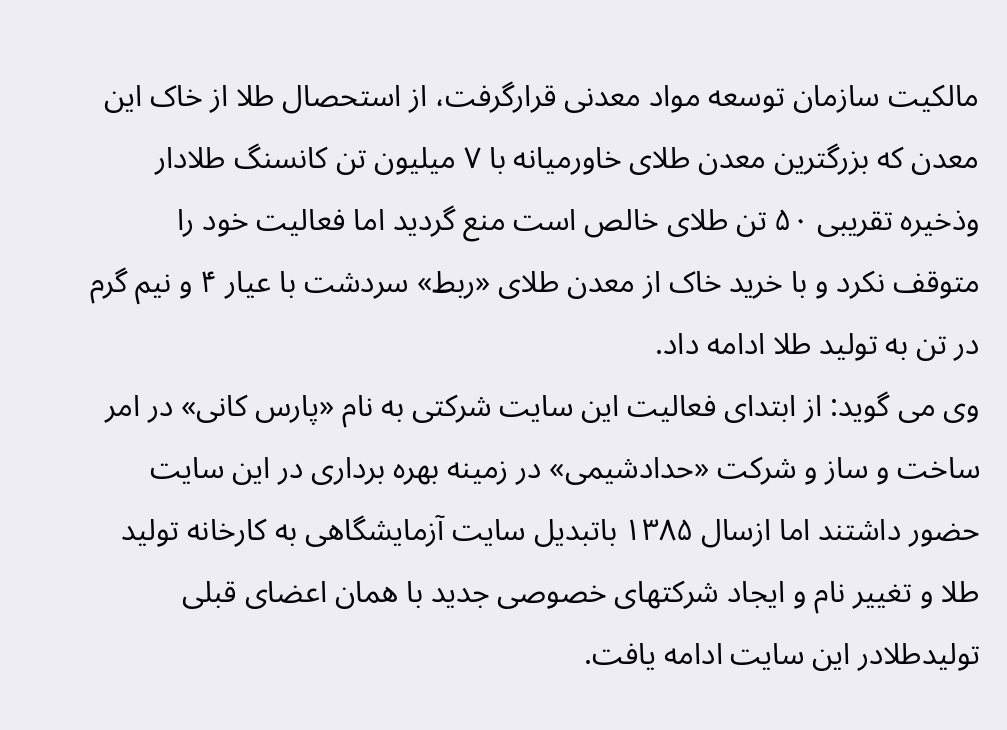مالکیت سازمان توسعه مواد معدنی قرارگرفت، از استحصال طلا از خاک این معدن که بزرگترین معدن طلای خاورمیانه با ۷ میلیون تن کانسنگ طلادار وذخیره تقریبی ۵۰ تن طلای خالص است منع گردید اما فعالیت خود را متوقف نکرد و با خرید خاک از معدن طلای «ربط» سردشت با عیار ۴ و نیم گرم در تن به تولید طلا ادامه داد.
وی می گوید: از ابتدای فعالیت این سایت شرکتی به نام «پارس کانی» در امر ساخت و ساز و شرکت «حدادشیمی» در زمینه بهره برداری در این سایت حضور داشتند اما ازسال ۱۳۸۵ باتبدیل سایت آزمایشگاهی به کارخانه تولید طلا و تغییر نام و ایجاد شرکتهای خصوصی جدید با همان اعضای قبلی تولیدطلادر این سایت ادامه یافت.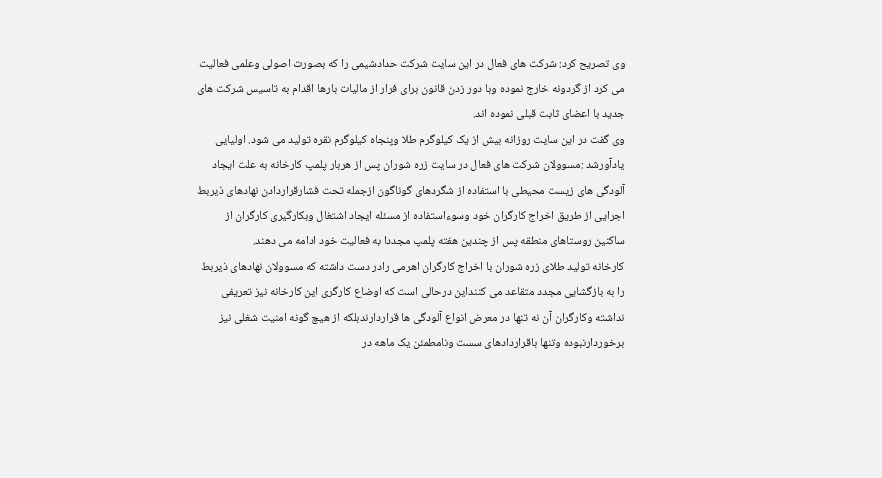وی تصریح کرد: شرکت های فعال در این سایت شرکت حدادشیمی را که بصورت اصولی وعلمی فعالیت می کرد از گردونه خارج نموده وبا دور زدن قانون برای فرار از مالیات بارها اقدام به تاسیس شرکت های جدید با اعضای ثابت قبلی نموده اند.
وی گفت در این سایت روزانه بیش از یک کیلوگرم طلا وپنجاه کیلوگرم نقره تولید می شود. اولیایی یادآورشد :مسوولان شرکت های فعال در سایت زره شوران پس از هربار پلمپ کارخانه به علت ایجاد آلودگی های زیست محیطی با استفاده از شگردهای گوناگون ازجمله تحت فشارقراردادن نهادهای ذیربط اجرایی از طریق اخراج کارگران خود وسوءاستفاده از مسئله ایجاد اشتغال وبکارگیری کارگران از ساکنین روستاهای منطقه پس از چندین هفته پلمپ مجددا به فعالیت خود ادامه می دهند.
کارخانه تولید طلای زره شوران با اخراج کارگران اهرمی رادر دست داشته که مسوولان نهادهای ذیربط را به بازگشایی مجدد متقاعد می کننداین درحالی است که اوضاع کارگری این کارخانه نیز تعریفی نداشته وکارگران آن نه تنها در معرض انواع آلودگی ها قراردارندبلکه از هیچ گونه امنیت شغلی نیز برخوردارنبوده وتنها باقراردادهای سست ونامطمئن یک ماهه در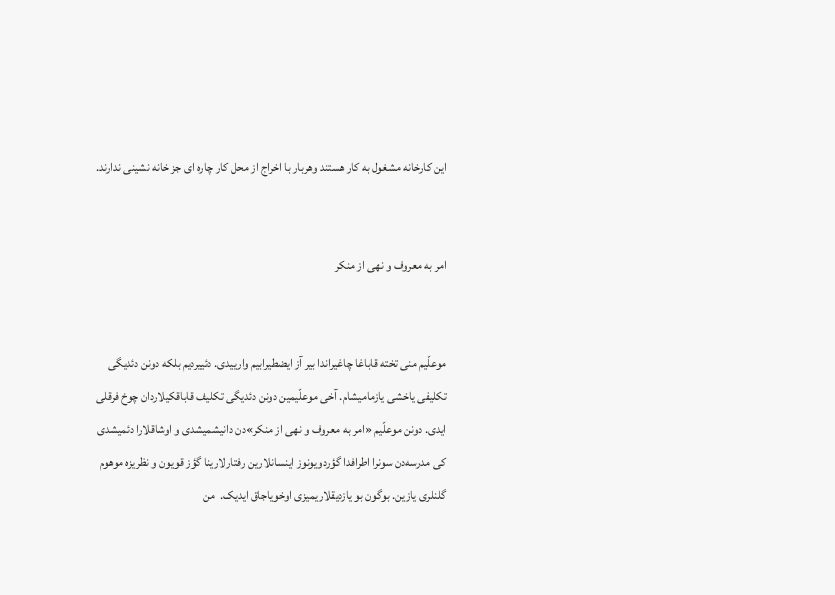این کارخانه مشغول به کار هستند وهربار با اخراج از محل کار چاره ای جز خانه نشینی ندارند.


امر به معروف و نهی از منکر


موعلّیم منی تخته قاباغا چاغیراندا بیر آز ایضطیرابیم وارییدی. دئییردیم بلکه دونن دئدیگی تکلیفی یاخشی یازمامیشام. آخی موعلّیمین دونن دئدیگی تکلیف قاباقکیلاردان چوخ فرقلی ایدی. دونن موعلّیم «امر به معروف و نهی از منکر»دن دانیشمیشدی و اوشاقلارا دئمیشدی کی مدرسه‌دن سونرا اطرافدا گؤردویونوز اینسانلارین رفتارلارینا گؤز قویون و نظریزه موهوم گلنلری یازین. بوگون بو یازدیقلاریمیزی اوخویاجاق ایدیک.  من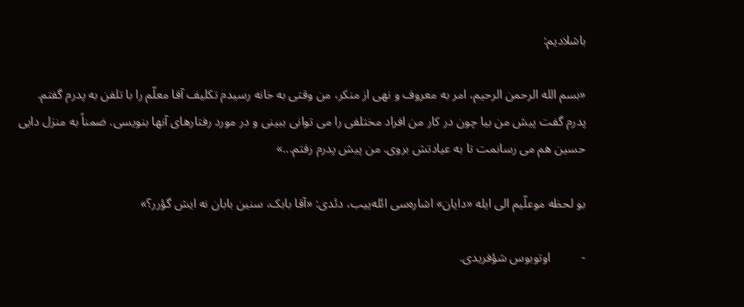باشلادیم:

«بسم الله الرحمن الرحیم، امر به معروف و نهی از منکر، من وقتی به خانه رسیدم تکلیف آقا معلّم را با تلفن به پدرم گفتم. پدرم گفت پیش من بیا چون در کار من افراد مختلفی را می توانی ببینی و در مورد رفتارهای آنها بنویسی. ضمناً به منزل دایی حسین هم می رسانمت تا به عیادتش بروی. من پیش پدرم رفتم...»

بو لحظه موعلّیم الی ایله «دایان» اشاره‌سی ائله‌ییب، دئدی: «آقا بابک، سنین بابان نه ایش گؤرر؟»

-          اوتوبوس شؤفریدی.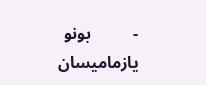-          بونو یازمامیسان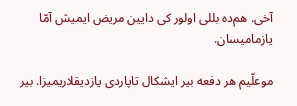آخی. هم‌ده بللی اولور کی دایین مریض ایمیش آمّا یازمامیسان.

موعلّیم هر دفعه بیر ایشکال تاپاردی یازدیقلاریمیزا. بیر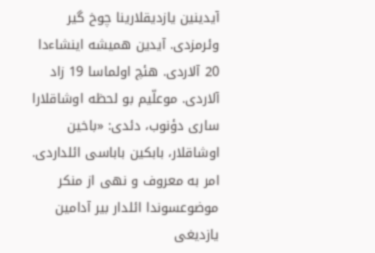آیدینین یازدیقلارینا چوخ گیر وئرمزدی. آیدین همیشه اینشاءدا 20 آلاردی. هئچ اولماسا 19 زاد آلاردی. موعلّیم بو لحظه اوشاقلارا ساری دؤنوب، دئدی: «باخین اوشاقلار، بابکین باباسی ائلداردی. امر به معروف و نهی از منکر موضوعسوندا ائلدار بیر آدامین یازدیغی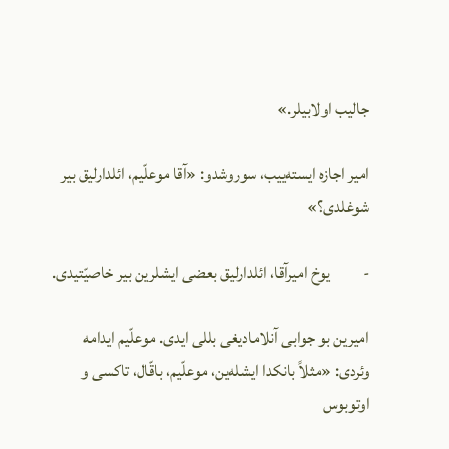جالیب اولابیلر.»

امیر اجازه ایسته‌ییب، سوروشدو: «آقا موعلّیم، ائلدارلیق بیر شوغلدی؟»

-          یوخ امیرآقا، ائلدارلیق بعضی ایشلرین بیر خاصیّتیدی.

امیرین بو جوابی آنلامادیغی بللی ایدی. موعلّیم ایدامه وئردی: «مثلاً بانکدا ایشله‌ین، موعلّیم، باقّال، تاکسی و اوتوبوس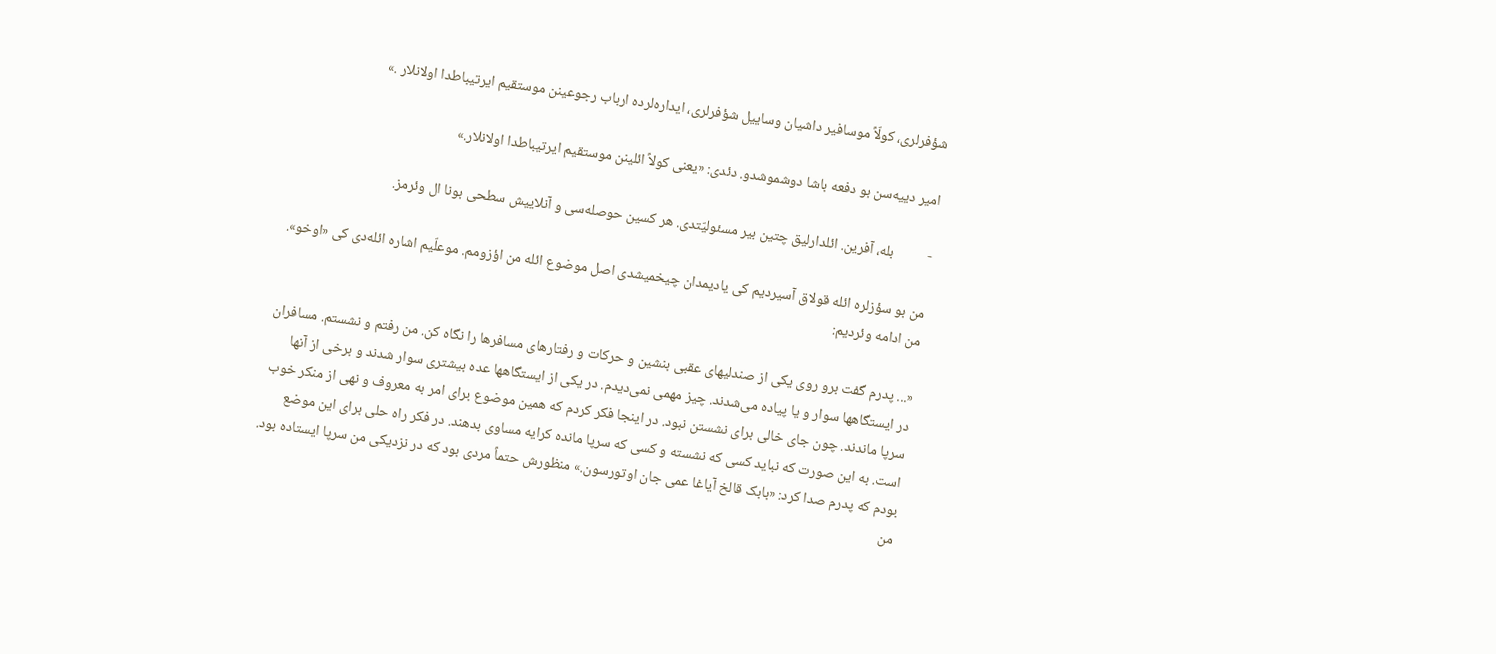شؤفرلری، کولّاً موسافیر داشیان وساییل شؤفرلری، ایداره‌لرده ارباب رجوعینن موستقیم ایرتیباطدا اولانلار .»

امیر دییه‌سن بو دفعه باشا دوشموشدو. دئدی: «یعنی کولاً ائلینن موستقیم ایرتیباطدا اولانلار.»

-          بله، آفرین. ائلدارلیق چتین بیر مسئولیّتدی. هر کسین حوصله‌سی و آنلاییش سطحی بونا ال وئرمز.

من بو سؤزلره ائله قولاق آسیردیم کی یادیمدان چیخمیشدی اصل موضوع ائله من اؤزومم. موعلّیم اشاره ائله‌دی کی «اوخو». من ادامه وئردیم:

«... پدرم گفت برو روی یکی از صندلیهای عقبی بنشین و حرکات و رفتارهای مسافرها را نگاه کن. من رفتم و نشستم. مسافران در ایستگاهها سوار و یا پیاده می‌شدند. چیز مهمی نمی‌دیدم. در یکی از ایستگاهها عده بیشتری سوار شدند و برخی از آنها سرپا ماندند. چون جای خالی برای نشستن نبود. در اینجا فکر کردم که همین موضوع برای امر به معروف و نهی از منکر خوب است. به این صورت که نباید کسی که نشسته و کسی که سرپا مانده کرایه مساوی بدهند. در فکر راه حلی برای این موضع بودم که پدرم صدا کرد: «بابک قالخ آیاغا عمی جان اوتورسون.» منظورش حتماً مردی بود که در نزدیکی من سرپا ایستاده بود. من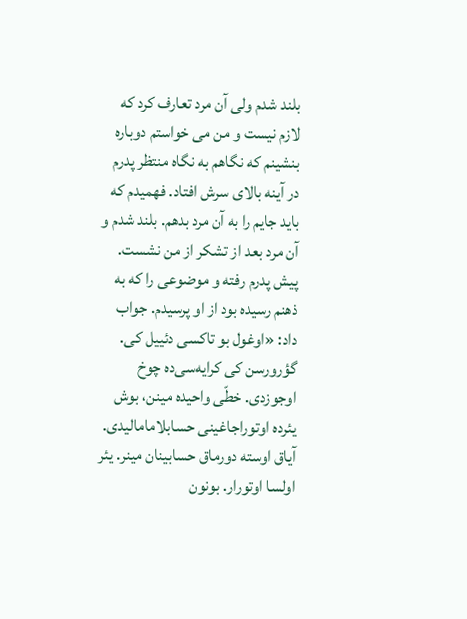بلند شدم ولی آن مرد تعارف کرد که لازم نیست و من می خواستم دوباره بنشینم که نگاهم به نگاه منتظر پدرم در آینه بالای سرش افتاد. فهمیدم که باید جایم را به آن مرد بدهم. بلند شدم و آن مرد بعد از تشکر از من نشست. پیش پدرم رفته و موضوعی را که به ذهنم رسیده بود از او پرسیدم. جواب داد: «اوغول بو تاکسی دئییل کی. گؤرورسن کی کرایه‌سی‌ده چوخ اوجوزدی. خطّی واحیده مینن، بوش یئرده اوتوراجاغینی حسابلامامالیدی. آیاق اوسته دورماق حسابینان مینر. یئر اولسا اوتورار. بونون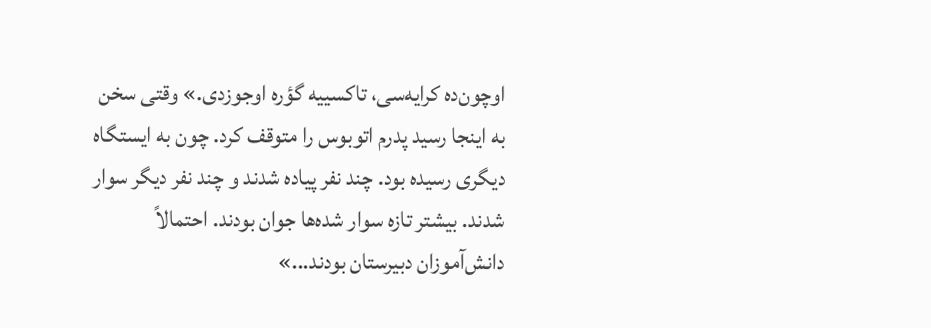اوچون‌ده کرایه‌سی، تاکسییه گؤره اوجوزدی.» وقتی سخن به اینجا رسید پدرم اتوبوس را متوقف کرد. چون به ایستگاه دیگری رسیده بود. چند نفر پیاده شدند و چند نفر دیگر سوار شدند. بیشتر تازه سوار شده‌ها جوان بودند. احتمالاً دانش‌آموزان دبیرستان بودند...»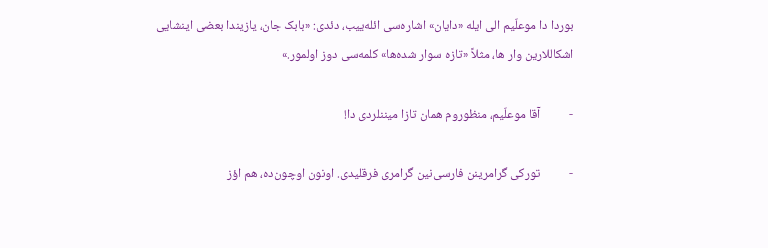بوردا دا موعلّیم الی ایله «دایان» اشاره‌سی ائله‌ییب، دئدی: «بابک جان، یازیندا بعضی اینشایی اشکاللارین وار ها، مثلاً «تازه سوار شده‌ها» کلمه‌سی دوز اولمور.»

-          آقا موعلّیم، منظوروم همان تازا میننلردی دا!

-          تورکی گرامرینن فارسی‌نین گرامری فرقلیدی. اونون اوچون‌ده، هم اؤز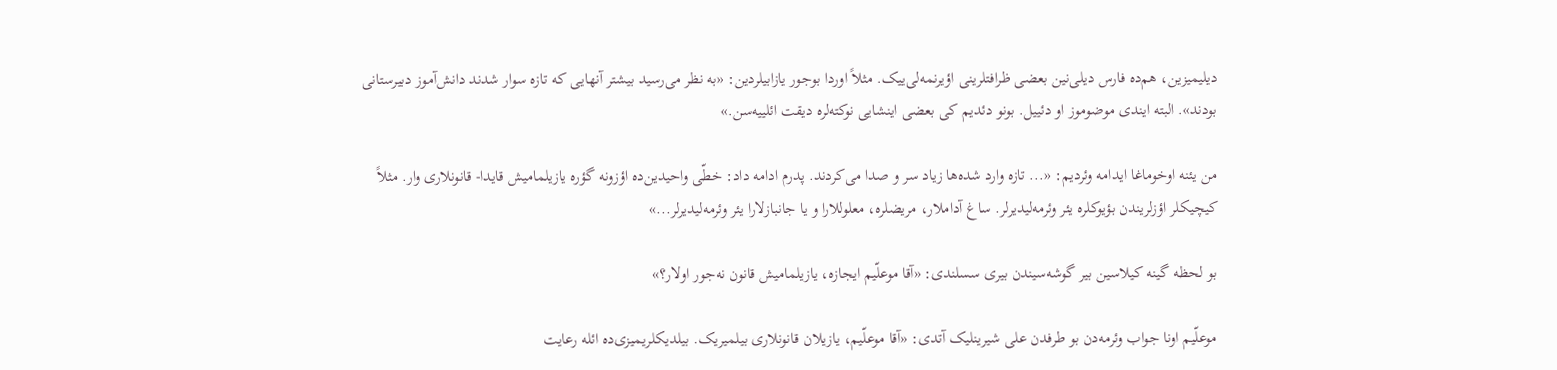دیلیمیزین، هم‌ده فارس دیلی‌نین بعضی ظرافتلرینی اؤیرنمه‌لی‌ییک. مثلاً اوردا بوجور یازابیلردین: «به نظر می‌رسید بیشتر آنهایی که تازه سوار شدند دانش‌آموز دبیرستانی بودند». البته ایندی موضوموز او دئییل. بونو دئدیم کی بعضی اینشایی نوکته‌لره دیقت ائلییه‌سن.»

من یئنه اوخوماغا ایدامه وئردیم: «... تازه وارد شده‌ها زیاد سر و صدا می‌کردند. پدرم ادامه داد: خطّی واحیدین‌ده اؤزونه گؤره یازیلمامیش قایدا- قانونلاری وار. مثلاً کیچیکلر اؤزلریندن بؤیوکلره یئر وئرمه‌لیدیرلر. ساغ آداملار، مریضلره، معلوللارا و یا جانبازلارا یئر وئرمه‌لیدیرلر...»

بو لحظه گینه کیلاسین بیر گوشه‌سیندن بیری سسلندی: «آقا موعلّیم ایجازه، یازیلمامیش قانون نه‌جور اولار؟»

موعلّیم اونا جواب وئرمه‌دن بو طرفدن علی شیرینلیک آتدی: «آقا موعلّیم، یازیلان قانونلاری بیلمیریک. بیلدیکلریمیزی‌ده ائله رعایت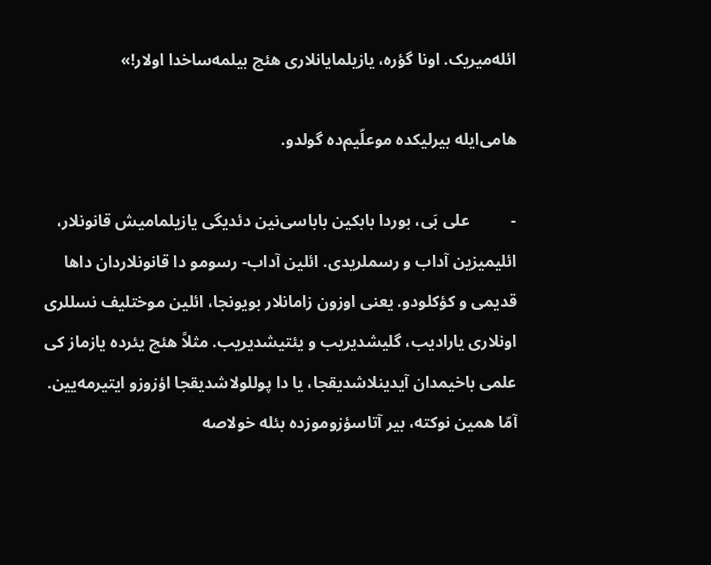ائله‌میریک. اونا گؤره، یازیلمایانلاری هئچ بیلمه‌ساخدا اولار!»

هامی‌ایله بیرلیکده موعلّیم‌ده گولدو.

-          علی بَی، بوردا بابکین باباسی‌نین دئدیگی یازیلمامیش قانونلار، ائلیمیزین آداب و رسملریدی. ائلین آداب- رسومو دا قانونلاردان داها قدیمی و کؤکلودو. یعنی اوزون زامانلار بویونجا، ائلین موختلیف نسللری اونلاری یارادیب، گلیشدیریب و یئتیشدیریب. مثلاً هئچ یئرده یازماز کی علمی باخیمدان آیدینلاشدیقجا، یا دا پوللولاشدیقجا اؤزوزو ایتیرمه‌یین. آمّا همین نوکته، بیر آتاسؤزوموزده بئله خولاصه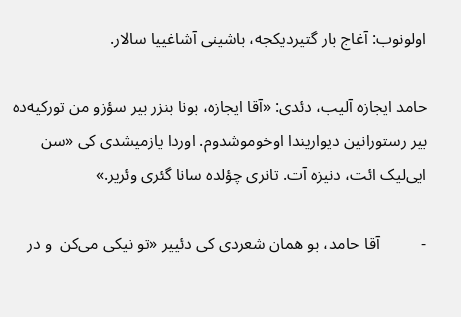اولونوب: آغاج بار گتیردیکجه، باشینی آشاغییا سالار.

حامد ایجازه آلیب، دئدی: «آقا ایجازه، بونا بنزر بیر سؤزو من تورکیه‌ده بیر رستورانین دیواریندا اوخوموشدوم. اوردا یازمیشدی کی «سن ایی‌لیک ائت، دنیزه آت. تانری چؤلده سانا گئری وئریر.»

-          آقا حامد، بو همان شعردی کی دئییر «تو نیکی می‌کن  و در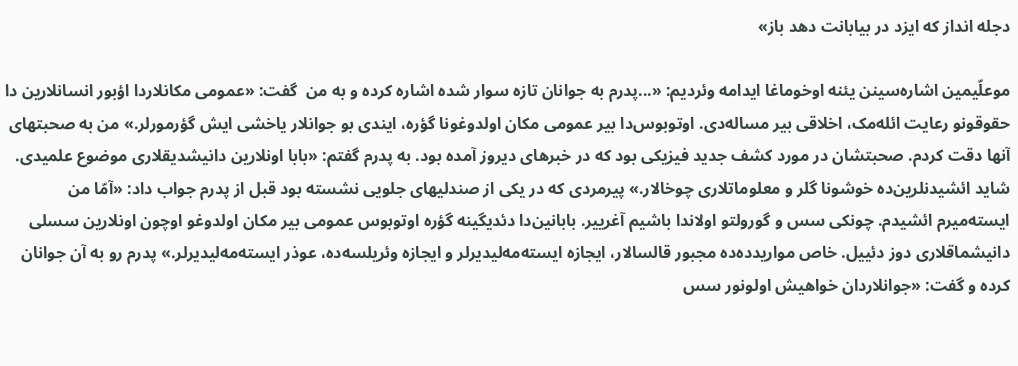دجله انداز که ایزد در بیابانت دهد باز»

موعلّیمین اشاره‌سینن یئنه اوخوماغا ایدامه وئردیم: «...پدرم به جوانان تازه سوار شده اشاره کرده و به من  گفت: «عمومی مکانلاردا اؤبور انسانلارین دا حقوقونو رعایت ائله‌مک، اخلاقی بیر مساله‌دی. اوتوبوس‌دا بیر عمومی مکان اولدوغونا گؤره، ایندی بو جوانلار یاخشی ایش گؤرمورلر.» من به صحبتهای آنها دقت کردم. صحبتشان در مورد کشف جدید فیزیکی بود که در خبرهای دیروز آمده بود. به پدرم گفتم: «بابا اونلارین دانیشدیقلاری موضوع علمیدی. شاید ائشیدنلرین‌ده خوشونا گلر و معلوماتلاری چوخالار.» پیرمردی که در یکی از صندلیهای جلویی نشسته بود قبل از پدرم جواب داد: «آمّا من ایسته‌میرم ائشیدم. چونکی سس و گورولتو اولاندا باشیم آغرییر. بابانین‌دا دئدیگینه گؤره اوتوبوس عمومی بیر مکان اولدوغو اوچون اونلارین سسلی دانیشماقلاری دوز دئییل. خاص مواریدده‌ده مجبور قالسالار، ایجازه ایسته‌مه‌لیدیرلر و ایجازه وئریلسه‌ده، عوذر ایسته‌مه‌لیدیرلر.» پدرم رو به آن جوانان کرده و گفت: «جوانلاردان خواهیش اولونور سس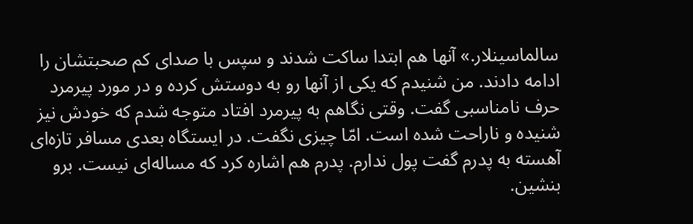سالماسینلار.» آنها هم ابتدا ساکت شدند و سپس با صدای کم صحبتشان را ادامه دادند. من شنیدم که یکی از آنها رو به دوستش کرده و در مورد پیرمرد حرف نامناسبی گفت. وقتی نگاهم به پیرمرد افتاد متوجه شدم که خودش نیز شنیده و ناراحت شده است. امّا چیزی نگفت. در ایستگاه بعدی مسافر تازه‌ای آهسته به پدرم گفت پول ندارم. پدرم هم اشاره کرد که مساله‌ای نیست. برو بنشین.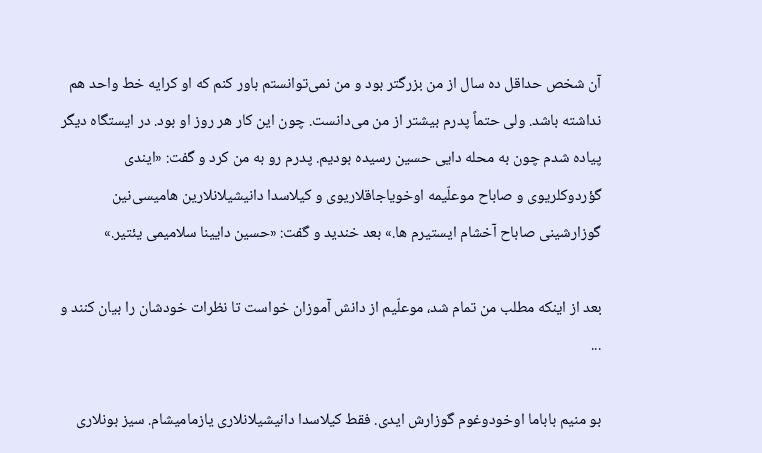آن شخص حداقل ده سال از من بزرگتر بود و من نمی‌توانستم باور کنم که او کرایه خط واحد هم نداشته باشد. ولی حتماً پدرم بیشتر از من می‌دانست. چون این کار هر روز او بود. در ایستگاه دیگر پیاده شدم چون به محله دایی حسین رسیده بودیم. پدرم رو به من کرد و گفت: «ایندی گؤردوکلریوی و صاباح موعلّیمه اوخویاجاقلاریوی و کیلاسدا دانیشیلانلارین هامیسی‌نین گوزارشینی صاباح آخشام ایستیرم ها.» بعد خندید و گفت: «حسین دایینا سلامیمی یئتیر.»

بعد از اینکه مطلب من تمام شد، موعلّیم از دانش آموزان خواست تا نظرات خودشان را بیان کنند و ...

بو منیم باباما اوخودوغوم گوزارش ایدی. فقط کیلاسدا دانیشیلانلاری یازمامیشام. سیز بونلاری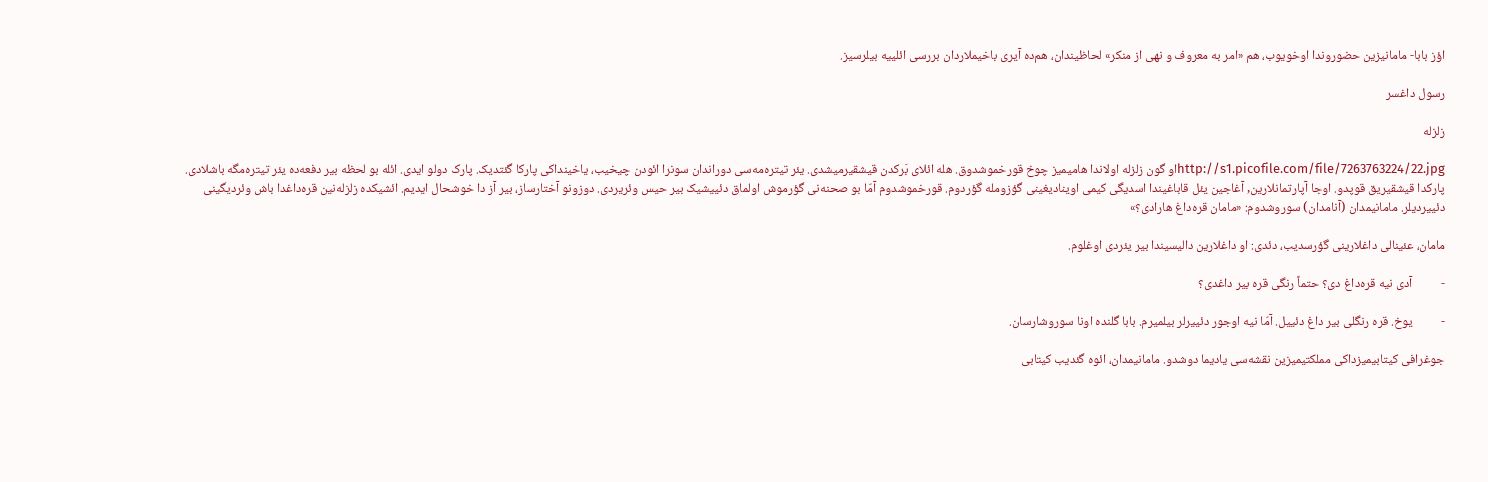اؤز بابا- مامانیزین حضوروندا اوخویوب، هم «امر به معروف و نهی از منکر» لحاظیندان، هم‌ده آیری باخیملاردان بررسی ائلییه بیلرسیز.

رسول داغسر

زلزله

http://s1.picofile.com/file/7263763224/22.jpgاو گون زلزله اولاندا هامیمیز چوخ قورخموشدوق. هله ائلای بَرکدن قیشقیرمیشدی. یئر تیتره‌مه‌سی دوراندان سونرا ائودن چیخیب، یاخینداکی پارکا گئتدیک. پارک دولو ایدی. ائله بو لحظه بیر دفعه‌ده یئر تیتره‌مگه باشلادی. پارکدا قیشقیریق قوپدو. اوجا آپارتمانلارین, آغاجین یئل قاباغیندا اسدیگی کیمی اوینادیغینی گؤزومله گؤردوم. قورخموشدوم آمّا بو صحنه‌نی گؤرموش اولماق دئییشیک بیر حیس وئریردی. دوزونو آختارساز، بیر آز دا خوشحال ایدیم. ائشیکده زلزله‌نین قره‌داغدا باش وئردیگینی دئییردیلر. مامانیمدان (آنامدان) سوروشدوم: «مامان قره‌داغ هارادی؟»

مامان، عئینالی داغلارینی گؤرسدیب، دئدی: او داغلارین دالیسیندا بیر یئردی اوغلوم.

-          آدی نیه قره‌داغ دی؟ حتماً رنگی قره بیر داغدی؟

-          یوخ. قره رنگلی بیر داغ دئییل. آمّا نیه اوجور دئییرلر بیلمیرم. بابا گلنده اونا سوروشارسان.

جوغرافی کیتابیمیزداکی مملکتیمیزین نقشه‌سی یادیما دوشدو. مامانیمدان، ائوه گئدیب کیتابی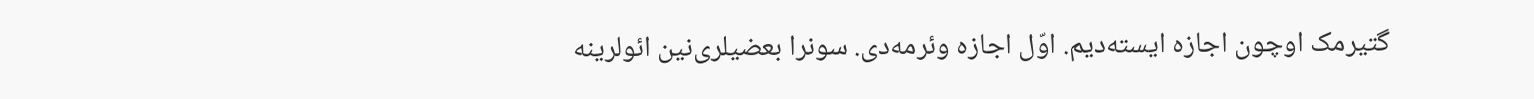گتیرمک اوچون اجازه ایسته‌دیم. اوّل اجازه وئرمه‌دی. سونرا بعضیلری‌نین ائولرینه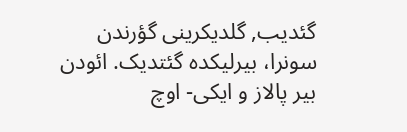گئدیب, گلدیکرینی گؤرندن سونرا، بیرلیکده گئتدیک. ائودن بیر پالاز و ایکی- اوچ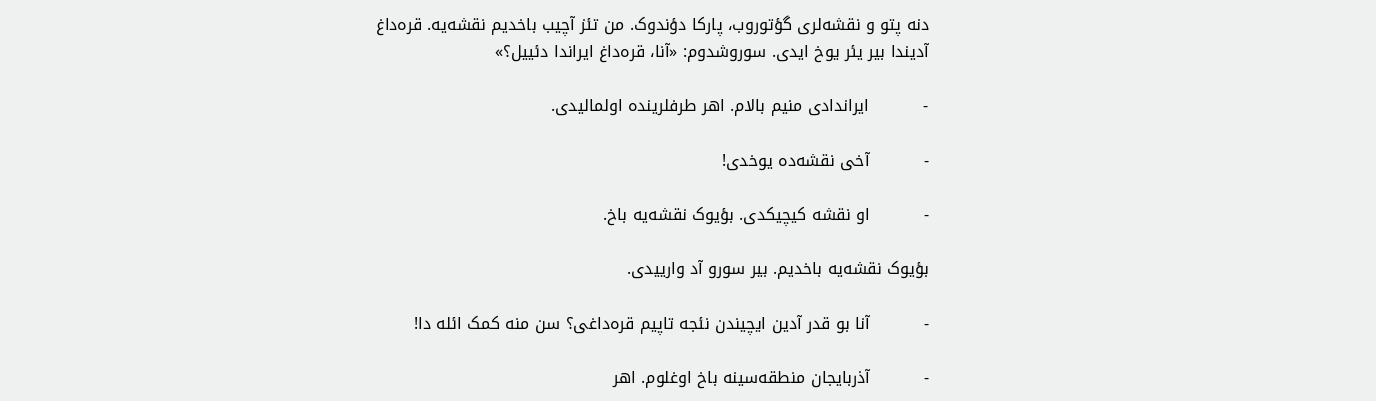دنه پتو و نقشه‌لری گؤتوروب، پارکا دؤندوک. من تئز آچیب باخدیم نقشه‌یه. قره‌داغ آدیندا بیر یئر یوخ ایدی. سوروشدوم: «آنا، قره‌داغ ایراندا دئییل؟»

-          ایراندادی منیم بالام. اهر طرفلرینده اولمالیدی.

-          آخی نقشه‌ده یوخدی!

-          او نقشه کیچیکدی. بؤیوک نقشه‌یه باخ.

بؤیوک نقشه‌یه باخدیم. بیر سورو آد وارییدی.

-          آنا بو قدر آدین ایچیندن نئجه تاپیم قره‌داغی؟ سن منه کمک ائله دا!

-          آذربایجان منطقه‌سینه باخ اوغلوم. اهر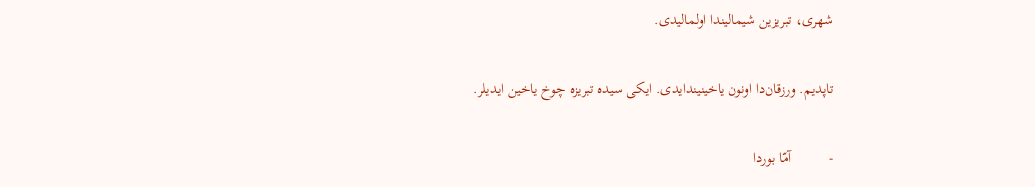شهری، تبریزین شیمالیندا اولمالیدی.

تاپدیم. ورزقان‌دا اونون یاخینیندایدی. ایکی سیده تبریزه چوخ یاخین ایدیلر.

-          آمّا بوردا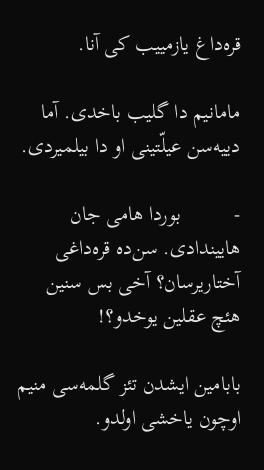قره‌داغ یازمییب کی آنا.

مامانیم دا گلیب باخدی. آما دییه‌سن عیلّتینی او دا بیلمیردی.

-          بوردا هامی جان هاییندادی. سن‌ده قره‌داغی آختاریرسان؟ آخی بس سنین هئچ عقلین یوخدو؟!

بابامین ایشدن تئز گلمه‌سی منیم اوچون یاخشی اولدو.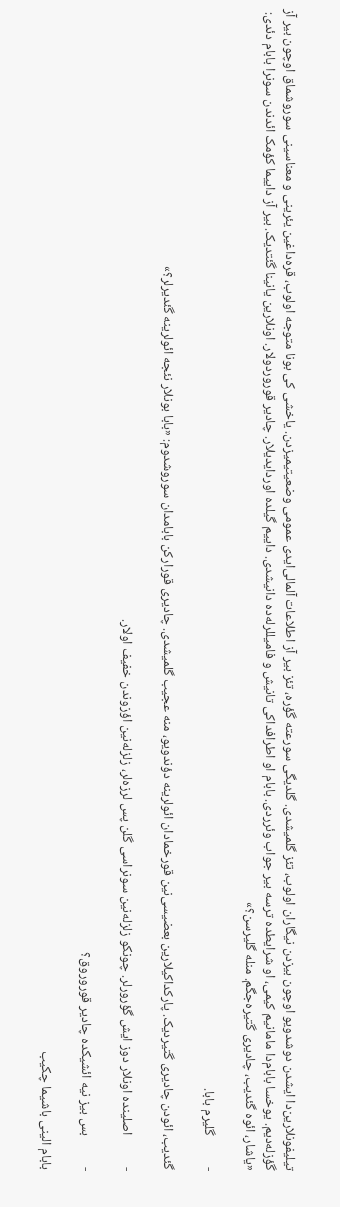تیلیفونلارین‌دا ایشدن دوشدویو اوچون بیزدن نیگاران اولوب، تئز گلمیشدی. گلدیگی سورعته گؤره، تئز بیر آز اطلاعات آلمالی‌ایدی عمومی وضعیتیمیزدن. یاخشی کی بونا متوجه اولوب، قره‌داغین یئرینی و معناسینی سوروشماق اوچون بیر آز گؤزله‌دیم. یوخسا بابام‌دا مامانیم کیمی، او شرایطده ترسه بیر جواب وئرردی. بابام او اطرافداکی تانیش و فامیللرله‌ده دانیشدی. داییم گیلده اوردایدیلار. چادیر قوروردولار. اونلارین یانینا گئتدیک. بیر آز داییما کؤمک ائدندن سونرا بابام دئدی: «یاشار، ائوه گئدیب، چادیری گتیره‌جگم. منله گلیرسن؟»

-          گلیرم بابا.

گئدیب، ائودن چادیری گتیردیک. پارکداکیلارین بعضیسی‌نین قورخمادان ائولرینه دؤندویو، منه عجیب گلمیشدی. چادیری قورارکن بابامدان سوروشدوم: «بابا بونلار نئجه ائولرینه گئدیرلر؟»

-          اصلینده اونلار دوز ایش گؤرورلر. چونکو زلزله‌نین سونراسی گلن پس لرزه‌لر، زلزله‌نین اؤزوندن خفیف اولار.

-          بس بیز نیه ائشیکده چادیر قوروروق؟

بابام الینی باشیما چکیب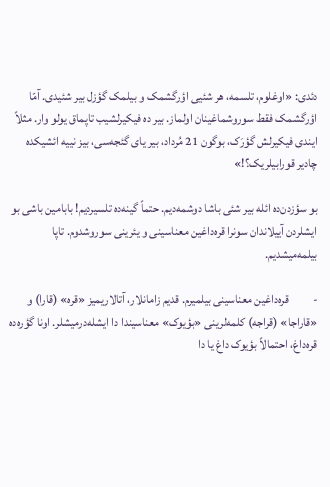دئدی: «اوغلوم، تلسمه، هر شئیی اؤرگشمک و بیلمک گؤزل بیر شئیدی. آمّا اؤرگشمک فقط سوروشماغینان اولماز. بیر ده فیکیرلشیب تاپماق یولو وار. مثلاً ایندی فیکیرلش گؤرَک، بوگون 21 مُرداد، بیر یای گئجه‌سی، بیز نییه ائشیکده چادیر قورابیلریک؟!»

بو سؤزدن‌ده ائله بیر شئی باشا دوشمه‌دیم. حتماً گینه‌ده تلسیردیم! بابامین باشی بو ایشلردن آییلاندان سونرا قره‌داغین معناسینی و یئرینی سوروشدوم. تاپا بیلمه‌میشدیم.

-          قره‌داغین معناسینی بیلمیرم. قدیم زامانلار، آتالاریمیز «قره» (قارا) و «قاراجا» (قراجه) کلمه‌لرینی «بؤیوک» معناسیندا دا ایشله‌درمیشلر. اونا گؤره‌ده قر‌ه‌داغ، احتمالاً بؤیوک داغ یا دا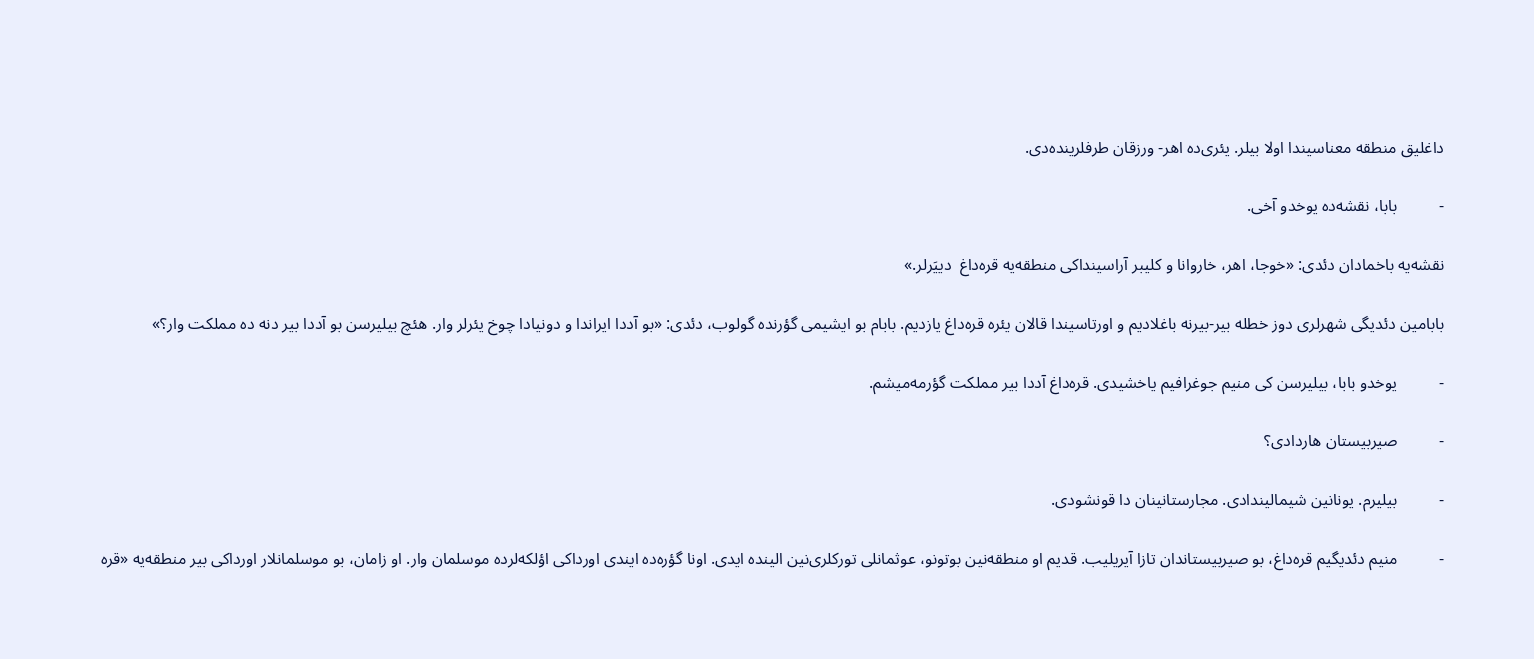داغلیق منطقه معناسیندا اولا بیلر. یئری‌ده اهر- ورزقان طرفلرینده‌دی.

-          بابا، نقشه‌ده یوخدو آخی.

نقشه‌یه باخمادان دئدی: «خوجا، اهر، خاروانا و کلیبر آراسینداکی منطقه‌یه قره‌داغ  دییَرلر.»

بابامین دئدیگی شهرلری دوز خطله بیر-بیرنه باغلادیم و اورتاسیندا قالان یئره قره‌داغ یازدیم. بابام بو ایشیمی گؤرنده گولوب، دئدی: «بو آددا ایراندا و دونیادا چوخ یئرلر وار. هئچ بیلیرسن بو آددا بیر دنه ده مملکت وار؟»

-          یوخدو بابا، بیلیرسن کی منیم جوغرافیم یاخشیدی. قره‌داغ آددا بیر مملکت گؤرمه‌میشم.

-          صیربیستان هاردادی؟

-          بیلیرم. یونانین شیمالیندادی. مجارستانینان دا قونشودی.

-          منیم دئدیگیم قره‌داغ، بو صیربیستاندان تازا آیریلیب. قدیم او منطقه‌نین بوتونو، عوثمانلی تورکلری‌نین الینده ایدی. اونا گؤره‌ده ایندی اورداکی اؤلکه‌لرده موسلمان وار. او زامان، بو موسلمانلار اورداکی بیر منطقه‌یه «قره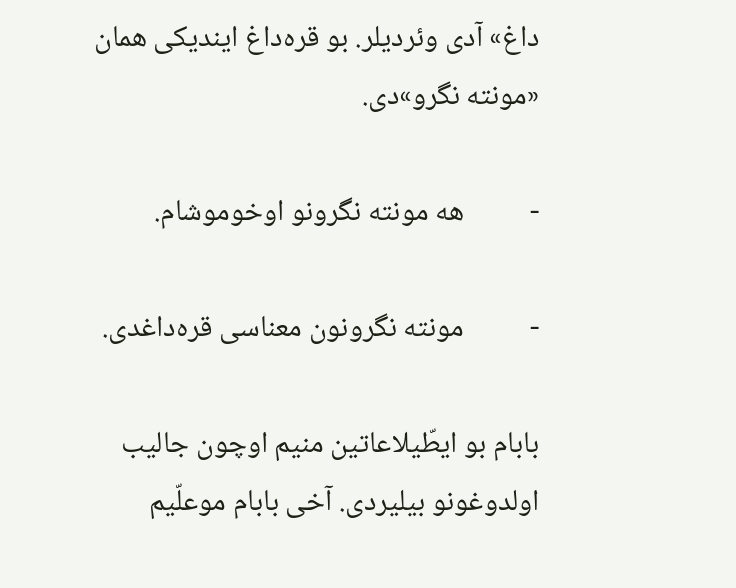داغ» آدی وئردیلر. بو قره‌داغ ایندیکی همان «مونته نگرو»دی.

-          هه مونته نگرونو اوخوموشام.

-          مونته نگرونون معناسی قره‌داغدی.

بابام بو ایطّیلاعاتین منیم اوچون جالیب اولدوغونو بیلیردی. آخی بابام موعلّیم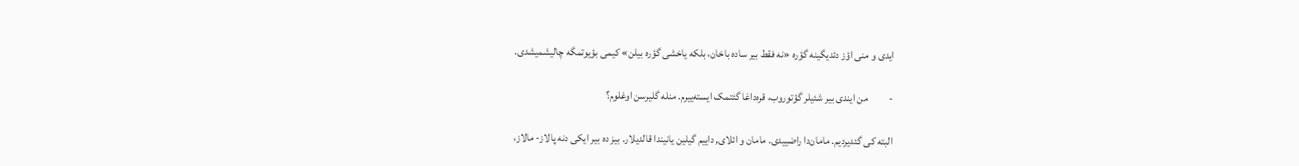ایدی و منی اؤز دئدیگینه گؤره «نه فقط بیر ساده باخان، بلکه یاخشی گؤره بیلن» کیمی بؤیوتمگه چالیشمیشدی.

-          من ایندی بیر شئیلر گؤتوروب، قره‌داغا گئتمک ایسته‌ییرم. منله گلیرسن اوغلوم؟

البته کی گئدیردیم. مامان‌دا راضییدی. مامان و ائلای, داییم گیلین یانیندا قالدیلار. بیز ده بیر ایکی دنه پالاز- مالاز،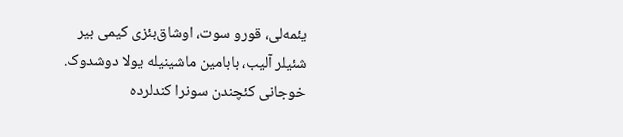یئمه‌لی، قورو سوت، اوشاق‌بئزی کیمی بیر شئیلر آلیب، بابامین ماشینیله یولا دوشدوک. خوجانی کئچندن سونرا کندلرده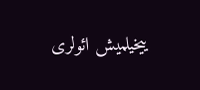ییخیلمیش ائولری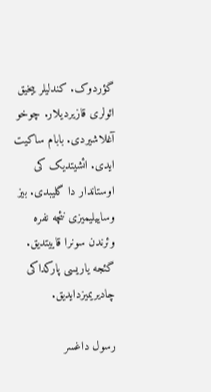گؤردوک. کندلیلر ییخیق ائولری قازیردیلار. چوخو آغلاشیردی. بابام ساکیت ایدی. ائشیتدیک کی اوستاندار دا گلیبدی. بیز وساییلیمیزی نئچه نفره وئرندن سونرا قاییتدیق. گئجه یاریسی پارکداکی چادیریمیزدایدیق.

رسول داغسر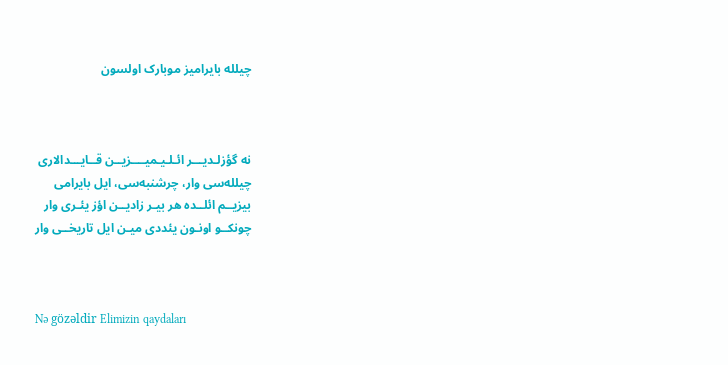چیلله بایرامیز موبارک اولسون



نه گؤزلـدیـــر ائـلـیـمیــــزیــن قــایـــدالاری
چیلله‌سی وار، چرشنبه‌سی، ایل بایرامی
بیزیــم ائلــده هر بیـر زادیــن اؤز یئـری وار
چونکــو اونـون یئددی میـن ایل تاریخــی وار



Nə gözəldir Elimizin qaydaları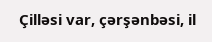Çilləsi var, çərşənbəsi, il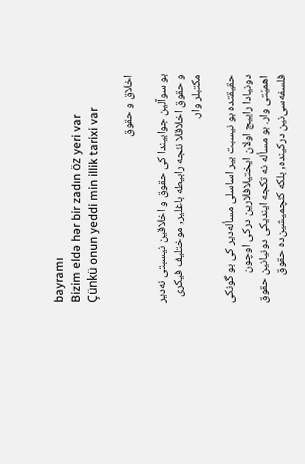bayramı
Bizim eldə hər bir zadın öz yeri var
Çünkü onun yeddi min illik tarixi var

اخلاق و حقوق

بو سوآلین جوابیندا کی حقوق و اخلاقین نیسبتی نه‌دیر و حقوق اخلاقلا نئجه رابیطه باغلیر, موختلیف فیکری مکتبلر وار.

حقیقتده بو نیسبت بیر اساسلی مسأله‌دیر کی بو گونکی دونیادا راییج اولان ایختیلافلارین درکی اوچون اهمیّتی وار. بو مسأله نه تکجه ایندیکی دونیانین حقوق فلسفه‌سی‌نین درکینده, بلکه کئچمیشین‌ده حقوق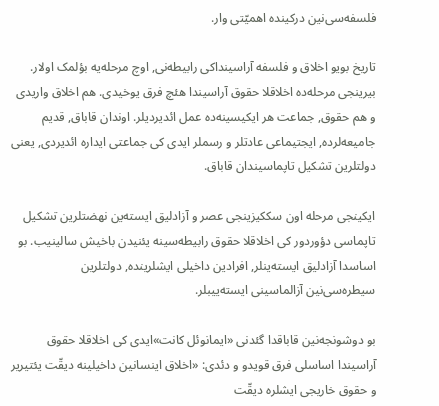فلسفه‌سی‌نین درکینده اهمیّتی وار.

تاریخ بویو اخلاق و فلسفه آراسینداکی رابیطه‌نی, اوچ مرحله‌یه‌ بؤلمک اولار. بیرینجی مرحله‌ده اخلاقلا حقوق آراسیندا هئچ فرق یوخیدی. هم اخلاق واریدی و هم حقوق, جماعت هر ایکیسینه‌ده عمل ائدیردیلر. اوندان قاباق, قدیم جامیعه‌لرده, ایجتیماعی عادتلر و رسملر ایدی کی جماعتی ایداره ائدیردی, یعنی دولتلرین تشکیل تاپماسیندان قاباق.

ایکینجی مرحله اون سککیزینجی عصر و آزادلیق ایسته‌ین نهضتلرین تشکیل تاپماسی دؤوردور کی اخلاقلا حقوق رابیطه‌سینه یئنیدن باخیش سالینیب. بو اساسدا آزادلیق ایسته‌ینلر, افرادین داخیلی ایشلرینده, دولتلرین سیطره‌سی‌نین آزالماسینی ایسته‌ییبلر.

بو دوشونجه‌نین قاباقدا گئدنی «ایمانوئل کانت»ایدی کی اخلاقلا حقوق آراسیندا اساسلی فرق قویدو و دئدی: «اخلاق اینسانین داخیلینه دیقّت یئتیریر و حقوق خاریجی ایشلره دیقّت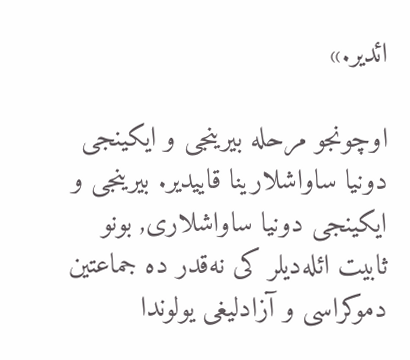ائدیر.»

اوچونجو مرحله بیرینجی و ایکینجی دونیا ساواشلارینا قاییدیر. بیرینجی و ایکینجی دونیا ساواشلاری, بونو ثابیت ائله‌دیلر کی نه‌قدر ده جماعتین دموکراسی و آزادلیغی یولوندا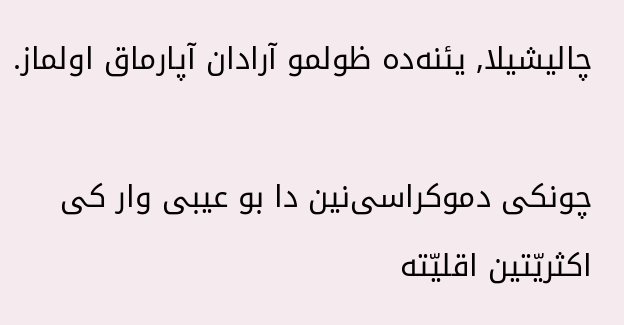چالیشیلا, یئنه‌ده ظولمو آرادان آپارماق اولماز.

چونکی دموکراسی‌نین دا بو عیبی وار کی اکثریّتین اقلیّته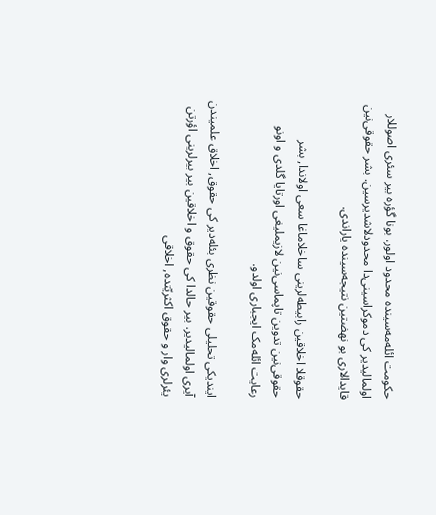حکومت ائله‌مه‌سینده محدود اولور. بونا گؤره بیر سئری اصوللار اولمالیدیر کی دموکراسینی‌دا محدودلاشدیرسین. بشر حقوقی‌نین قایدالاری بو نهضتین نتیجه‌سینده یاراندی.

حقوقلا اخلاقین رابیطه‌لرینی ساخلاماغا سعی اولاندا, بشر حقوقی‌نین تدوین تاپماسی‌نین لازیملیغی اورتایا گلدی و اونو رعایت ائله‌مک ایجباری اولدو.

ایندیکی تحلیلی حقوقین نظری بئله‌دیر کی حقوق, اخلاق علمیندن آیری اولمالیدیر. بیر حالدا کی حقوق و اخلاقین بیر بیرلرینی اؤرتن یئرلری وار و حقوق اکثریّتده, اخلاقی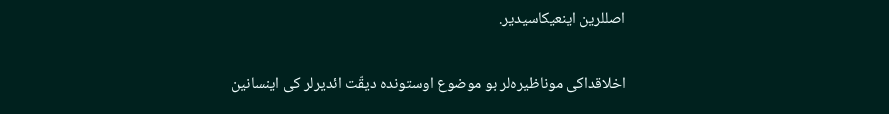اصللرین اینعیکاسیدیر.

اخلاقداکی موناظیره‌لر بو موضوع اوستونده دیقّت ائدیرلر کی اینسانین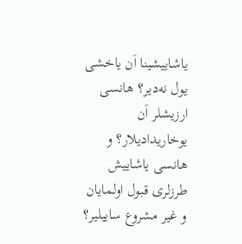یاشاییشینا اَن یاخشی یول نه‌دیر؟ هانسی ارزیشلر اَن یوخاریدادیلار؟ و هانسی یاشاییش طرزلری قبول اولمایان و غیر مشروع ساییلیر؟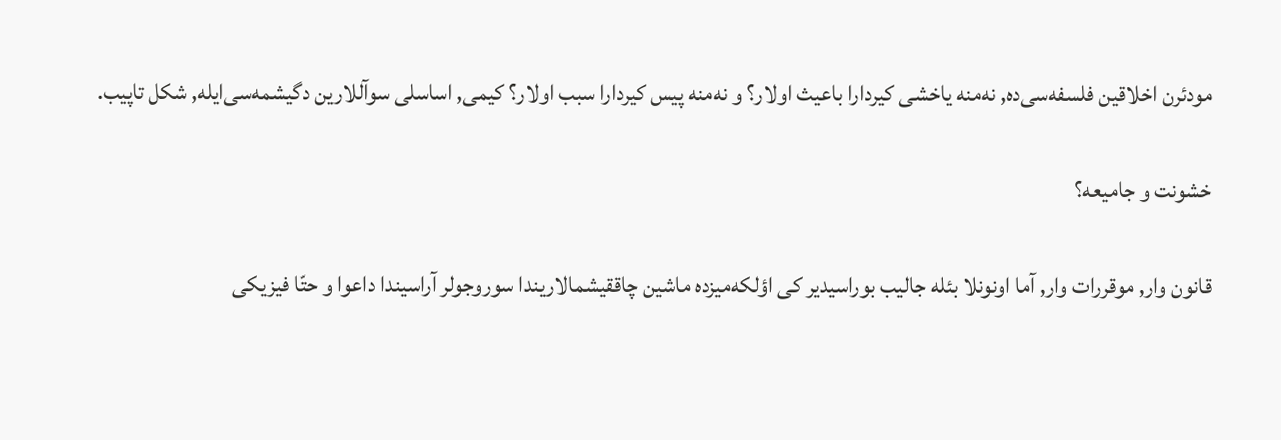مودئرن اخلاقین فلسفه‌سی‌‌ده, نه‌منه یاخشی کیردارا باعیث اولار؟ و نه‌منه پیس کیردارا سبب اولار؟ کیمی, اساسلی سوآللارین دگیشمه‌سی‌ایله, شکل تاپیب.

خشونت و جامیعه؟

قانون وار, موقررات وار, آما اونونلا بئله جالیب بوراسیدیر کی اؤلکه‌میزده ماشین چاققیشمالاریندا سوروجولر آراسیندا داعوا و حتّا فیزیکی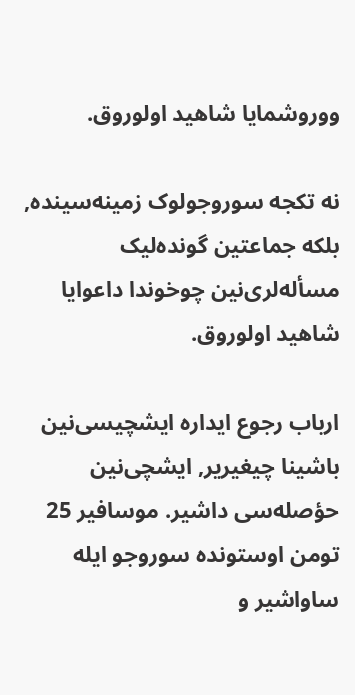ووروشمایا شاهید اولوروق.

نه تکجه سوروجولوک زمینه‌سینده, بلکه جماعتین گونده‌لیک مسأله‌لری‌نین چوخوندا داعوایا شاهید اولوروق.

ارباب رجوع ایداره ایشچیسی‌‌نین باشینا چیغیریر, ایشچی‌نین حؤصله‌سی داشیر. موسافیر 25 تومن اوستونده سوروجو ایله ساواشیر و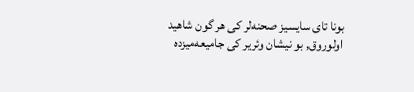بونا تای سایسیز صحنه‌لر کی هر گون شاهید اولوروق, بو نیشان وئریر کی جامیعه‌میزده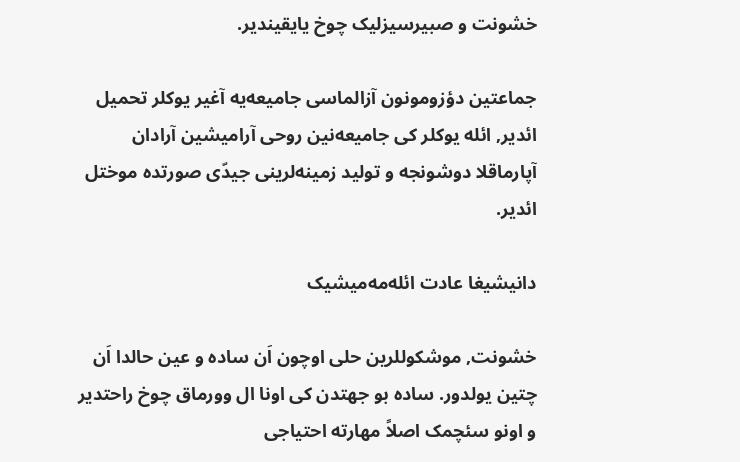خشونت و صبیرسیزلیک چوخ یایقیندیر.

جماعتین دؤزومونون آزالماسی جامیعه‌یه آغیر یوکلر تحمیل ائدیر, ائله یوکلر کی جامیعه‌نین روحی آرامیشین آرادان آپارماقلا دوشونجه و تولید زمینه‌لرینی جیدّی صورتده موختل ائدیر.

دانیشیغا عادت ائله‌مه‌میشیک

خشونت, موشکوللرین حلی اوچون اَن ساده و عین حالدا اَن چتین یولدور. ساده بو جهتدن کی اونا ال وورماق چوخ راحتدیر و اونو سئچمک اصلاً مهارته احتیاجی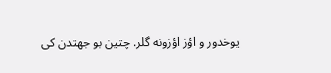یوخدور و اؤز اؤزونه گلر. چتین بو جهتدن کی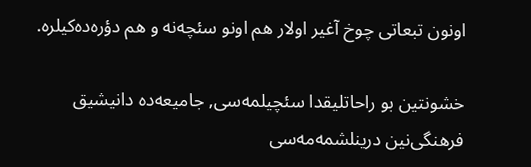اونون تبعاتی چوخ آغیر اولار هم اونو سئچه‌نه‌ و هم دؤره‌ده‌کیلره.

خشونتین بو راحاتلیقدا سئچیلمه‌سی, جامیعه‌ده دانیشیق فرهنگی‌نین درینلشمه‌مه‌سی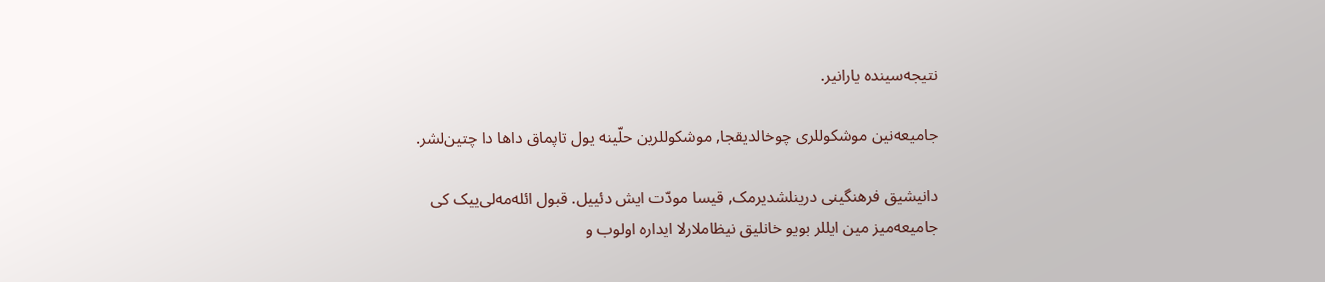نتیجه‌سینده یارانیر.

جامیعه‌نین موشکوللری چوخالدیقجا, موشکوللرین حلّینه یول تاپماق داها دا چتین‌لشر.

دانیشیق فرهنگینی درینلشدیرمک, قیسا مودّت ایش دئییل. قبول ائله‌مه‌لی‌ییک کی جامیعه‌میز مین ایللر بویو خانلیق نیظاملارلا ایداره اولوب و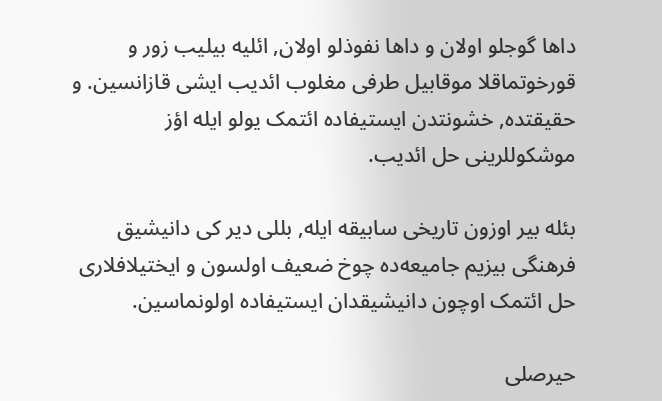داها گوجلو اولان و داها نفوذلو اولان, ائلیه بیلیب زور و قورخوتماقلا موقابیل طرفی مغلوب ائدیب ایشی قازانسین. و حقیقتده, خشونتدن ایستیفاده ائتمک یولو ایله اؤز موشکوللرینی حل ائدیب.

بئله بیر اوزون تاریخی سابیقه ایله, بللی دیر کی دانیشیق فرهنگی بیزیم جامیعه‌ده چوخ ضعیف اولسون و ایختیلافلاری حل ائتمک اوچون دانیشیقدان ایستیفاده اولونماسین.

حیرصلی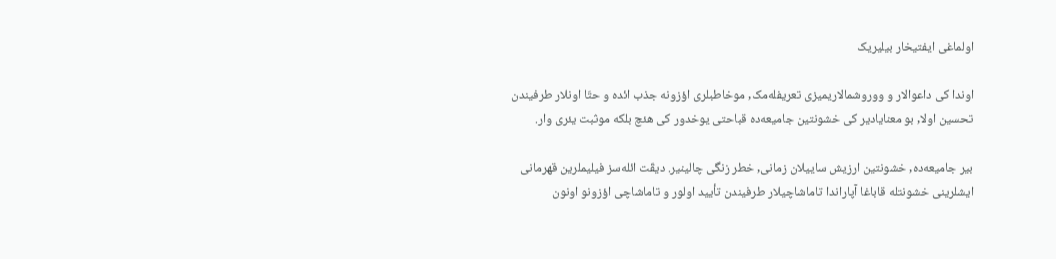اولماغی ایفتیخار بیلیریک

اوندا کی داعوالار و ووروشمالاریمیزی تعریفله‌مک, موخاطبلری اؤزونه جذب ائده و حتّا اونلار طرفیندن تحسین اولا, بو معنایادیر کی خشونتین جامیعه‌ده قباحتی یوخدور کی هئچ بلکه موثبت یئری وار.

بیر جامیعه‌ده, خشونتین ارزیش ساییلان زمانی, خطر زنگی چالینیر. دیقّت ائله‌سز فیلیملرین قهرمانی ایشلرینی خشونتله قاباغا آپاراندا تاماشاچیلار طرفیندن تأیید اولور و تاماشاچی اؤزونو اونون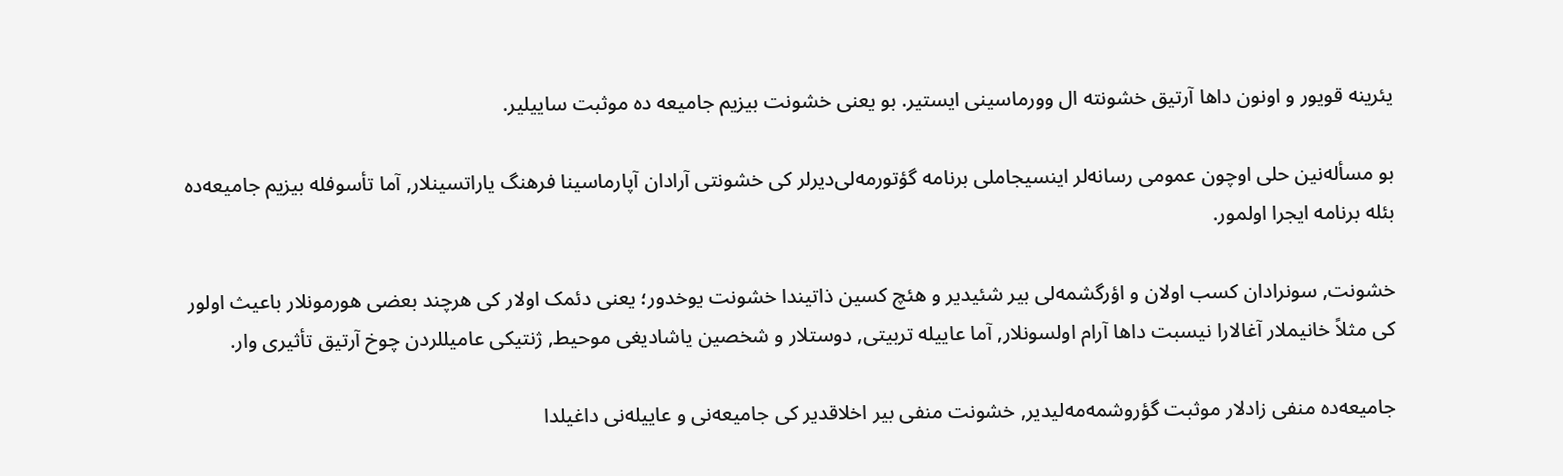یئرینه قویور و اونون داها آرتیق خشونته ال وورماسینی ایستیر. بو یعنی خشونت بیزیم جامیعه ده موثبت ساییلیر.

بو مسأله‌نین حلی اوچون عمومی رسانه‌لر اینسیجاملی برنامه گؤتورمه‌لی‌دیرلر کی خشونتی آرادان آپارماسینا فرهنگ یاراتسینلار, آما تأسوفله بیزیم جامیعه‌ده بئله برنامه ایجرا اولمور.

خشونت, سونرادان کسب اولان و اؤرگشمه‌لی بیر شئیدیر و هئچ کسین ذاتیندا خشونت یوخدور؛ یعنی دئمک اولار کی هرچند بعضی هورمونلار باعیث اولور کی مثلاً خانیملار آغالارا نیسبت داها آرام اولسونلار, آما عاییله تربیتی, دوستلار و شخصین یاشادیغی موحیط, ژنتیکی عامیللردن چوخ آرتیق تأثیری وار.

جامیعه‌ده منفی زادلار موثبت گؤروشمه‌مه‌لیدیر, خشونت منفی بیر اخلاقدیر کی جامیعه‌نی و عاییله‌نی داغیلدا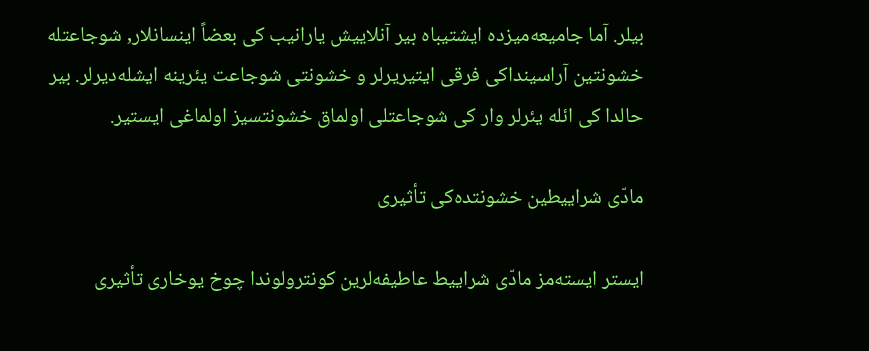بیلر. آما جامیعه‌میزده ایشتیباه بیر آنلاییش یارانیب کی بعضاً اینسانلار, شوجاعتله خشونتین آراسینداکی فرقی ایتیریرلر و خشونتی شوجاعت یئرینه ایشله‌دیرلر. بیر حالدا کی ائله یئرلر وار کی شوجاعتلی اولماق خشونتسیز اولماغی ایستیر.

مادّی شراییطین خشونتده‌کی تأثیری

ایستر ایسته‌مز مادّی شراییط عاطیفه‌لرین کونترولوندا چوخ یوخاری تأثیری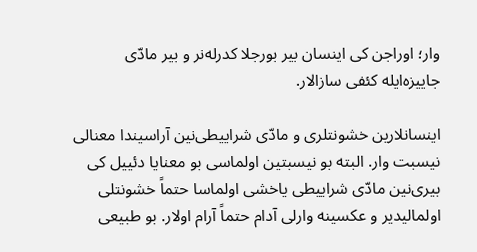وار؛ اوراجن کی اینسان بیر بورجلا کدرله‌نر و بیر مادّی جاییزه‌ایله کئفی سازالار.

اینسانلارین خشونتلری و مادّی شراییطی‌نین آراسیندا معنالی نیسبت وار. البته بو نیسبتین اولماسی بو معنایا دئییل کی بیری‌نین مادّی شراییطی یاخشی اولماسا حتماً خشونتلی اولمالیدیر و عکسینه وارلی آدام حتماً آرام اولار. بو طبیعی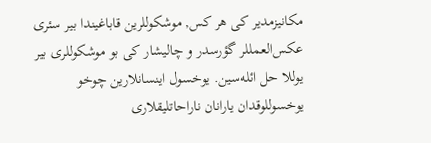مکانیزمدیر کی هر کس, موشکوللرین قاباغیندا بیر سئری عکس‌العمللر گؤرسدر و چالیشار کی بو موشکوللری بیر یوللا حل ائله‌سین. یوخسول اینسانلارین چوخو یوخسوللوقدان یارانان ناراحاتلیقلاری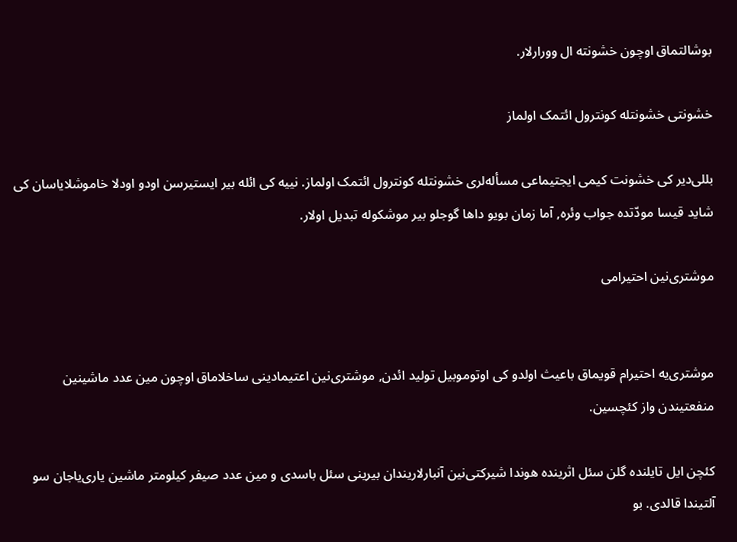بوشالتماق اوچون خشونته ال وورارلار.

خشونتی خشونتله کونترول ائتمک اولماز

بللی‌دیر کی خشونت کیمی ایجتیماعی مسأله‌لری خشونتله کونترول ائتمک اولماز. نییه کی ائله بیر ایستیرسن اودو اودلا خاموشلایاسان کی شاید قیسا مودّتده جواب وئره, آما زمان بویو داها گوجلو بیر موشکوله تبدیل اولار.

موشتری‌نین احتیرامی


موشتری‌یه احتیرام قویماق باعیث اولدو کی اوتوموبیل تولید ائدن, موشتری‌نین اعتیمادینی ساخلاماق اوچون مین عدد ماشینین منفعتیندن واز کئچسین.

کئچن ایل تایلنده گلن سئل اثرینده هوندا شیرکتی‌نین آنبارلاریندان بیرینی سئل باسدی و مین عدد صیفر کیلومتر ماشین یاری‌یاجان سو آلتیندا قالدی. بو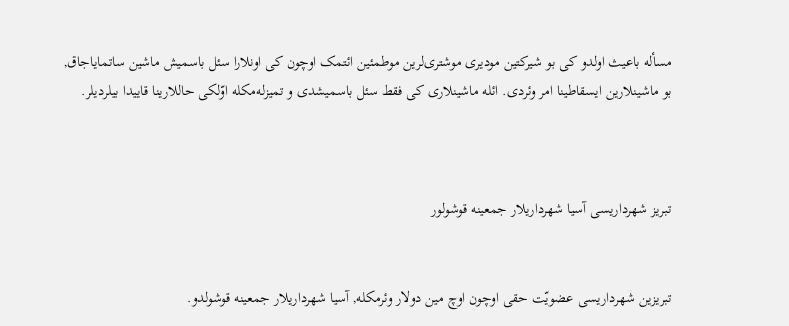مسأله باعیث اولدو کی بو شیرکتین مودیری موشتری‌لرین موطمئین ائتمک اوچون کی اونلارا سئل باسمیش ماشین ساتمایاجاق, بو ماشینلارین ایسقاطینا امر وئردی. ائله ماشینلاری کی فقط سئل باسمیشدی و تمیزله‌مکله اوّلکی حاللارینا قاییدا بیلردیلر.



تبریز شهرداریسی آسیا شهرداریلار جمعینه قوشولور


تبریزین شهرداریسی عضویّت حقی اوچون اوچ مین دولار وئرمکله, آسیا شهرداریلار جمعینه قوشولدو.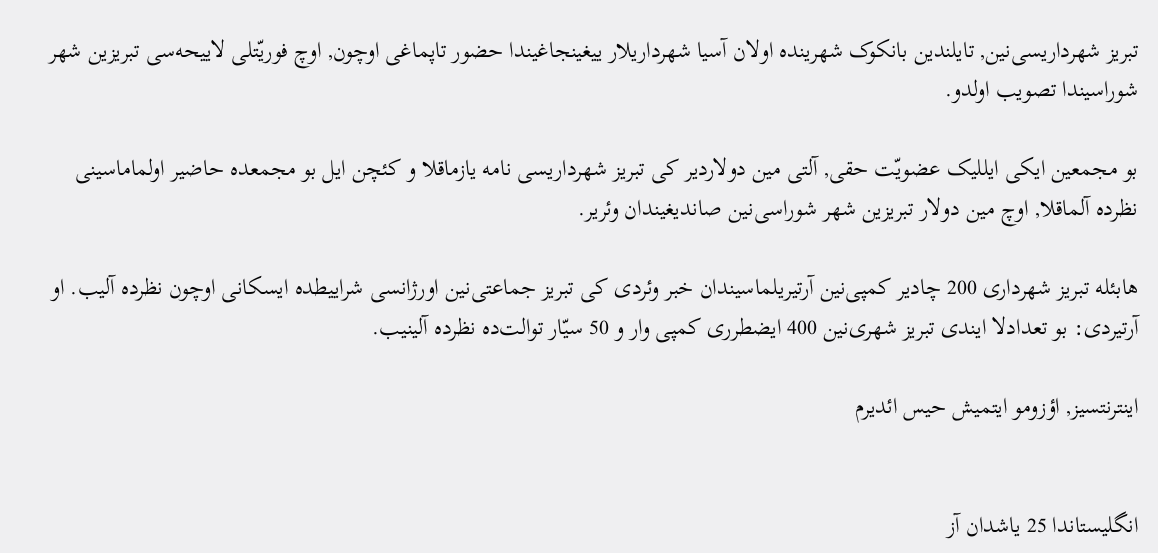تبریز شهرداریسی‌نین, تایلندین بانکوک شهرینده اولان آسیا شهرداریلار ییغینجاغیندا حضور تاپماغی اوچون, اوچ فوریّتلی لاییحه‌سی تبریزین شهر شوراسیندا تصویب اولدو.

بو مجمعین ایکی ایللیک عضویّت حقی, آلتی مین دولاردیر کی تبریز شهرداریسی نامه یازماقلا و کئچن ایل بو مجمعده حاضیر اولماماسینی نظرده آلماقلا, اوچ مین دولار تبریزین شهر شوراسی‌نین صاندیغیندان وئریر.

هابئله تبریز شهرداری 200 چادیر کمپی‌نین آرتیریلماسیندان خبر وئردی کی تبریز جماعتی‌نین اورژانسی شراییطده ایسکانی اوچون نظرده آلیب. او آرتیردی: بو تعدادلا ایندی تبریز شهری‌نین 400 ایضطرری کمپی وار و 50 سیّار توالت‌ده نظرده آلینیب.

اینترنتسیز, اؤزومو ایتمیش حیس ائدیرم


انگلیستاندا 25 یاشدان آز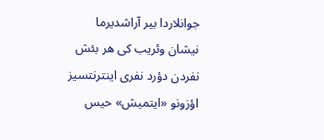جوانلاردا بیر آراشدیرما نیشان وئریب کی هر بئش نفردن دؤرد نفری اینترنتسیز اؤزونو «ایتمیش» حیس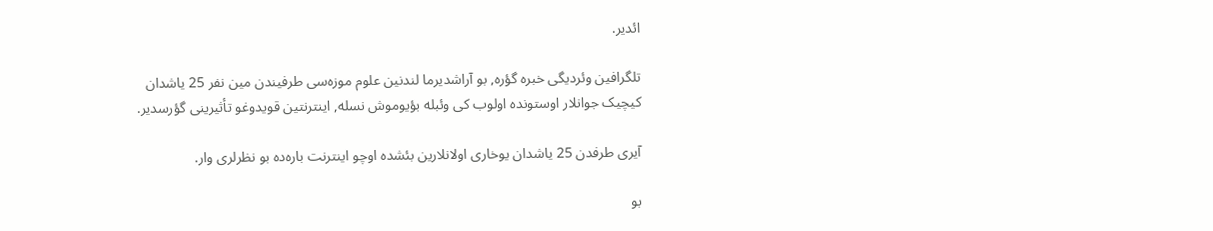ائدیر.

تلگرافین وئردیگی خبره گؤره, بو آراشدیرما لندنین علوم موزه‌سی طرفیندن مین نفر 25 یاشدان کیچیک جوانلار اوستونده اولوب کی وئبله بؤیوموش نسله, اینترنتین قویدوغو تأثیرینی گؤرسدیر.

آیری طرفدن 25 یاشدان یوخاری اولانلارین بئشده اوچو اینترنت باره‌ده بو نظرلری وار.

بو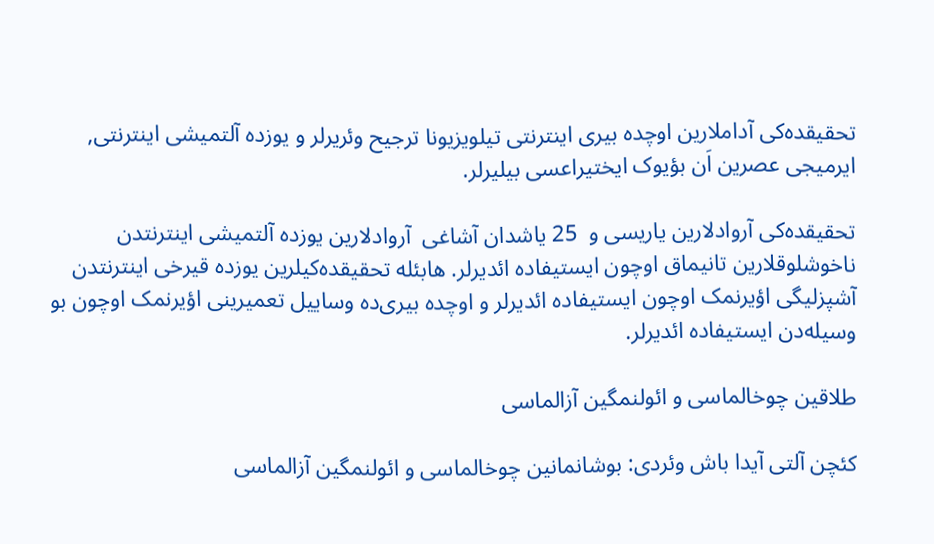تحقیقده‌کی آداملارین اوچده بیری اینترنتی تیلویزیونا ترجیح وئریرلر و یوزده آلتمیشی اینترنتی, ایرمیجی عصرین اَن بؤیوک ایختیراعسی بیلیرلر.

تحقیقده‌کی آروادلارین یاریسی و  25 یاشدان آشاغی  آروادلارین یوزده آلتمیشی اینترنتدن ناخوشلوقلارین تانیماق اوچون ایستیفاده ائدیرلر. هابئله تحقیقده‌کیلرین یوزده قیرخی اینترنتدن آشپزلیگی اؤیرنمک اوچون ایستیفاده ائدیرلر و اوچده بیری‌ده وساییل تعمیرینی اؤیرنمک اوچون بو وسیله‌دن ایستیفاده ائدیرلر.

طلاقین چوخالماسی و ائولنمگین آزالماسی

کئچن آلتی آیدا باش وئردی: بوشانمانین چوخالماسی و ائولنمگین آزالماسی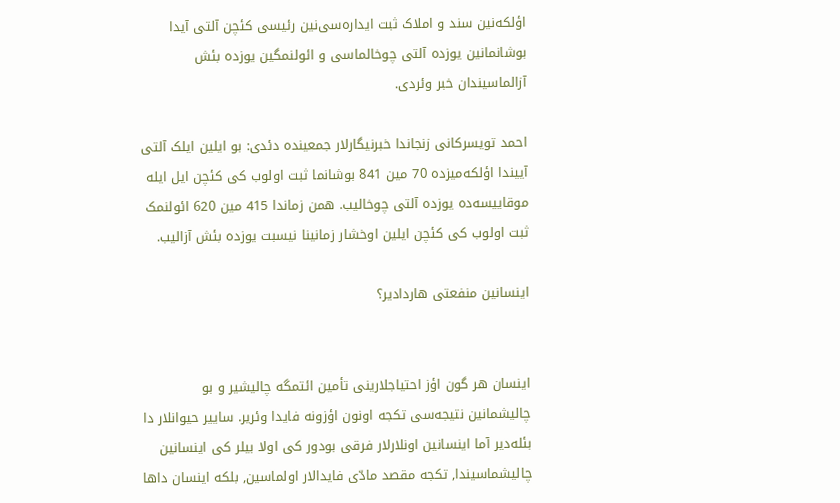اؤلکه‌نین سند و املاک ثبت ایداره‌سی‌نین رئیسی کئچن آلتی آیدا بوشانمانین یوزده آلتی چوخالماسی و ائولنمگین یوزده بئش آزالماسیندان خبر وئردی.

احمد تویسرکانی زنجاندا خبرنیگارلار جمعینده دئدی: بو ایلین ایلک آلتی آییندا اؤلکه‌میزده 70 مین 841 بوشانما ثبت اولوب کی کئچن ایل ایله موقاییسه‌ده یوزده آلتی چوخالیب. همن زماندا 415 مین 620 ائولنمک ثبت اولوب کی کئچن ایلین اوخشار زمانینا نیسبت یوزده بئش آزالیب.

اینسانین منفعتی هاردادیر؟


اینسان هر گون اؤز احتیاجلارینی تأمین ائتمگه چالیشیر و بو چالیشمانین نتیجه‌سی تکجه اونون اؤزونه فایدا وئریر. ساییر حیوانلار ‌دا بئله‌دیر آما اینسانین اونلارلار فرقی بودور کی اولا بیلر کی اینسانین چالیشماسیندا, تکجه مقصد مادّی فایدالار اولماسین, بلکه اینسان داها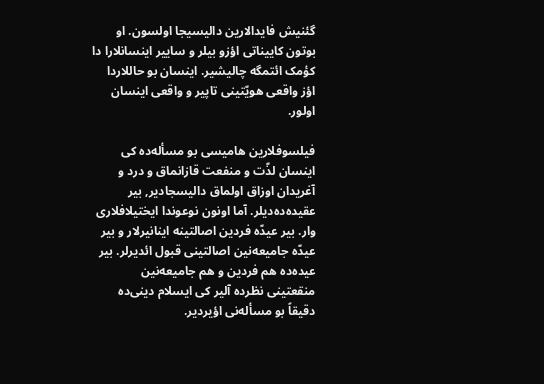گئنیش فایدالارین دالیسیجا اولسون. او بوتون کاییناتی اؤزو بیلر و ساییر اینسانلارا دا کؤمک ائتمگه چالیشیر. اینسان بو حاللاردا اؤز واقعی هویّتینی تاپیر و واقعی اینسان اولور.

فیلسوفلارین هامیسی بو مسأله‌ده کی اینسان لذّت و منفعت قازانماق و درد و آغریدان اوزاق اولماق دالیسجادیر, بیر عقیده‌ده‌دیلر. آما اونون نوعوندا ایختیلافلاری وار. بیر عیدّه فردین اصالتینه اینانیرلار و بیر عیدّه جامیعه‌نین اصالتینی قبول ائدیرلر. بیر عیده‌ده هم فردین و هم جامیعه‌نین منقعتینی نظرده آلیر کی ایسلام دینی‌ده دقیقاً بو مسأله‌نی اؤیردیر.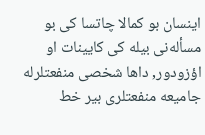اینسان بو کمالا چاتسا کی بو مسأله‌نی بیله کی کایینات او اؤزودور, داها شخصی منفعتلرله جامیعه منفعتلری بیر خط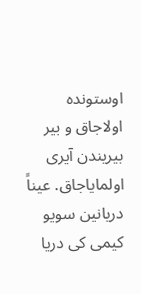اوستونده اولاجاق و بیر بیریندن آیری اولمایاجاق. عیناً دریانین سویو کیمی کی دریا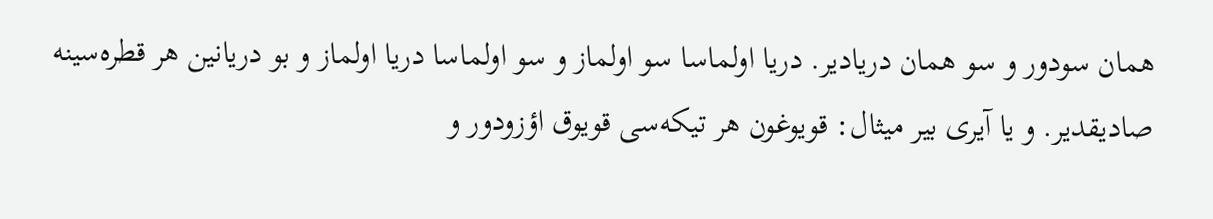همان سودور و سو همان دریادیر. دریا اولماسا سو اولماز و سو اولماسا دریا اولماز و بو دریانین هر قطره‌سینه صادیقدیر. و یا آیری بیر میثال: قویوغون هر تیکه‌سی قویوق اؤزودور و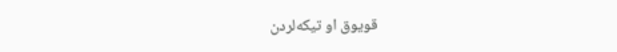قویوق او تیکه‌لردن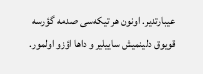عیبارتدیر. اونون هر تیکه‌سی صدمه گؤرسه قویوق دلینمیش ساییلیر و داها اؤزو اولمور.